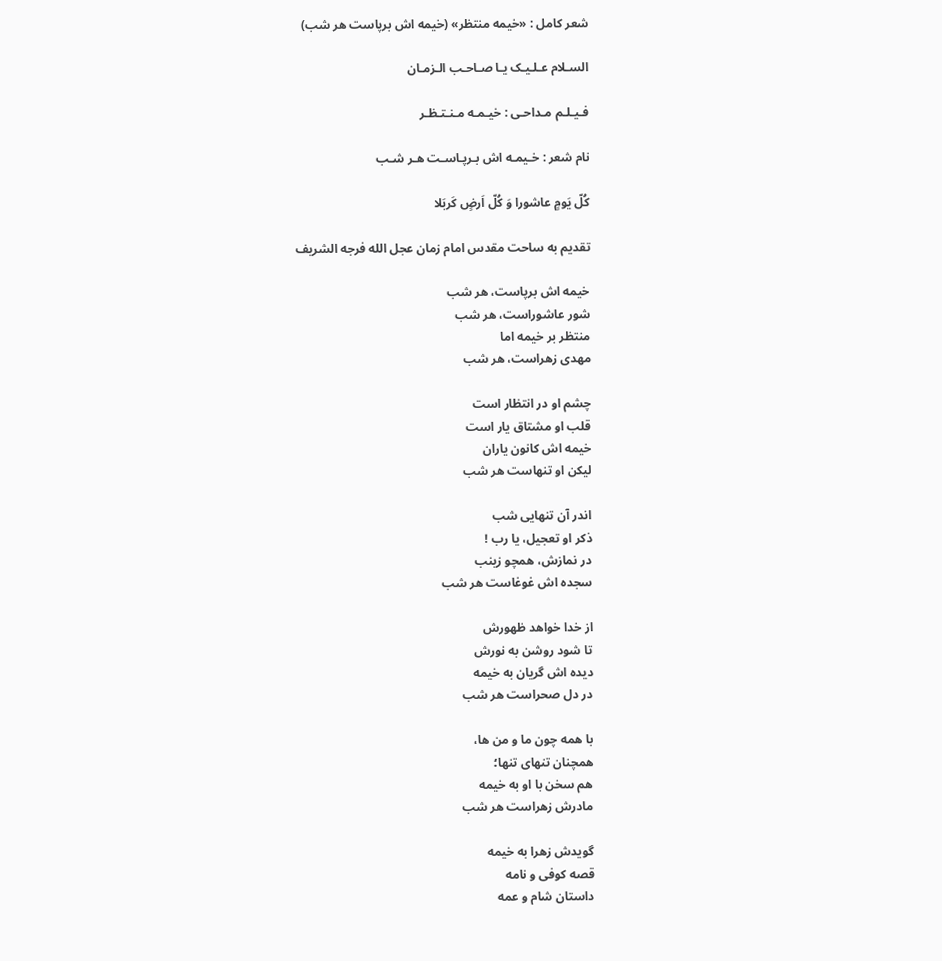شعر کامل : «خیمه منتظر» (خیمه اش برپاست هر شب)

السـلام عـلـیـک یـا صـاحـب الـزمـان

فـیـلـم مـداحـی : خیـمـه مـنـتـظـر

نام شعر : خـیمـه اش بـرپـاسـت هـر شـب

کُلّ یَومٍ عاشورا وَ کُلّ اَرضٍ کَربَلا

تقدیم به ساحت مقدس امام زمان عجل الله فرجه الشریف

خیمه اش برپاست، هر شب
شور عاشوراست، هر شب
منتظر بر خیمه اما
مهدی زهراست، هر شب

چشم او در انتظار است
قلب او مشتاق یار است
خیمه اش کانون یاران
لیکن او تنهاست هر شب

اندر آن تنهایی شب
ذکر او تعجیل، یا رب !
در نمازش، همچو زینب
سجده اش غوغاست هر شب

از خدا خواهد ظهورش
تا شود روشن به نورش
دیده اش گریان به خیمه
در دل صحراست هر شب

با همه چون ما و من ها،
همچنان تنهای تنها؛
هم سخن با او به خیمه
مادرش زهراست هر شب

گویدش زهرا به خیمه
قصه کوفی و نامه
داستان شام و عمه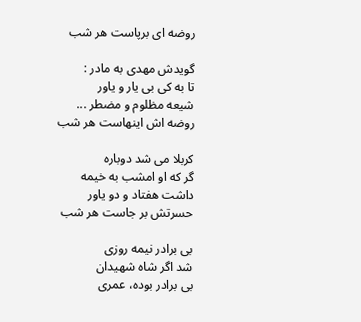روضه ای برپاست هر شب

گویدش مهدی به مادر :
تا به کی بی یار و یاور
شیعه مظلوم و مضطر ...
روضه اش اینهاست هر شب

کربلا می شد دوباره
گر که او امشب به خیمه
داشت هفتاد و دو یاور
حسرتش بر جاست هر شب

بی برادر نیمه روزی
شد اگر شاه شهیدان
بی برادر بوده، عمری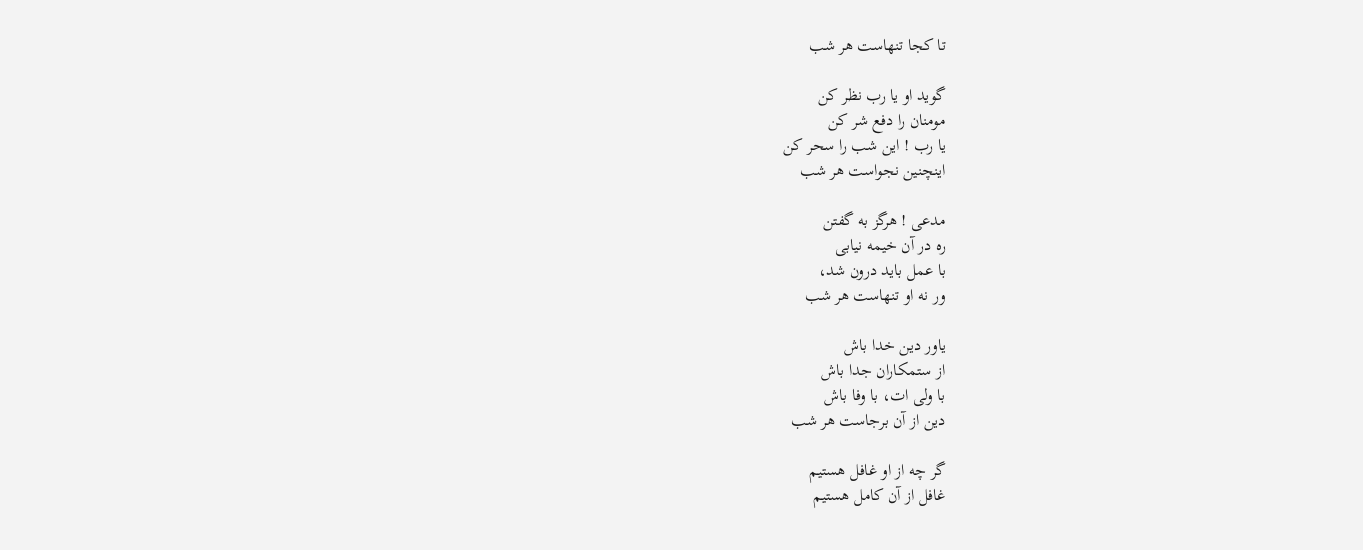تا کجا تنهاست هر شب

گوید او یا رب نظر کن
مومنان را دفع شر کن
یا رب ! این شب را سحر کن
اینچنین نجواست هر شب

مدعی ! هرگز به گفتن
ره در آن خیمه نیابی
با عمل باید درون شد،
ور نه او تنهاست هر شب

یاور دین خدا باش
از ستمکاران جدا باش
با ولی ات، با وفا باش
دین از آن برجاست هر شب

گر چه از او غافل هستیم
غافل از آن کامل هستیم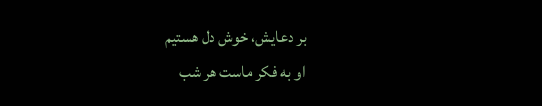بر دعایش، خوش دل هستیم
او به فکر ماست هر شب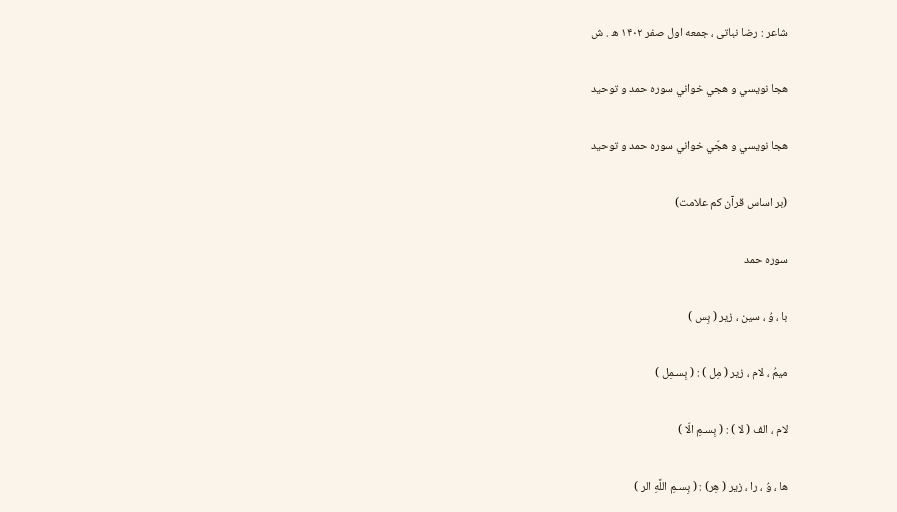شاعر : رضا نباتی ، جمعه اول صفر ۱۴۰۲ ه . ش

هجا نويسي و هجي خواني سوره حمد و توحيد

هجا نويسي و هجّي خواني سوره حمد و توحيد

(بر اساس قرآن كم علامت)

سوره حمد

با ، وُ ، سین ، زیر ( بِس )

میمُ ، لام ، زیر ( مِل ) : ( بِسـمِل )

لام ، الف ( لا ) : ( بِسـمِ الّا )

ها ، وُ ، را ، زیر ( هِر) : ( بِسـمِ اللَّهِ الر )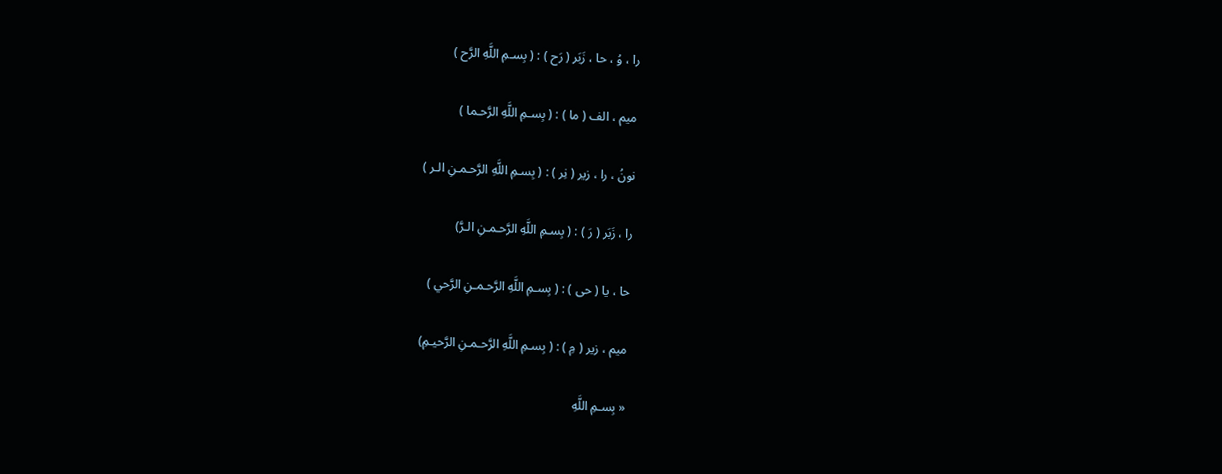را ، وُ ، حا ، زَبَر ( رَح ) : ( بِسـمِ اللَّهِ الرَّح )

میم ، الف ( ما ) : ( بِسـمِ اللَّهِ الرَّحـما )

نونُ ، را ، زیر ( نِر ) : ( بِسـمِ اللَّهِ الرَّحـمـنِ الـر )

را ، زَبَر ( رَ ) : ( بِسـمِ اللَّهِ الرَّحـمـنِ الـرَّ)

حا ، یا ( حی ) : ( بِسـمِ اللَّهِ الرَّحـمـنِ الرَّحي )

میم ، زیر ( مِ ) : ( بِسـمِ اللَّهِ الرَّحـمـنِ الرَّحيـمِ)

« بِسـمِ اللَّهِ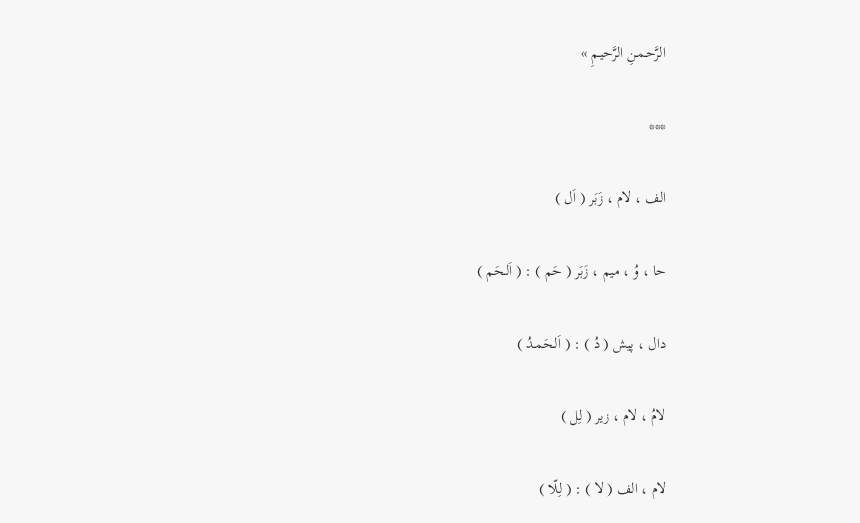الرَّحـمـنِ الرَّحيـمِ »

***

الف ، لام ، زَبَر ( اَل )

حا ، وُ ، میم ، زَبَر ( حَم ) : ( اَلـحَم )

دال ، پیش ( دُ ) : ( اَلـحَمـدُ )

لامُ ، لام ، زیر ( لِل )

لام ، الف ( لا ) : ( لِلّا )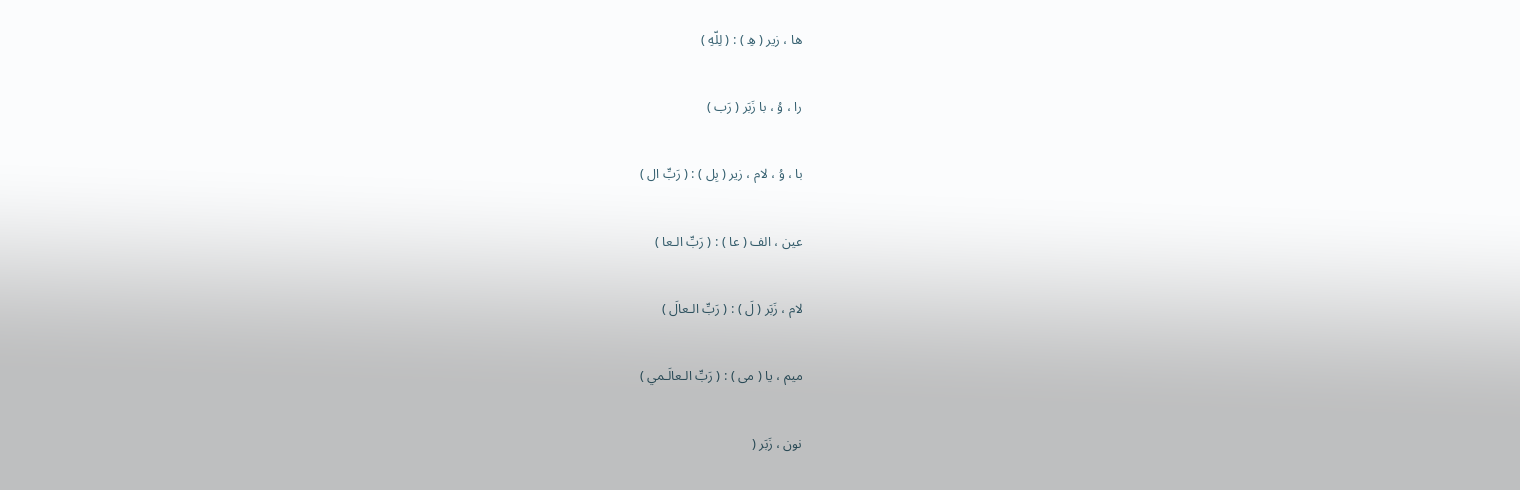ها ، زیر ( هِ ) : ( لِلّهِ )

را ، وُ ، با زَبَر ( رَب )

با ، وُ ، لام ، زیر ( بِل ) : ( رَبِّ ال )

عین ، الف ( عا ) : ( رَبِّ الـعا )

لام ، زَبَر ( لَ ) : ( رَبِّ الـعالَ )

میم ، یا ( می ) : ( رَبِّ الـعالَـمي )

نون ، زَبَر (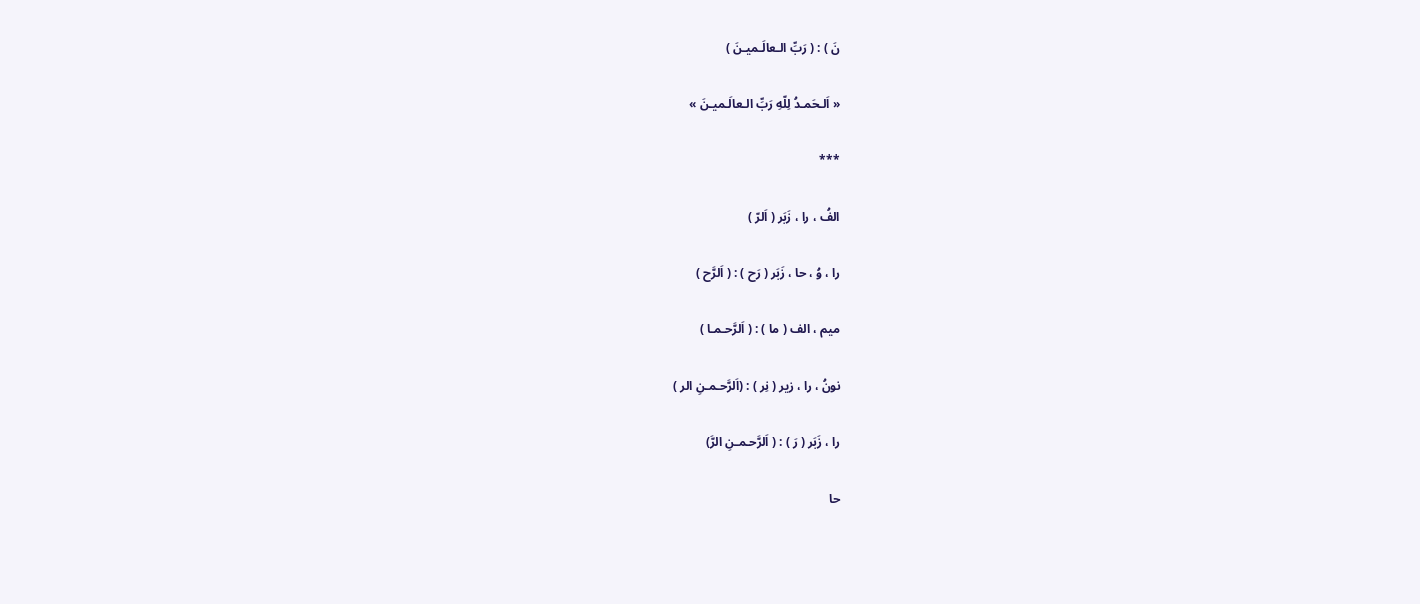نَ ) : ( رَبِّ الـعالَـميـنَ )

« اَلـحَمـدُ لِلّهِ رَبِّ الـعالَـميـنَ »

***

الفُ ، را ، زَبَر ( اَلرّ )

را ، وُ ، حا ، زَبَر ( رَح ) : ( اَلرَّح )

میم ، الف ( ما ) : ( اَلرَّحـمـا )

نونُ ، را ، زیر ( نِر ) : (اَلرَّحـمـنِ الر )

را ، زَبَر ( رَ ) : ( اَلرَّحـمـنِ الرَّ)

حا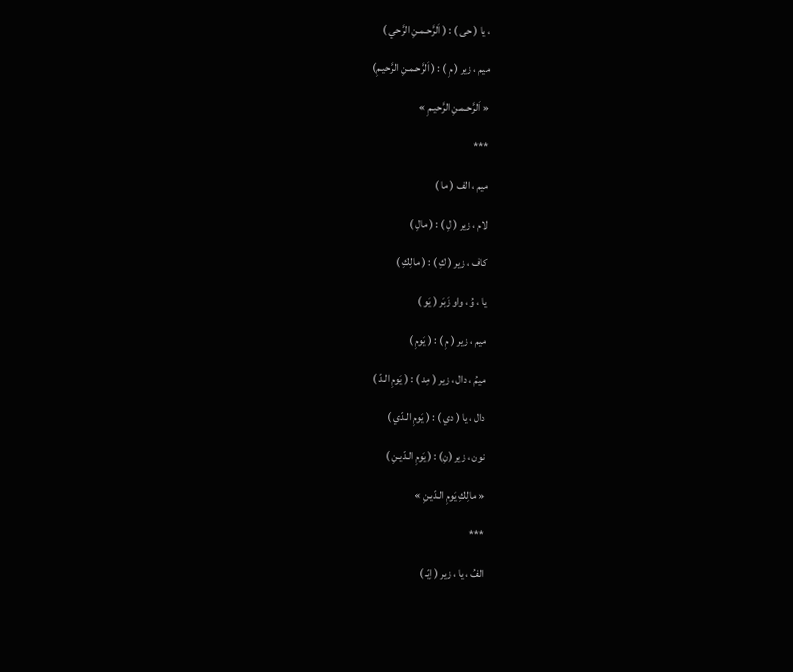، یا ( حی ) : ( اَلرَّحـمـنِ الرَّحي )

میم ، زیر ( مِ ) : ( اَلرَّحـمـنِ الرَّحيـمِ)

« اَلرَّحـمـنِ الرَّحيـمِ »

***

میم ، الف ( ما )

لام ، زير ( لِ ) : ( مالِ )

كاف ، زير ( كِ ) : ( مالِكِ )

يا ، وُ ، واو زَبَر ( يَو )

میم ، زير ( مِ ) : ( يَومِ )

میمُ ، دال ، زير ( مِد ) : ( يَومِ الـدّ )

دال ، يا ( دي ) : ( يَومِ الـدّي )

نون ، زير (نِ) : ( يَومِ الـدّيـنِ )

« مالِكِ يَومِ الـدّيـنِ »

***

الفُ ، يا ، زير ( اِيّـ )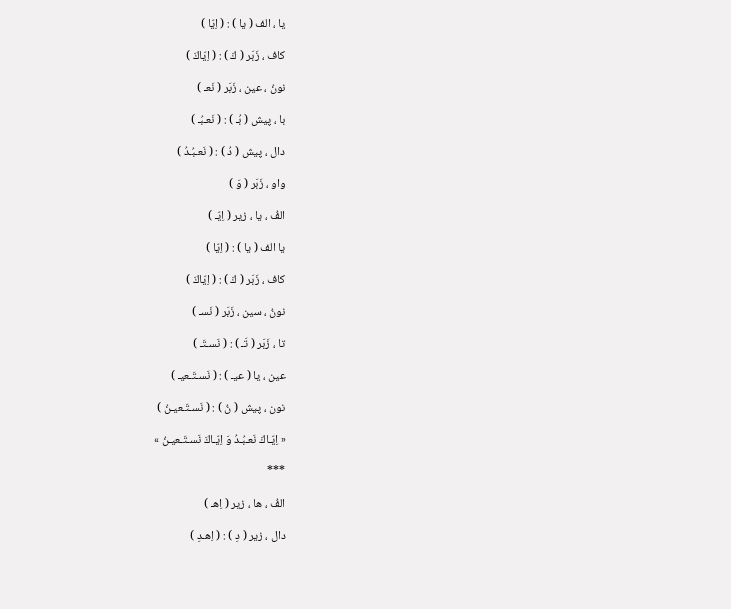يا ، الف ( يا ) : ( اِيّا )

كاف ، زَبَر ( كَ ) : ( اِيّاكَ )

نونُ ، عين ، زَبَر ( نَعـ )

با ، پيش ( بُـ ) : ( نَعـبُـ )

دال ، پيش ( دُ ) : ( نَعـبُـدُ )

واو ، زَبَر ( وَ )

الفُ ، يا ، زير ( اِيّـ )

يا الف ( يا ) : ( اِيّا )

كاف ، زَبَر ( كَ ) : ( اِيّاكَ )

نونُ ، سين ، زَبَر ( نَسـ )

تا ، زَبَر ( تَـ ) : ( نَسـتَـ )

عين ، يا ( عيـ ) : ( نَسـتَـعيـ )

نون ، پيش ( نُ ) : ( نَسـتَـعيـنُ )

« اِيّـاكَ نَعـبُـدُ وَ اِيّـاكَ نَسـتَـعيـنُ »

***

الفُ ، ها ، زير ( اِهـ )

دال ، زير ( دِ ) : ( اِهـدِ )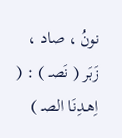نونُ ، صاد ، زَبَر ( نَصـ ) : ( اِهـدِنَا الصـ )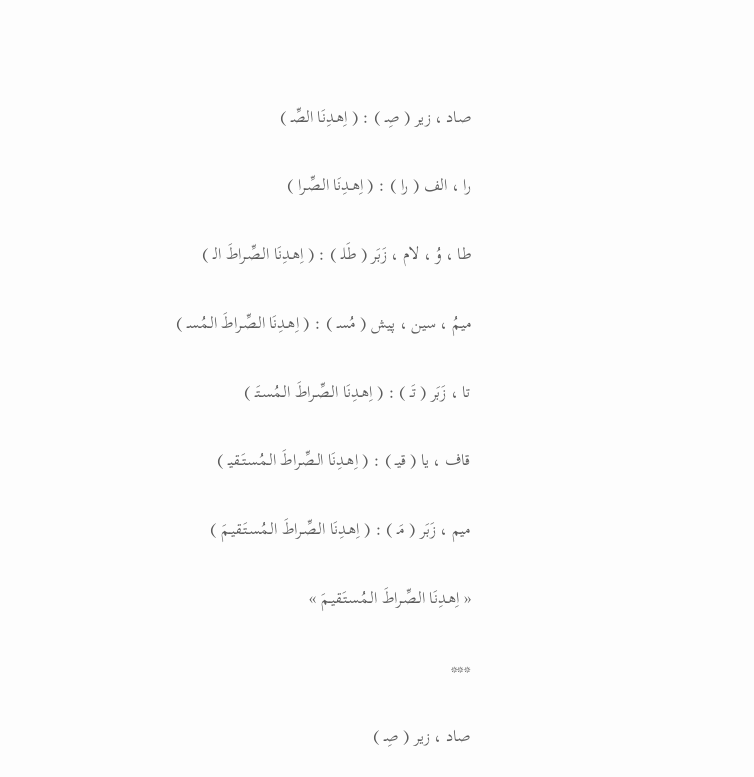صاد ، زير ( صِـ ) : ( اِهـدِنَا الصِّـ )

را ، الف ( را ) : ( اِهـدِنَا الـصِّـرا )

طا ، وُ ، لام ، زَبَر ( طَلـ ) : ( اِهـدِنَا الـصِّـراطَ الـ )

ميمُ ، سين ، پيش ( مُسـ ) : ( اِهـدِنَا الـصِّـراطَ الـمُسـ )

تا ، زَبَر ( تَـ ) : ( اِهـدِنَا الـصِّـراطَ الـمُسـتَـ )

قاف ، يا ( قيـ ) : ( اِهـدِنَا الـصِّـراطَ الـمُسـتَـقيـ )

ميم ، زَبَر ( مَـ ) : ( اِهـدِنَا الـصِّـراطَ الـمُسـتَـقيـمَ )

« اِهـدِنَا الـصِّـراطَ الـمُسـتَـقيـمَ »

***

صاد ، زير ( صِـ )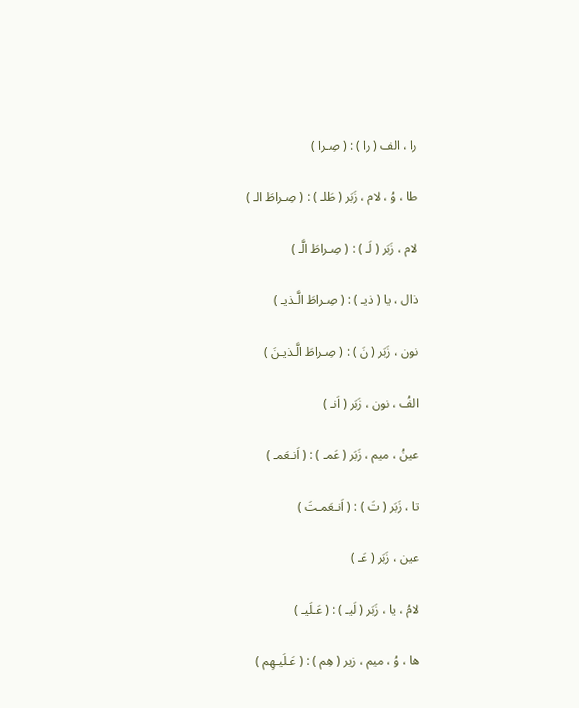را ، الف ( را ) : ( صِـرا )

طا ، وُ ، لام ، زَبَر ( طَلـ ) : ( صِـراطَ الـ )

لام ، زَبَر ( لَـ ) : ( صِـراطَ الَّـ )

ذال ، يا ( ذيـ ) : ( صِـراطَ الَّـذيـ )

نون ، زَبَر ( نَ ) : ( صِـراطَ الَّـذيـنَ )

الفُ ، نون ، زَبَر ( اَنـ )

عينُ ، ميم ، زَبَر ( عَمـ ) : ( اَنـعَمـ )

تا ، زَبَر ( تَ ) : ( اَنـعَمـتَ )

عين ، زَبَر ( عَـ )

لامُ ، يا ، زَبَر ( لَيـ ) : ( عَـلَيـ )

ها ، وُ ، ميم ، زير ( هِم ) : ( عَـلَيـهِم )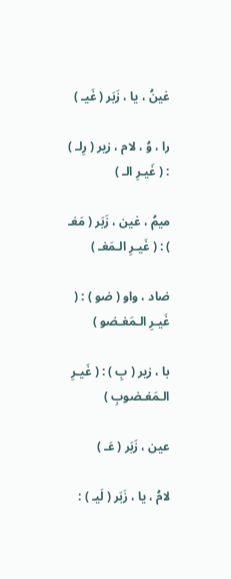غينُ ، يا ، زَبَر ( غَيـ )

را ، وُ ، لام ، زير ( رِلـ ) : ( غَيـرِ الـ )

ميمُ ، غين ، زَبَر ( مَغـ ) : ( غَيـرِ الـمَغـ )

ضاد ، واو ( ضو ) : ( غَيـرِ الـمَغـضو )

با ، زير ( بِ ) : ( غَيـرِ الـمَغـضوبِ )

عين ، زَبَر ( عَـ )

لامُ ، يا ، زَبَر ( لَيـ ) :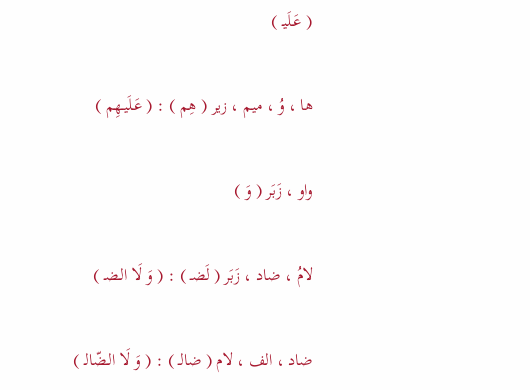( عَـلَيـ )

ها ، وُ ، ميم ، زير ( هِم ) : ( عَـلَيـهِم )

واو ، زَبَر ( وَ )

لامُ ، ضاد ، زَبَر ( لَضـ ) : ( وَ لَا الـضـ )

ضاد ، الف ، لام ( ضالـ ) : ( وَ لَا الـضّالـ )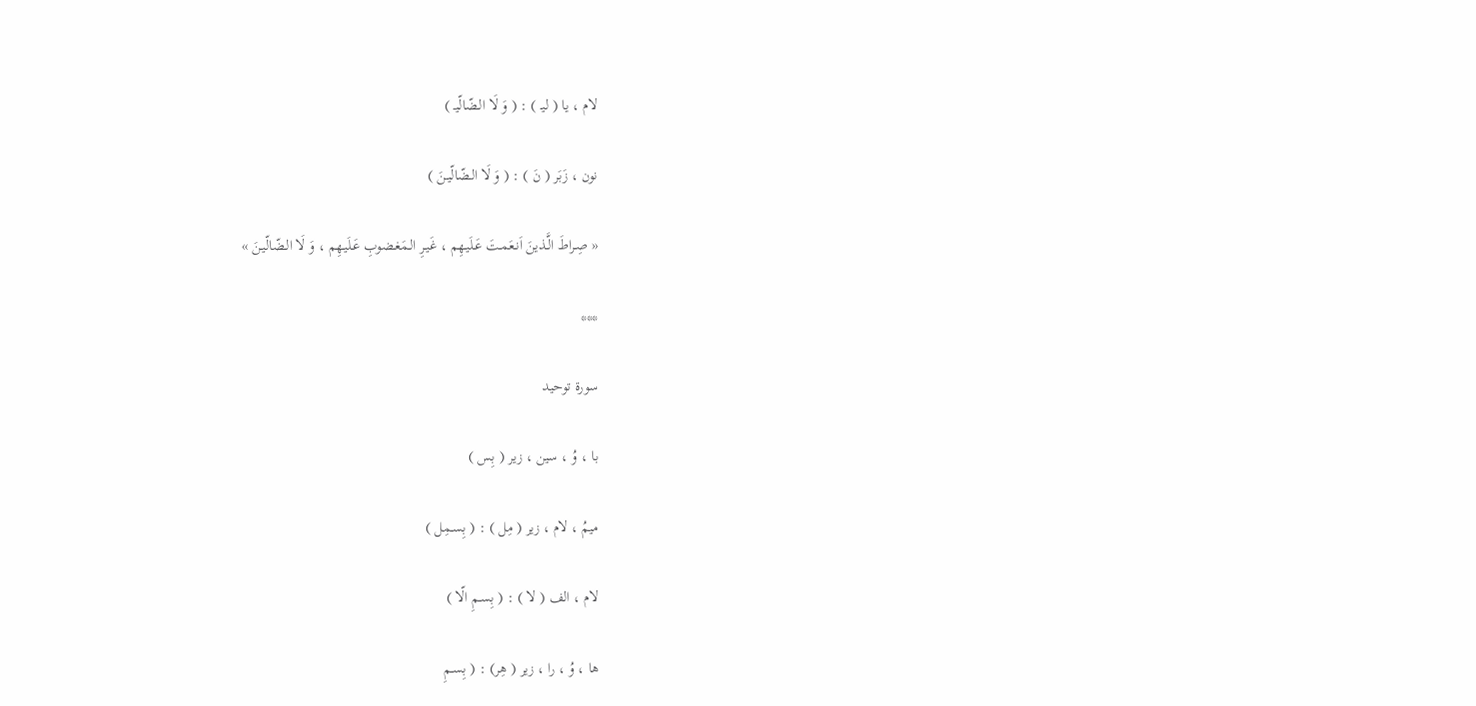لام ، يا ( ليـ ) : ( وَ لَا الـضّالّيـ )

نون ، زَبَر ( نَ ) : ( وَ لَا الـضّالّيـنَ )

« صِـراطَ الَّـذينَ اَنـعَمـتَ عَـلَيـهِم ، غَيـرِ الـمَغـضوبِ عَـلَيـهِم ، وَ لَا الـضّالّيـنَ »

***

سورة توحيد

با ، وُ ، سین ، زیر ( بِس )

میمُ ، لام ، زیر ( مِل ) : ( بِسـمِل )

لام ، الف ( لا ) : ( بِسـمِ الّا )

ها ، وُ ، را ، زیر ( هِر) : ( بِسـمِ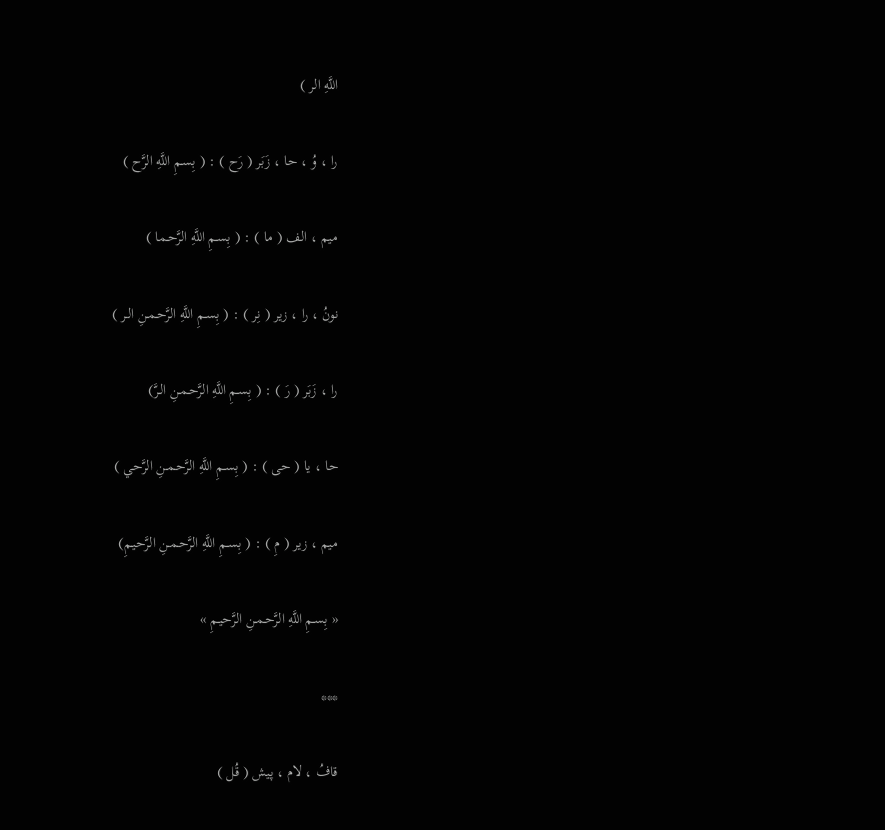اللَّهِ الر )

را ، وُ ، حا ، زَبَر ( رَح ) : ( بِسـمِ اللَّهِ الرَّح )

میم ، الف ( ما ) : ( بِسـمِ اللَّهِ الرَّحـما )

نونُ ، را ، زیر ( نِر ) : ( بِسـمِ اللَّهِ الرَّحـمـنِ الـر )

را ، زَبَر ( رَ ) : ( بِسـمِ اللَّهِ الرَّحـمـنِ الـرَّ)

حا ، یا ( حی ) : ( بِسـمِ اللَّهِ الرَّحـمـنِ الرَّحي )

میم ، زیر ( مِ ) : ( بِسـمِ اللَّهِ الرَّحـمـنِ الرَّحيـمِ)

« بِسـمِ اللَّهِ الرَّحـمـنِ الرَّحيـمِ »

***

قافُ ، لام ، پيش ( قُل )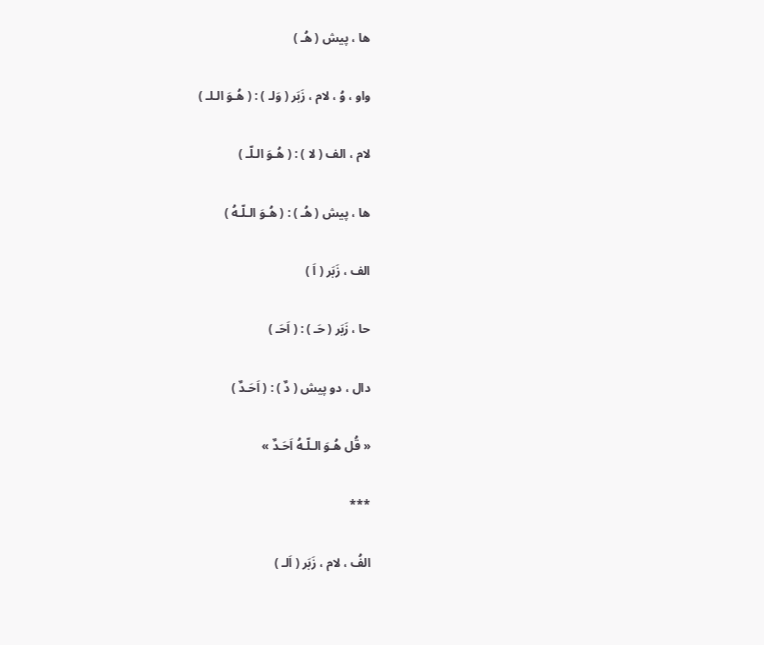ها ، پيش ( هُـ )

واو ، وُ ، لام ، زَبَر ( وَلـ ) : ( هُـوَ الـلـ )

لام ، الف ( لا ) : ( هُـوَ الـلّـ )

ها ، پيش ( هُـ ) : ( هُـوَ الـلّـهُ )

الف ، زَبَر ( اَ )

حا ، زَبَر ( حَـ ) : ( اَحَـ )

دال ، دو پيش ( دٌ ) : ( اَحَـدٌ )

« قُل هُـوَ الـلّـهُ اَحَـدٌ »

***

الفُ ، لام ، زَبَر ( اَلـ )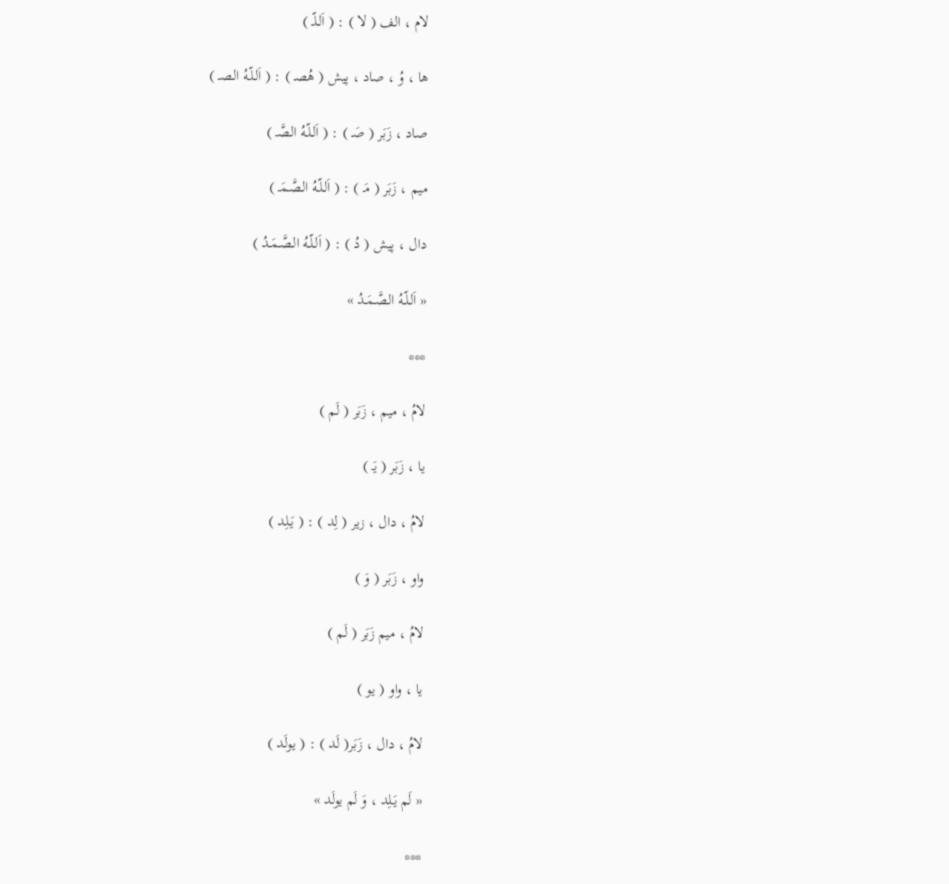لام ، الف ( لا ) : ( اَلـلّـ )

ها ، وُ ، صاد ، پيش ( هُصـ ) : ( اَلـلّـهُ الـصـ )

صاد ، زَبَر ( صَـ ) : ( اَلـلّـهُ الـصَّـ )

ميم ، زَبَر ( مَـ ) : ( اَلـلّـهُ الـصَّـمَـ )

دال ، پيش ( دُ ) : ( اَلـلّـهُ الـصَّـمَـدُ )

« اَلـلّـهُ الـصَّـمَـدُ »

***

لامُ ، ميم ، زَبَر ( لَم )

يا ، زَبَر ( يَـ )

لامُ ، دال ، زير ( لِد ) : ( يَـلِد )

واو ، زَبَر ( وَ )

لامُ ، ميم زَبَر ( لَم )

يا ، واو ( يو )

لامُ ، دال ، زَبَر( لَد ) : ( يولَد )

« لَم يَـلِد ، وَ لَم يولَد »

***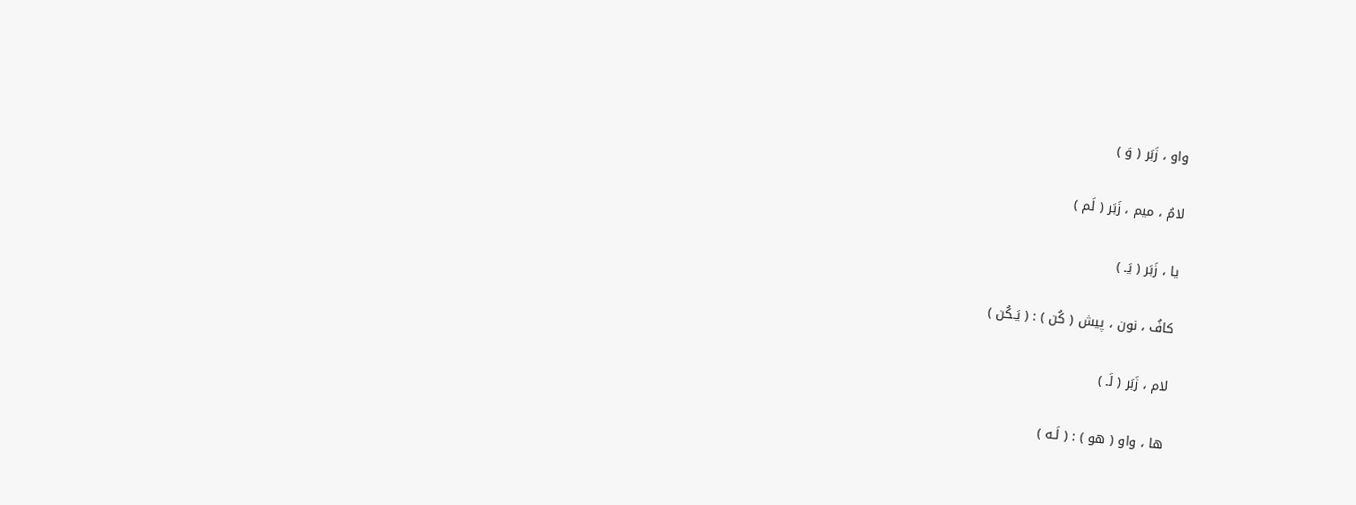واو ، زَبَر ( وَ )

لامُ ، ميم ، زَبَر ( لَم )

يا ، زَبَر ( يَـ )

كافُ ، نون ، پيش ( كُن ) : ( يَـكُن )

لام ، زَبَر ( لَـ )

ها ، واو ( هو ) : ( لَـه )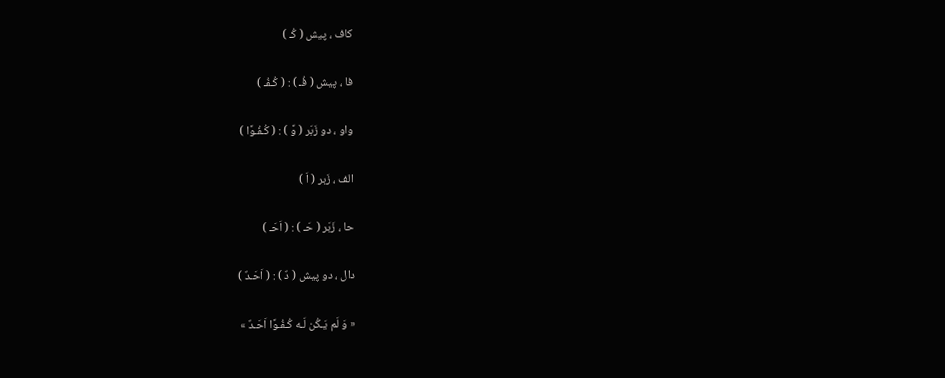كاف ، پيش ( كُـ )

فا ، پيش ( فُـ ) : ( كُـفُـ )

واو ، دو زَبَر ( وً ) : ( كُـفُـوًا )

الف ، زَبر ( اَ )

حا ، زَبَر ( حَـ ) : ( اَحَـ )

دال ، دو پيش ( دٌ ) : ( اَحَـدٌ )

« وَ لَم يَـكُن لَـه كُـفُـوًا اَحَـدٌ »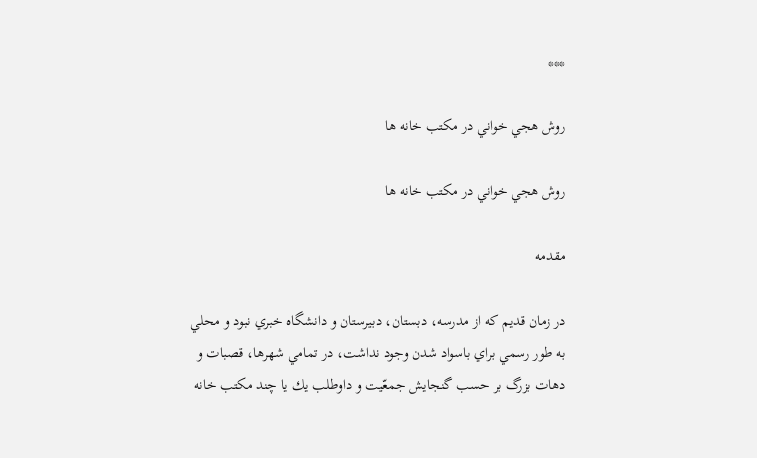***

روش هجي خواني در مكتب خانه ها

روش هجي خواني در مكتب خانه ها

مقدمه

در زمان قديم كه از مدرسه، دبستان، دبيرستان و دانشگاه خبري نبود و محلي به طور رسمي براي باسواد شدن وجود نداشت، در تمامي شهرها، قصبات و دهات بزرگ بر حسب گنجايش جمعّيت و داوطلب يك يا چند مكتب خانه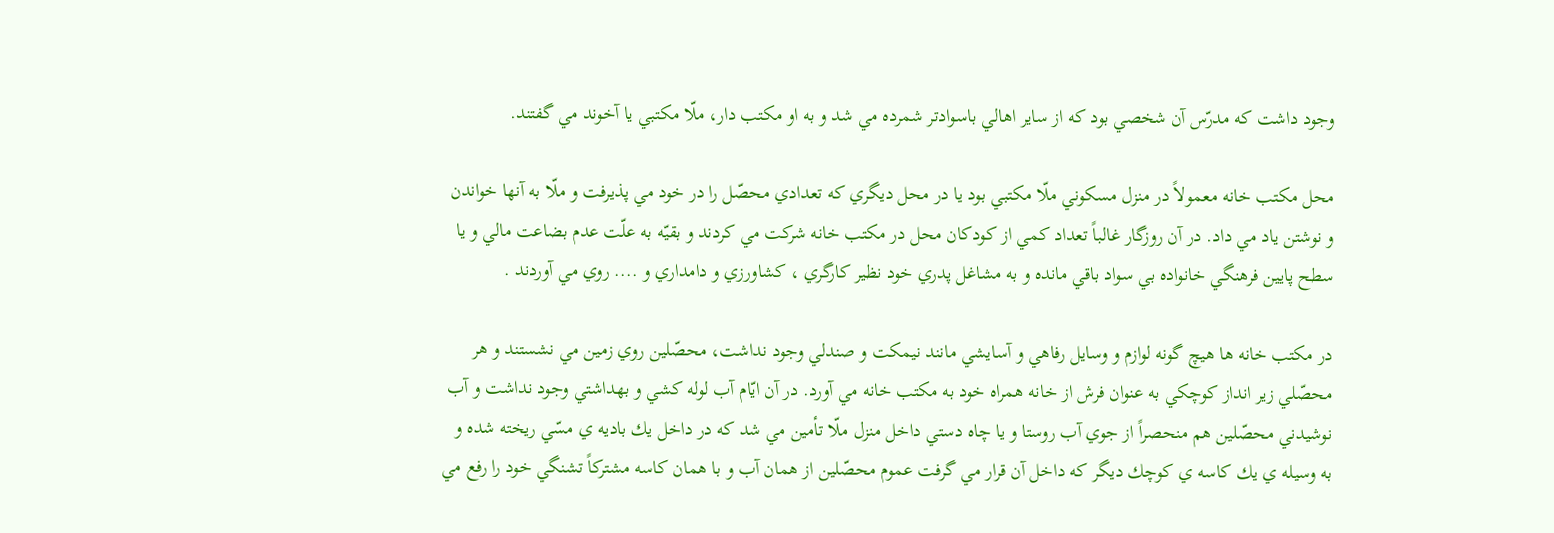وجود داشت كه مدرّس آن شخصي بود كه از ساير اهالي باسوادتر شمرده مي شد و به او مكتب دار، ملّا مكتبي يا آخوند مي گفتند.

محل مكتب خانه معمولاً در منزل مسكوني ملّا مكتبي بود يا در محل ديگري كه تعدادي محصّل را در خود مي پذيرفت و ملّا به آنها خواندن و نوشتن ياد مي داد. در آن روزگار غالباً تعداد كمي از كودكان محل در مكتب خانه شركت مي كردند و بقيّه به علّت عدم بضاعت مالي و يا سطح پايين فرهنگي خانواده بي سواد باقي مانده و به مشاغل پدري خود نظير كارگري ، كشاورزي و دامداري و .... روي مي آوردند .

در مكتب خانه ها هيچ گونه لوازم و وسايل رفاهي و آسايشي مانند نيمكت و صندلي وجود نداشت، محصّلين روي زمين مي نشستند و هر محصّلي زير انداز كوچكي به عنوان فرش از خانه همراه خود به مكتب خانه مي آورد. در آن ايّام آب لوله كشي و بهداشتي وجود نداشت و آب نوشيدني محصّلين هم منحصراً از جوي آب روستا و يا چاه دستي داخل منزل ملّا تأمين مي شد كه در داخل يك باديه ي مسّي ريخته شده و به وسيله ي يك كاسه ي كوچك ديگر كه داخل آن قرار مي گرفت عموم محصّلين از همان آب و با همان كاسه مشتركاً تشنگي خود را رفع مي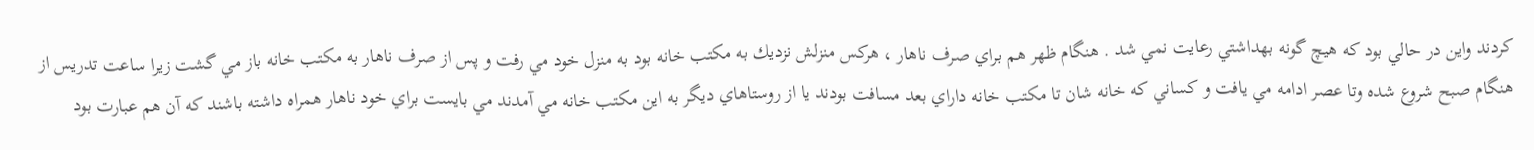كردند واين در حالي بود كه هيچ گونه بهداشتي رعايت نمي شد . هنگام ظهر هم براي صرف ناهار ، هركس منزلش نزديك به مكتب خانه بود به منزل خود مي رفت و پس از صرف ناهار به مكتب خانه باز مي گشت زيرا ساعت تدريس از هنگام صبح شروع شده وتا عصر ادامه مي يافت و كساني كه خانه شان تا مكتب خانه داراي بعد مسافت بودند يا از روستاهاي ديگر به اين مكتب خانه مي آمدند مي بايست براي خود ناهار همراه داشته باشند كه آن هم عبارت بود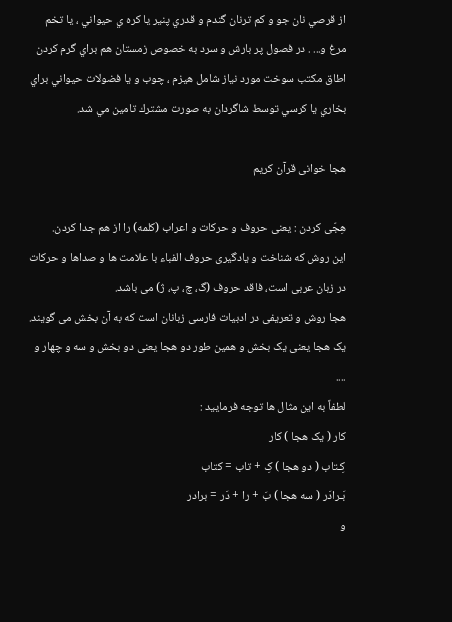از قرصي نان جو و كم ترنان گندم و قدري پنير يا كره ي حيواني ، يا تخم مرغ و... . در فصول پر بارش و سرد به خصوص زمستان هم براي گرم كردن اطاق مكتب سوخت مورد نياز شامل هيزم ، چوب و يا فضولات حيواني براي بخاري يا كرسي توسط شاگردان به صورت مشترك تامين مي شد.

هجا خوانی قرآن کریم

هِجّی کردن : یعنی حروف و حرکات و اعراب (کلمه) را از هم جدا کردن.
این روش که شناخت و یادگیری حروف الفباء با علامت ها و صداها و حرکات در زبان عربی است، فاقد حروف (گ، چ، پ، ژ) می باشد.
هجا روش و تعریفی در ادبیات فارسی زبانان است که به آن بخش می گویند.
یک هجا یعنی یک بخش و همین طور دو هجا یعنی دو بخش و سه و چهار و ....
لطفاً به این مثال ها توجه فرمایید :
کار ( یک هجا ) کار
کِـتاب ( دو هجا ) کِ + تاب = کتاب
بَـرادَر ( سه هجا ) بَ + را + دَر = برادر
و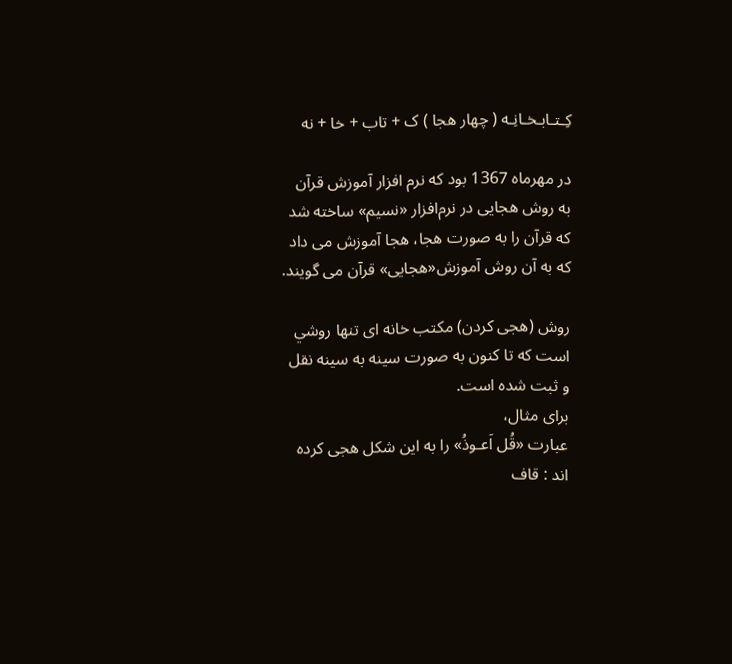کِـتـابـخـانِـه ( چهار هجا ) ک + تاب + خا + نه

در مهرماه 1367 بود که نرم افزار آموزش قرآن به روش هجايی در نرم‌افزار «نسیم» ساخته شد که قرآن را به صورت هجا، هجا آموزش می داد که به آن روش آموزش«هجایی» قرآن می گویند.

روش (هجی کردن) مکتب خانه ای تنها روشي است كه تا کنون به صورت سینه به سینه نقل و ثبت شده است.
برای مثال،
عبارت «قُل اَعـوذُ» را به اين شكل هجی کرده اند : قاف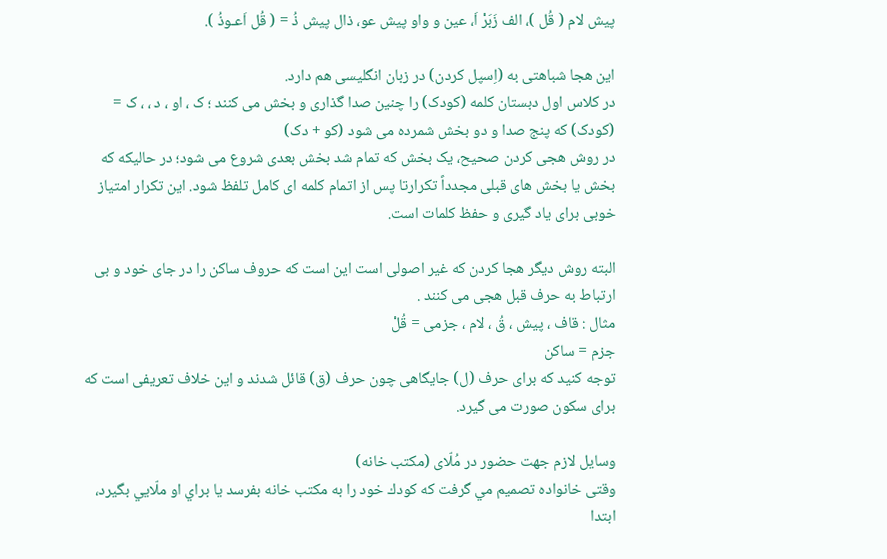پيش لام ( قُل )، الف زَبَرْ اَ، عين و واو پيش عو، ذال پيش ذُ = ( قُل اَعـوذُ ).

این هجا شباهتی به (اِسپل کردن) در زبان انگلیسی هم دارد.
در کلاس اول دبستان کلمه (کودک) را چنین صدا گذاری و بخش می کنند ؛ ک ، او ، د ، ، ک = (کودک) که پنج صدا و دو بخش شمرده می شود (کو + دک)
در روش هجی كردن صحيح، یک بخش که تمام شد بخش بعدی شروع می شود؛ در حالیکه که بخش یا بخش های قبلی مجدداً تکرارتا پس از اتمام کلمه ای کامل تلفظ شود. این تکرار امتیاز خوبی برای یاد گیری و حفظ کلمات است.

البته روش دیگر هجا کردن که غیر اصولی است این است که حروف ساکن را در جای خود و بی ارتباط به حرف قبل هجی می کنند .
مثال : قاف ، پیش ، قُ ، لام ، جزمی = قُلْ
جزم = ساکن
توجه كنيد که برای حرف (ل) جایگاهی چون حرف (ق) قائل شدند و این خلاف تعریفی است که برای سکون صورت می گیرد.

وسایل لازم جهت حضور در مُلّای (مکتب خانه)
وقتی خانواده تصميم مي گرفت كه كودك خود را به مكتب خانه بفرسد يا براي او ملّايي بگيرد، ابتدا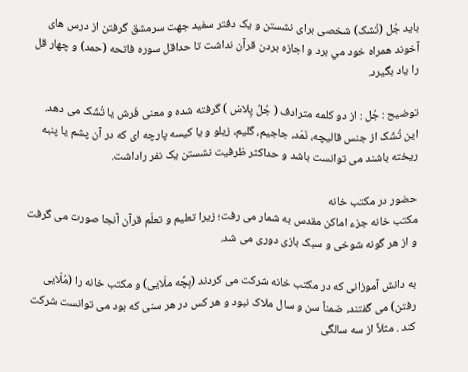باید جُل (تُشک) شخصی برای نشستن و یک دفتر سفید جهت سرمشق گرفتن از درس های آخوند همراه خود مي برد و اجازه بردن قرآن نداشت تا حداقل سوره فاتحه (حمد) و چهار قل را یاد بگیرد.

توضیح : جُل : از دو کلمه مترادف ( جُلُ پِلاسْ ) گرفته شده و معنی فَرش یا تُشَک می دهد.
این تُشَک از جنس قالیچه، نَمَد، جاجیم، گلیم، زیلو و یا کیسه پارچه ای که در آن پشم یا پنبه ریخته باشند می توانست باشد و حداکثر ظرفیت نشستن یک نفر راداشت.

حضور در مکتب خانه
مکتب خانه جزء اماکن مقدس به شمار می رفت؛ زیرا تعلیم و تعلّم قرآن آنجا صورت می گرفت و از هر گونه شوخی و سبک بازی دوری می شد.

به دانش آموزانی که در مکتب خانه شرکت می کردند (بِچِّه ملّایی) و مکتب خانه را (مُلّایی رفتن) می گفتند، ضمناً سن و سال ملاک نبود و هر کس در هر سنی که بود می توانست شرکت کند . مثلاً از سه سالگی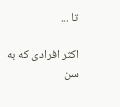تا ...

اکثر افرادی که به سن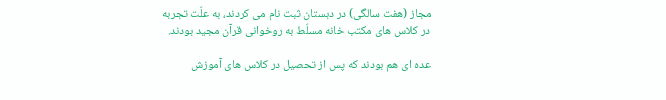مجاز (هفت سالگی) در دبستان ثبت نام می کردند، به علّت تجربه در کلاس های مکتب خانه مسلّط به روخوانی قرآن مجید بودند.

عده ای هم بودند که پس از تحصیل در کلاس های آموزش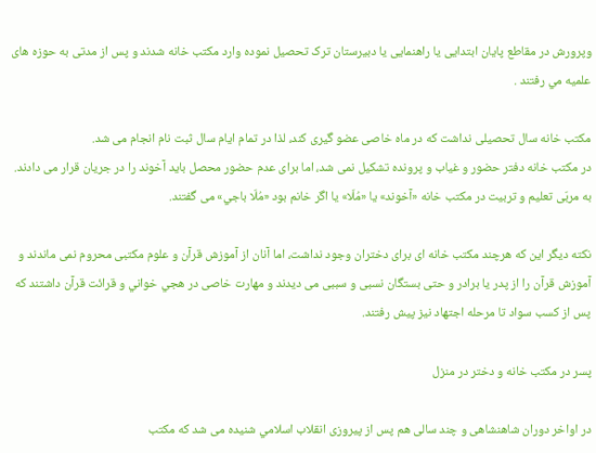وپرورش در مقاطع پایان ابتدایی یا راهنمایی یا دبیرستان ترک تحصیل نموده وارد مکتب خانه شدند و پس از مدتی به حوزه های علمیه مي رفتند .

مکتب خانه سال تحصیلی نداشت که در ماه خاصی عضو گیری کند، لذا در تمام ایام سال ثبت نام انجام می شد.
در مکتب خانه دفتر حضور و غیاب و پرونده تشکیل نمی شد، اما برای عدم حضور محصل باید آخوند را در جریان قرار می دادند.
به مربّی تعلیم و تربیت در مکتب خانه «آخوند» يا «مُلّا» يا اگر خانم بود «مُلّا باجي» می گفتند.

نکته ديگر این که هرچند مکتب خانه ای برای دختران وجود نداشت، اما آنان از آموزش قرآن و علوم مکتبی محروم نمی ماندند و آموزش قرآن را از پدر یا برادر و حتی بستگان نسبی و سببی می دیدند و مهارت خاصی در هجي خواني و قرائت قرآن داشتند که پس از کسب سواد تا مرحله اجتهاد نیز پیش رفتند.

پسر در مکتب خانه و دختر در منزل

در اواخر دوران شاهنشاهی و چند سالی هم پس از پیروزی انقلاب اسلامي شنیده می شد که مکتب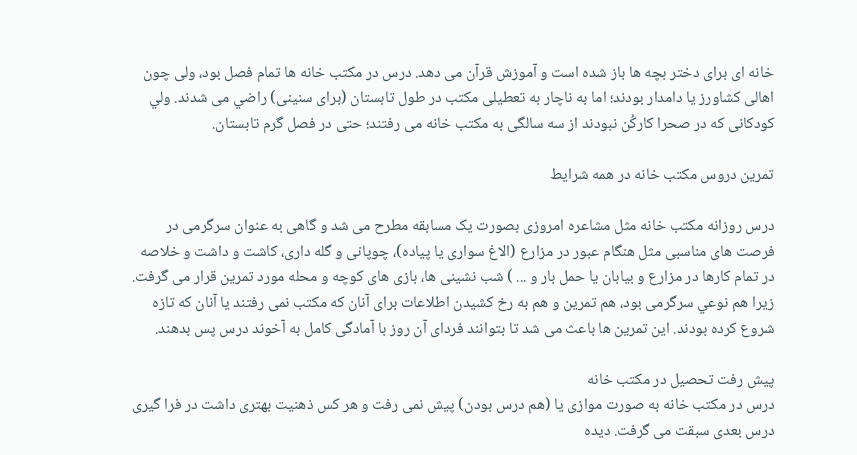خانه ای برای دختر بچه ها باز شده است و آموزش قرآن می دهد. درس در مکتب خانه ها تمام فصل بود، ولی چون اهالی کشاورز یا دامدار بودند؛ اما به ناچار به تعطیلی مکتب در طول تابستان (برای سنینی) راضي می شدند. ولي کودکانی که در صحرا کارکُن نبودند از سه سالگی به مکتب خانه می رفتند؛ حتی در فصل گرم تابستان.

تمرین دروس مکتب خانه در همه شرایط

درس روزانه مکتب خانه مثل مشاعره امروزی بصورت یک مسابقه مطرح می شد و گاهی به عنوان سرگرمی در فرصت های مناسبی مثل هنگام عبور در مزارع (الاغ سواری یا پیاده)، چوپانی و گله داری، کاشت و داشت و خلاصه در تمام کارها در مزارع و بیابان یا حمل بار و ... ) شب نشینی ها، بازی های کوچه و محله مورد تمرین قرار می گرفت. زيرا هم نوعي سرگرمی بود، هم تمرین و هم به رخ کشیدن اطلاعات برای آنان که مکتب نمی رفتند یا آنان که تازه شروع کرده بودند. این تمرین ها باعث می شد تا بتوانند فردای آن روز با آمادگی کامل به آخوند درس پس بدهند.

پیش رفت تحصیل در مکتب خانه
درس در مکتب خانه به صورت موازی یا (هم درس بودن) پیش نمی رفت و هر کس ذهنیت بهتری داشت در فرا گیری درس بعدی سبقت می گرفت. دیده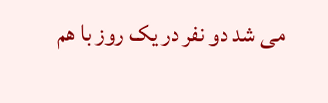می شد دو نفر در یک روز با هم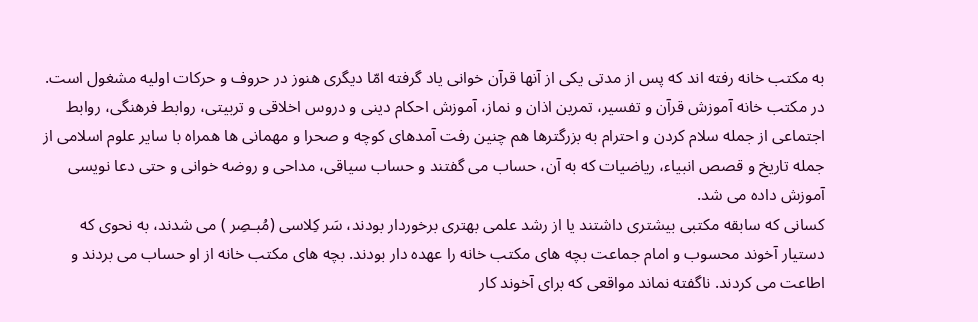به مکتب خانه رفته اند که پس از مدتی یکی از آنها قرآن خوانی یاد گرفته امّا دیگری هنوز در حروف و حرکات اولیه مشغول است.
در مکتب خانه آموزش قرآن و تفسیر، تمرین اذان و نماز، آموزش احکام دینی و دروس اخلاقی و تربیتی، روابط فرهنگی، روابط اجتماعی از جمله سلام کردن و احترام به بزرگترها هم چنین رفت آمدهای کوچه و صحرا و مهمانی ها همراه با سایر علوم اسلامی از جمله تاریخ و قصص انبیاء، ریاضیات که به آن، حساب می گفتند و حساب سیاقی، مداحی و روضه خوانی و حتی دعا نویسی آموزش داده می شد.
کسانی که سابقه مکتبی بیشتری داشتند یا از رشد علمی بهتری برخوردار بودند، سَر کِلاسی (مُبـصِر ) می شدند، به نحوی که دستیار آخوند محسوب و امام جماعت بچه های مکتب خانه را عهده دار بودند. بچه های مکتب خانه از او حساب می بردند و اطاعت می کردند. ناگفته نماند مواقعی که برای آخوند کار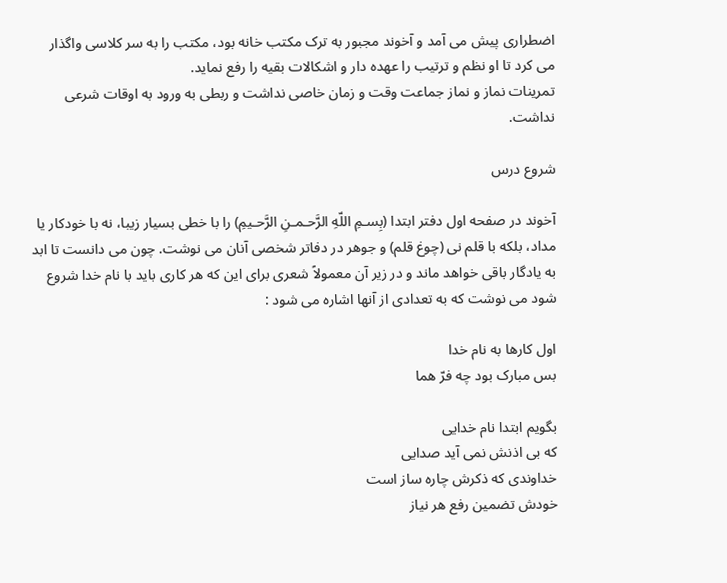اضطراری پیش می آمد و آخوند مجبور به ترک مکتب خانه بود، مکتب را به سر کلاسی واگذار می کرد تا او نظم و ترتیب را عهده دار و اشکالات بقیه را رفع نماید.
تمرینات نماز و نماز جماعت وقت و زمان خاصی نداشت و ربطی به ورود به اوقات شرعی نداشت.

شروع درس

آخوند در صفحه اول دفتر ابتدا (بِسـمِ اللّهِ الرَّحـمـنِ الرَّحـيمِ) را با خطی بسیار زیبا، نه با خودکار یا مداد، بلکه با قلم نی (چوغ قلم) و جوهر در دفاتر شخصی آنان می نوشت. چون می دانست تا ابد به یادگار باقی خواهد ماند و در زير آن معمولاً شعری برای این که هر کاری باید با نام خدا شروع شود می نوشت که به تعدادی از آنها اشاره می شود :

اول کارها به نام خدا
بس مبارک بود چه فرّ هما

بگویم ابتدا نام خدایی
که بی اذنش نمی آید صدایی
خداوندی که ذکرش چاره ساز است
خودش تضمین رفع هر نیاز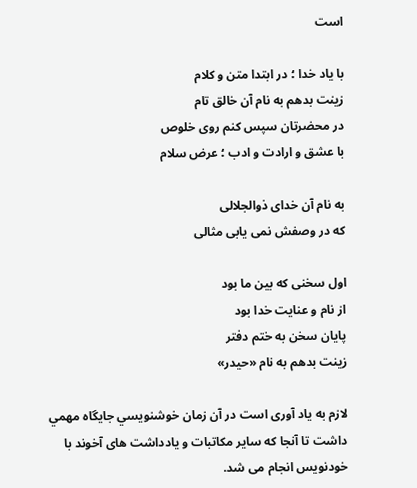است

با یاد خدا ؛ در ابتدا متن و کلام
زینت بدهم به نام آن خالق تام
در محضرتان سپس کنم روی خلوص
با عشق و ارادت و ادب ؛ عرض سلام

به نام آن خدای ذوالجلالی
که در وصفش نمی یابی مثالی

اول سخنی که بین ما بود
از نام و عنایت خدا بود
پایان سخن به ختم دفتر
زینت بدهم به نام «حیدر»

لازم به یاد آوری است در آن زمان خوشنويسي جايگاه مهمي داشت تا آنجا كه سایر مکاتبات و یادداشت های آخوند با خودنویس انجام می شد.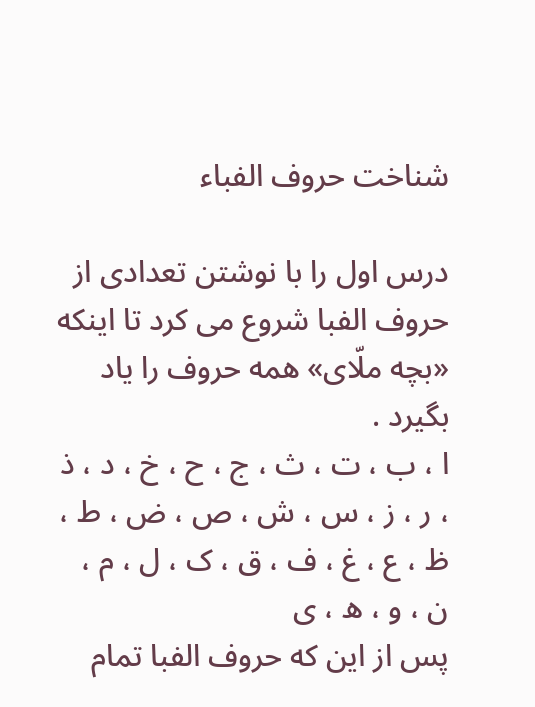شناخت حروف الفباء

درس اول را با نوشتن تعدادی از حروف الفبا شروع می کرد تا اینکه «بچه ملّای» همه حروف را یاد بگیرد .
ا ، ب ، ت ، ث ، ج ، ح ، خ ، د ، ذ ، ر ، ز ، س ، ش ، ص ، ض ، ط ، ظ ، ع ، غ ، ف ، ق ، ک ، ل ، م ، ن ، و ، ه ، ی
پس از این که حروف الفبا تمام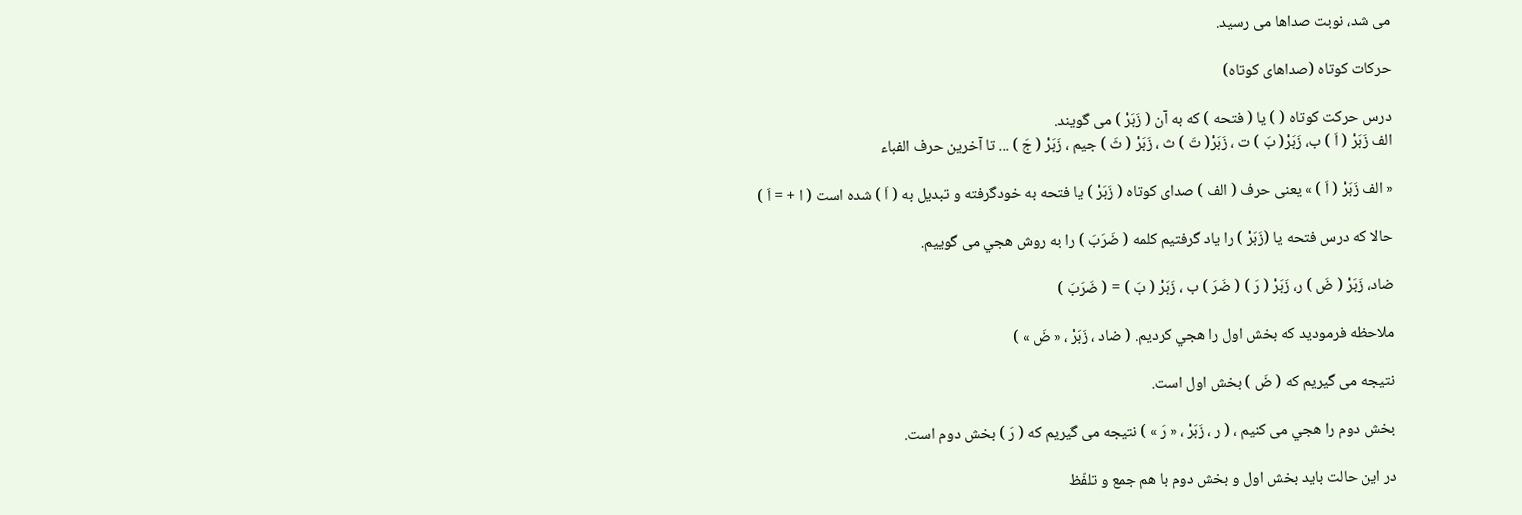می شد، نوبت صداها می رسید.

حرکات کوتاه (صداهای کوتاه)

درس حرکت کوتاه ( ) یا ( فتحه ) که به آن ( زَبَرْ ) می گویند.
الف زَبَرْ ( اَ ) ب، زَبَرْ( بَ ) ت ، زَبَرْ( تَ ) ث ، زَبَرْ ( ثَ ) جیم ، زَبَرْ ( جَ ) ... تا آخرین حرف الفباء

« الف زَبَرْ ( اَ ) » یعنی حرف ( الف ) صدای کوتاه ( زَبَرْ ) یا فتحه به خودگرفته و تبدیل به ( اَ ) شده است ( ا + = اَ )

حالا که درس فتحه یا (زَبَرْ ) را یاد گرفتیم کلمه ( ضَرَبَ ) را به روش هجي می گوییم.

ضاد، زَبَرْ ( ضَ ) ر، زَبَرْ ( رَ ) ( ضَرَ ) ب ، زَبَرْ ( بَ ) = ( ضَرَبَ )

ملاحظه فرمودید که بخش اول را هجي كردیم. ( ضاد ، زَبَرْ ، « ضَ » )

نتیجه می گیریم که ( ضَ ) بخش اول است.

بخش دوم را هجي می كنيم ، ( ر ، زَبَرْ ، « رَ » ) نتیجه می گیریم که ( رَ ) بخش دوم است.

در این حالت باید بخش اول و بخش دوم با هم جمع و تلفّظ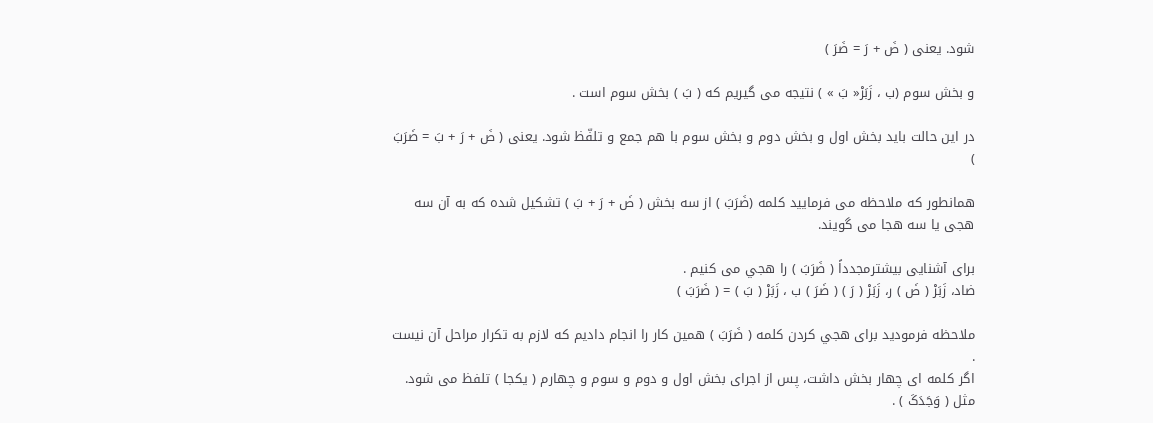شود. یعنی ( ضَ + رَ = ضَرَ )

و بخش سوم (ب ، زَبَرْ« بَ » ) نتیجه می گیریم که ( بَ ) بخش سوم است .

در این حالت باید بخش اول و بخش دوم و بخش سوم با هم جمع و تلفّظ شود. یعنی ( ضَ + رَ + بَ = ضَرَبَ )

همانطور که ملاحظه می فرمایید کلمه (ضَرَبَ ) از سه بخش ( ضَ + رَ + بَ ) تشکیل شده که به آن سه هجی یا سه هجا می گویند.

برای آشنایی بیشترمجدداً ( ضَرَبَ ) را هجي می كنيم .
ضاد، زَبَرْ ( ضَ ) ر، زَبَرْ ( رَ ) ( ضَرَ ) ب ، زَبَرْ ( بَ ) = ( ضَرَبَ )

ملاحظه فرمودید برای هجي كردن کلمه ( ضَرَبَ ) همین کار را انجام دادیم که لازم به تکرار مراحل آن نیست .
اگر کلمه ای چهار بخش داشت، پس از اجرای بخش اول و دوم و سوم و چهارم ( یکجا ) تلفظ می شود.
مثل ( وَجَدَکَ ) .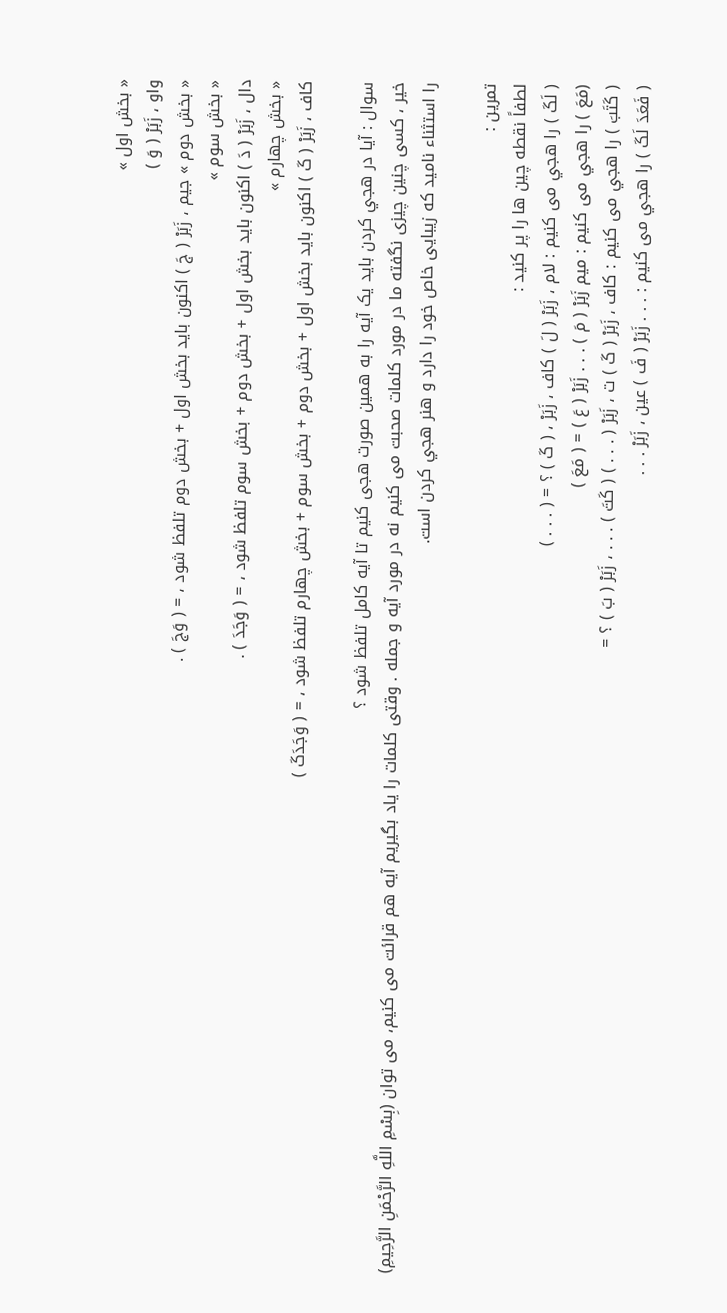« بخش اول »
واو ، زَبَرْ ( وَ )
« بخش دوم » جیم ، زَبَرْ ( جَ ) اکنون باید بخش اول + بخش دوم تلفظ شود ، = ( وَجَ ) .
« بخش سوم »
دال ، زَبَرْ ( دَ ) اکنون باید بخش اول + بخش دوم + بخش سوم تلفظ شود ، = ( وَجَدَ ) .
« بخش چهارم »
کاف ، زَبَرْ ( کَ ) اکنون باید بخش اول + بخش دوم + بخش سوم + بخش چهارم تلفظ شود ، = ( وَجَدَکَ )

سوال : آیا در هجي كردن باید یک آیه را به همین صورت هجی کنیم تا آیه کامل تلفظ شود ؟
خیر ، کسی چنین چیزی نگفته ما در مورد کلمات صحبت می کنیم نه در مورد آیه و جمله . وقتی کلمات را یاد بگیریم آیه هم قرائت می کنیم، می توان (بِسْمِ اللَّهِ الرَّحْمَنِ الرَّحِيمِ) را استثناء نامید که زیبایی خاص خود را دارد و هنر هجي كردن است.

تمرین :
لطفاً نقطه چین ها را پر کنید :
( لَکَ ) را هجي می كنیم : لام ، زَبَرْ ( لَ ) کاف ، زَبَرْ ، ( کَ ) ؟ = ( . . . )
(مَعَ ) را هجي می كنیم : میم زَبَرْ ( مَ ) . . . زَبَرْ ( عَ ) = ( مَعَ )
( کَتَبَ ) را هجي می كنیم : کاف ، زَبَرْ ( کَ ) ت ، زَبَرْ ( . . . ) ( کَتَ ) . . . ، زَبَرْ ( بَ ) ؟ =
( فَعَدَ لَکَ ) را هجي می كنیم : . . . زَبَرْ ( فَ ) عین ، زَبَرْ . . .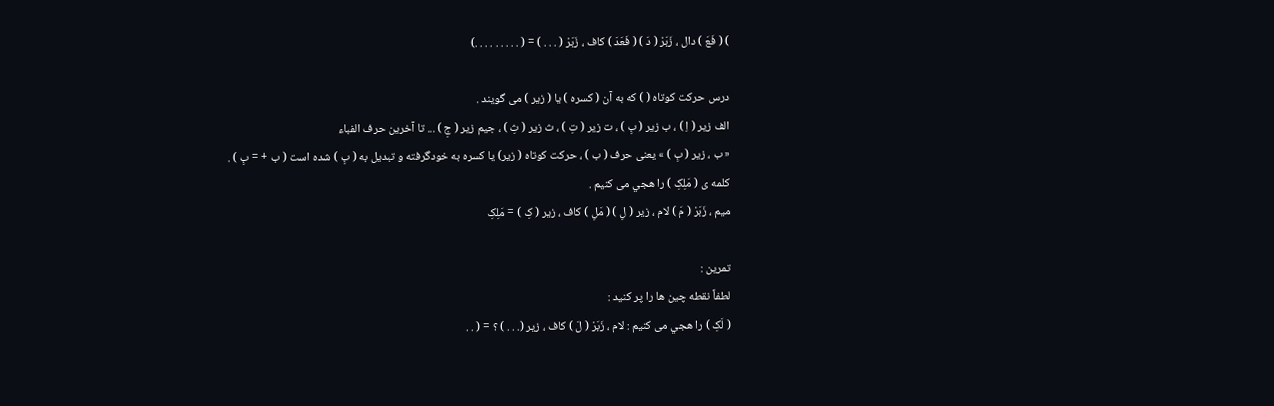) ( فَعَ ) دال ، زَبَرْ ( دَ ) ( فَعَدَ ) کاف ، زَبَرْ ( . . . ) = ( . . . . . . . . .)

درس حرکت کوتاه ( ) که به آن ( کسره ) یا ( زیر ) می گویند .
الف زیر ( اِ ) ، ب زیر ( بِ ) ، ت زیر ( تِ ) ، ث زیر ( ثِ ) ، جیم زیر ( جِ ) ... تا آخرین حرف الفباء
« ب ، زیر ( بِ ) » یعنی حرف ( ب ) ، حرکت کوتاه ( زیر) یا کسره به خودگرفته و تبدیل به ( بِ ) شده است ( ب + = بِ ) .
کلمه ی ( مَلِکِ ) را هجي می كنیم .
میم ، زَبَرْ ( مَ ) لام ، زیر ( لِ ) ( مَلِ ) کاف ، زیر ( کِ ) = مَلِکِ

تمرین :
لطفاً نقطه چین ها را پر کنید :
( لَکِ ) را هجي می كنیم : لام ، زَبَرْ ( لَ ) کاف ، زیر (. . . ) ؟ = ( . .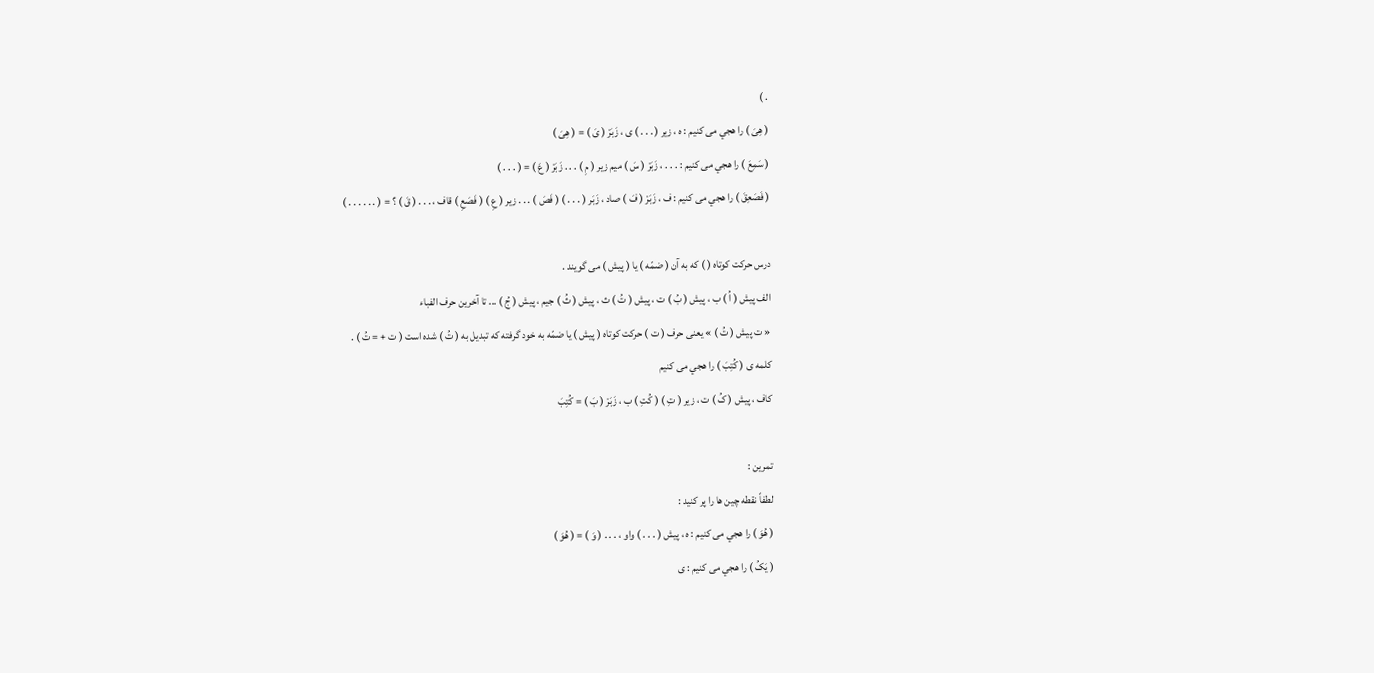. )
( هِیَ ) را هجي می كنیم : ه ، زیر ( . . . ) ی ، زَبَرْ ( یَ ) = ( هِیَ )
( سَمِعَ ) را هجي می كنیم : . . . ، زَبَرْ ( سَ ) میم زیر ( مِ ) . . . زَبَرْ ( عَ ) = ( . . . )
( فَصَعِقَ ) را هجي می كنیم : ف ، زَبَرْ ( فَ ) صاد ، زَبَر ( . . . ) ( فَصَ ) . . . زیر ( عِ ) ( فَصَعِ ) قاف ، . . . ( قَ ) ؟ = ( . . . . . . )

درس حرکت کوتاه ( ) که به آن ( ضمّه ) یا ( پیش ) می گویند .
الف پیش ( اُ ) ب ، پیش ( بُ ) ت ، پیش ( تُ ) ث ، پیش ( ثُ ) جیم ، پیش ( جُ ) ... تا آخرین حرف الفباء
« ت پیش ( تُ ) » یعنی حرف ( ت ) حرکت کوتاه ( پیش ) یا ضمّه به خود گرفته که تبدیل به ( تُ ) شده است ( ت + = تُ ) .
کلمه ی ( کُتِبَ ) را هجي می كنیم
کاف ، پیش ( کُ ) ت ، زیر ( تِ ) ( کُتِ ) ب ، زَبَرْ ( بَ ) = کُتِبَ

تمرین :
لطفاً نقطه چین ها را پر کنید :
( هُوَ ) را هجي می كنیم : ه ، پیش ( . . . ) واو ، . . . ( وَ ) = ( هُوَ )
( یَکُ ) را هجي می كنیم : ی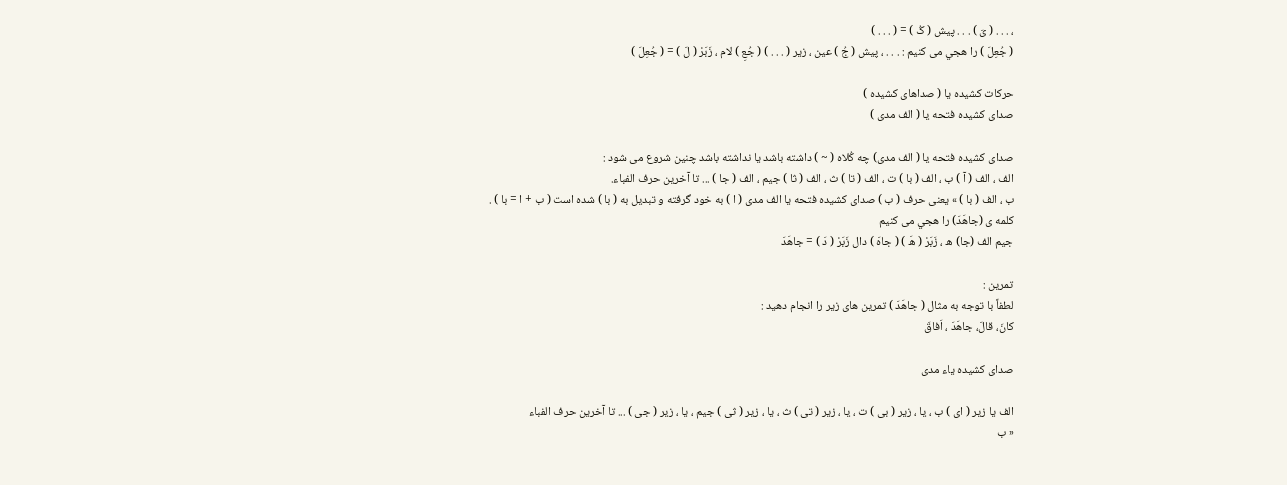، . . . ( یَ ) . . . پیش ( کُ ) = ( . . . )
( جُعِلَ ) را هجي می كنیم : . . . ، پیش ( جُ ) عین ، زیر ( . . . ) ( جُعِ ) لام ، زَبَرْ ( لَ ) = ( جُعِلَ )

حرکات کشیده یا ( صداهای کشیده )
صدای کشیده فتحه یا ( الف مدی )

صدای کشیده فتحه یا ( الف مدی) چه کُلاه ( ~ ) داشته باشد یا نداشته باشد چنین شروع می شود :
الف ، الف ( آ ) ب ، الف ( با ) ت ، الف ( تا ) ث ، الف ( ثا ) جیم ، الف ( جا ) ... تا آخرین حرف الفباء.
ب ، الف ( با ) » یعنی حرف ( ب ) صدای کشیده فتحه یا الف مدی ( ا ) به خود گرفته و تبدیل به ( با ) شده است ( ب + ا = با ) .
کلمه ی (جاهَدَ) را هجي می كنیم
جیم الف (جا) ه ، زَبَرْ ( هَ ) ( جاهَ ) دال زَبَرْ ( دَ ) = جاهَدَ

تمرین :
لطفاً با توجه به مثال ( جاهَدَ ) تمرین های زیر را انجام دهید :
کانَ، قالَ، جاهَدَ ، اَفاقَ

صدای کشیده یاء مدی

الف یا زیر ( ای ) ب ، یا ، زیر ( بی ) ت ، یا ، زیر ( تی ) ث ، یا ، زیر ( ثی ) جیم ، یا ، زیر ( جی ) ... تا آخرین حرف الفباء
« ب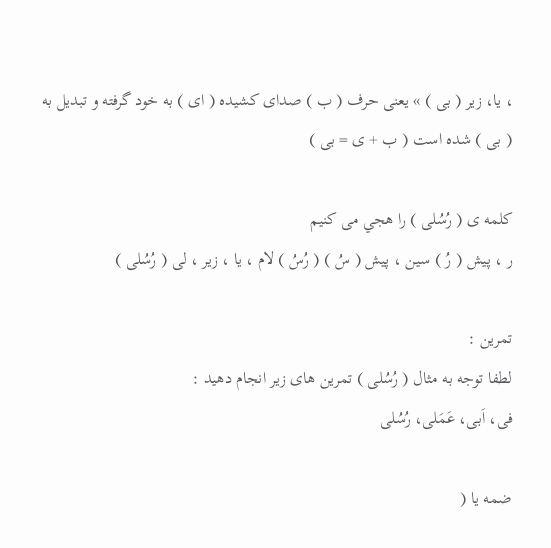، یا، زیر ( بی ) » یعنی حرف ( ب ) صدای کشیده ( ای ) به خود گرفته و تبدیل به ( بی ) شده است ( ب + ی = بی )

کلمه ی ( رُسُلی ) را هجي می كنیم
ر ، پیش ( رُ ) سین ، پیش ( سُ ) ( رُسُ ) لام ، یا ، زیر ، لی ( رُسُلی )

تمرین :
لطفا توجه به مثال ( رُسُلی ) تمرین های زیر انجام دهید :
فی، اَبی، عَمَلی، رُسُلی

ضمه یا (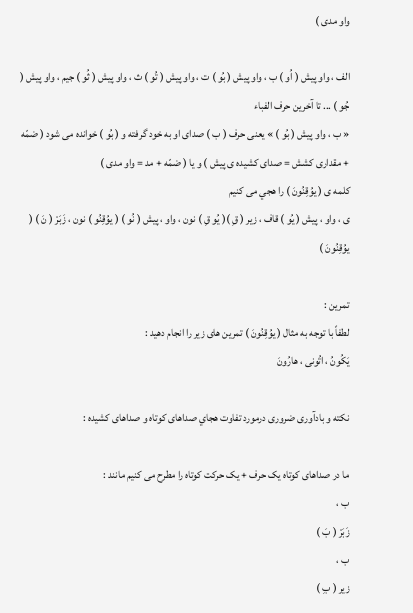واو مدی )

الف ، واو پیش ( اُو ) ب ، واو پیش ( بُو ) ت ، واو پیش ( تُو ) ث ، واو پیش ( ثُو ) جیم ، واو پیش ( جُو ) ... تا آخرین حرف الفباء
« ب ، واو پیش ( بُو ) » یعنی حرف ( ب ) صدای او به خود گرفته و ( بُو ) خوانده می شود ( ضمّه + مقداری کشش = صدای کشیده ی پیش ) و یا ( ضمّه + مد = واو مدی )
کلمه ی ( یوُقِنُونَ ) را هجي می كنیم
ی ، واو ، پیش ( یُو ) قاف ، زیر ( قِ )( یُو قِ ) نون ، واو ، پیش ( نُو ) ( یوُقِنُو ) نون ، زَبَرْ ( نَ ) ( یوُقِنُونَ )

تمرین :
لطفاً با توجه به مثال ( یوُقِنُونَ ) تمرین های زیر را انجام دهید :
یَکُونُ ، اتُونی ، هارُونَ

نکته و بادآوری ضروری درمورد تفاوت هجاي صداهای کوتاه و صداهای کشیده :

ما در صداهای کوتاه یک حرف + یک حرکت کوتاه را مطرح می کنیم مانند :
ب ،
زَبَرْ ( بَ )
ب ،
زیر ( بِ )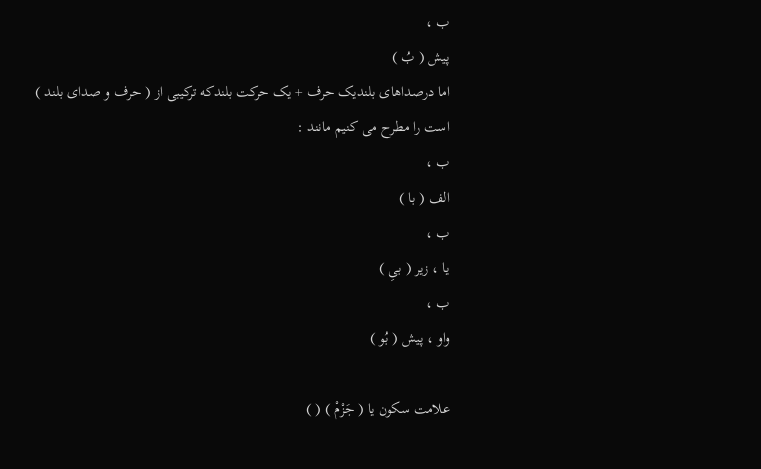ب ،
پیش ( بُ )
اما درصداهای بلندیک حرف + یک حرکت بلندکه ترکیبی از ( حرف و صدای بلند ) است را مطرح می کنیم مانند :
ب ،
الف ( با )
ب ،
یا ، زیر ( بیِ )
ب ،
واو ، پیش ( بُو )

علامت سکون یا ( جَزْمْ ) ( )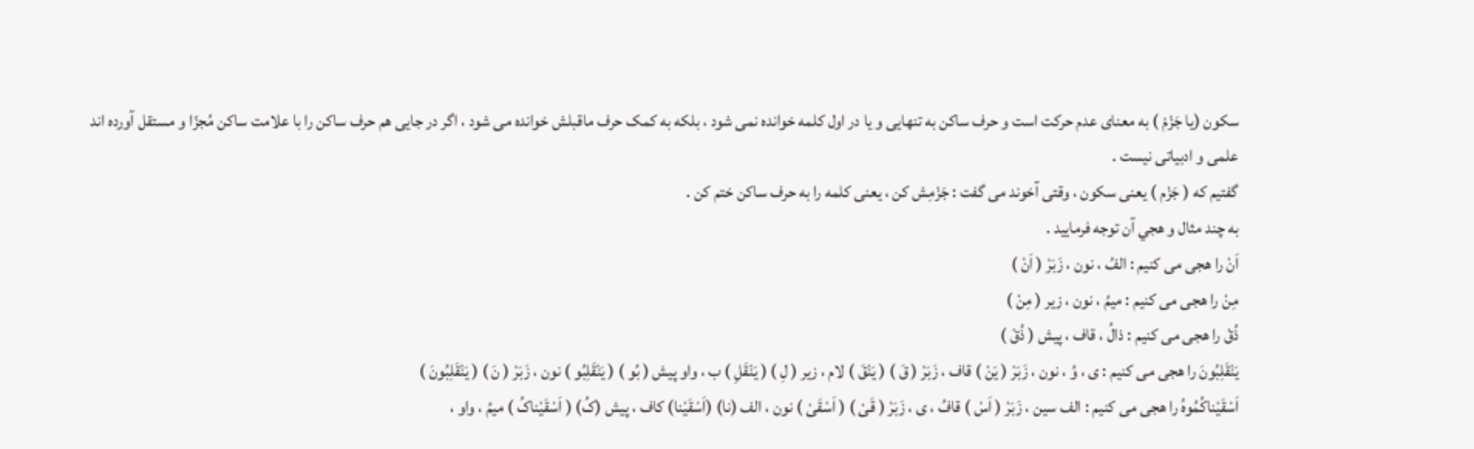سکون (یا جَزْمْ ) به معنای عدم حرکت است و حرف ساکن به تنهایی و یا در اول کلمه خوانده نمی شود ، بلکه به کمک حرف ماقبلش خوانده می شود ، اگر در جایی هم حرف ساکن را با علامت ساکن مُجزّا و مستقل آورده اند علمی و ادبیاتی نیست .
گفتیم که ( جَزْم ) یعنی سکون ، وقتی آخوند می گفت : جَزْمِش کن ، یعنی کلمه را به حرف ساکن ختم کن .
به چند مثال و هجي آن توجه فرمایید .
اَنْ را هجی می کنیم : الفُ ، نون ، زَبَرْ ( اَنْ )
مِنْ را هجی می کنیم : میمُ ، نون ، زیر ( مِنْ )
ذُقْ را هجی می کنیم : ذالُ ، قاف ، پیش ( ذُقْ )
یَنْقَلِبُونَ را هجی می کنیم : ی ، وُ ، نون ، زَبَرْ ( یَنْ ) قاف ، زَبَرْ ( قَ ) ( یَنْقَ ) لام ، زیر ( لِ ) ( یَنْقَلِ ) ب ، واو پیش ( بُو ) ( یَنْقَلِبُو ) نون ، زَبَرْ ( نَ ) ( یَنْقَلِبُونَ )
اَسْقَیْناکُمُوهُ را هجی می کنیم : الف سین ، زَبَرْ ( اَسْ ) قافُ ، ی ، زَبَرْ ( قَیْ ) ( اَسْقَیْ ) نون ، الف (نا) (اَسْقَیْنا) کاف ، پیش (کُ) ( اَسْقَیْناکُ ) میمُ ، واو ،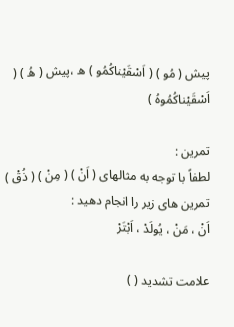پیش ( مُو ) ( اَسْقَیْناکُمُو ) ه ،پیش ( هُ ) ( اَسْقَیْناکُمُوهُ )

تمرین :
لطفاً با توجه به مثالهای ( اَنْ ) ( مِنْ ) ( ذُقْ ) تمرین های زیر را انجام دهید :
اَنْ ، مَنْ ، یُولَدْ ، اَبْتَرْ

علامت تشدید ( )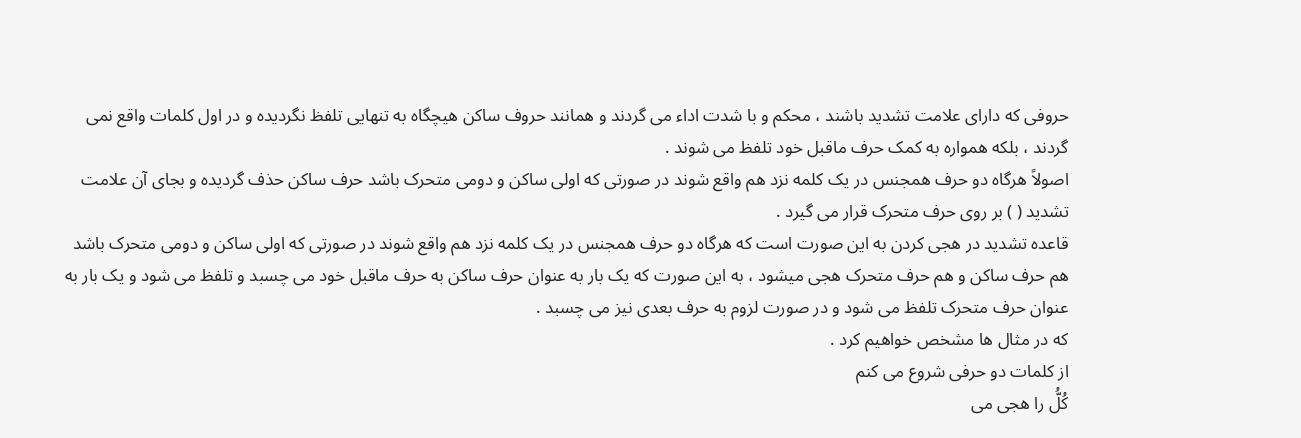حروفی که دارای علامت تشدید باشند ، محکم و با شدت اداء می گردند و همانند حروف ساکن هیچگاه به تنهایی تلفظ نگردیده و در اول کلمات واقع نمی گردند ، بلکه همواره به کمک حرف ماقبل خود تلفظ می شوند .
اصولاً هرگاه دو حرف همجنس در یک کلمه نزد هم واقع شوند در صورتی که اولی ساکن و دومی متحرک باشد حرف ساکن حذف گردیده و بجای آن علامت تشدید ( ) بر روی حرف متحرک قرار می گیرد .
قاعده تشدید در هجی کردن به این صورت است که هرگاه دو حرف همجنس در یک کلمه نزد هم واقع شوند در صورتی که اولی ساکن و دومی متحرک باشد هم حرف ساکن و هم حرف متحرک هجی میشود ، به این صورت که یک بار به عنوان حرف ساکن به حرف ماقبل خود می چسبد و تلفظ می شود و یک بار به عنوان حرف متحرک تلفظ می شود و در صورت لزوم به حرف بعدی نیز می چسبد .
که در مثال ها مشخص خواهیم کرد .
از کلمات دو حرفی شروع می کنم
کُلُّ را هجی می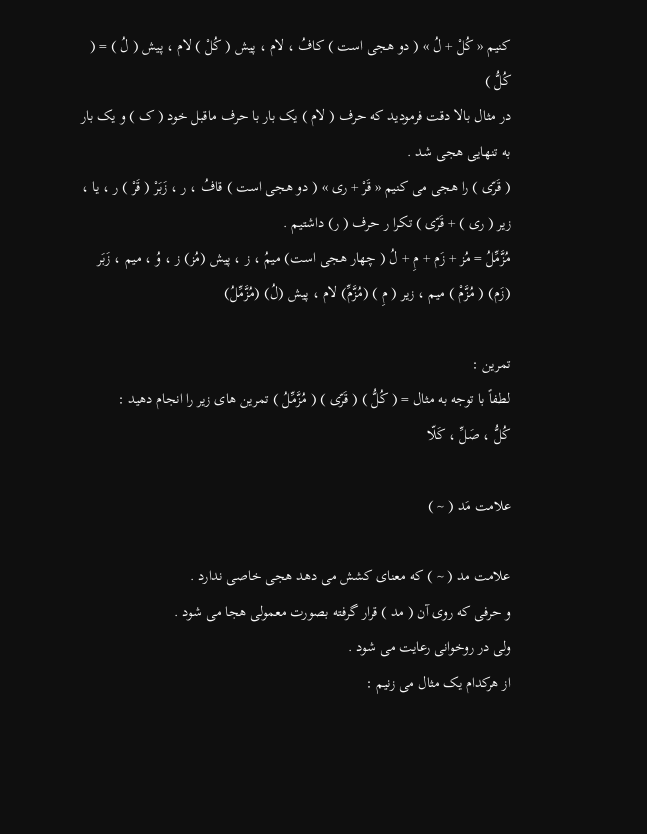کنیم « کُلْ + لُ » ( دو هجی است ) کافُ ، لام ، پیش ( کُلْ ) لام ، پیش ( لُ ) = ( کُلُّ )
در مثال بالا دقت فرمودید که حرف ( لام ) یک بار با حرف ماقبل خود ( ک ) و یک بار به تنهایی هجی شد .
( قَرّی ) را هجی می کنیم « قَرْ + ری » ( دو هجی است ) قافُ ، ر ، زَبَرْ ( قَرْ ) ر ، یا ، زیر ( ری ) + قَرّی ) تکرا ر حرف ( ر) داشتیم .
مُزَّمِّلُ = مُز + زَم + مِ + لُ ( چهار هجی است) میمُ ، ز ، پیش (مُز) ز ، وُ ، میم ، زَبَر (زَم) ( مُزَّمْ ) میم ، زیر ( مِ ) (مُزَّمِّ) لام ، پیش (لُ) (مُزَّمِّلُ)

تمرین :
لطفاً با توجه به مثال = ( کُلُّ ) ( قَرّی ) ( مُزَّمِّلُ ) تمرین های زیر را انجام دهید :
کُلُّ ، صَلِّ ، کَلّا

علامت مَد ( ~ )

علامت مد ( ~ ) که معنای کشش می دهد هجی خاصی ندارد .
و حرفی که روی آن ( مد ) قرار گرفته بصورت معمولی هجا می شود .
ولی در روخوانی رعایت می شود .
از هرکدام یک مثال می زنیم :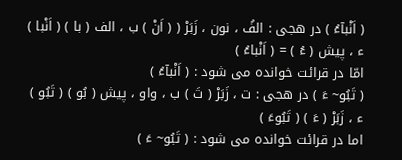( اَنْبآءُ ) در هجی : الفُ ، نون ، زَبَرْ ( ( اَنْ ) ب ، الف ( با ) ( اَنْبا ) ء ، پیش ( ءُ ) = ( اَنْباءُ )
امّا در قرائت خوانده می شود : ( اَنْبآءُ )
( تَبُو~ ءَ ) در هجی : ت ، زَبَرْ ( تَ ) ب ، واو ، پیش ( بُو ) ( تَبُو ) ء ، زَبَرْ ( ءَ ) ( تَبُوءَ )
اما در قرائت خوانده می شود : ( تَبُو~ ءَ )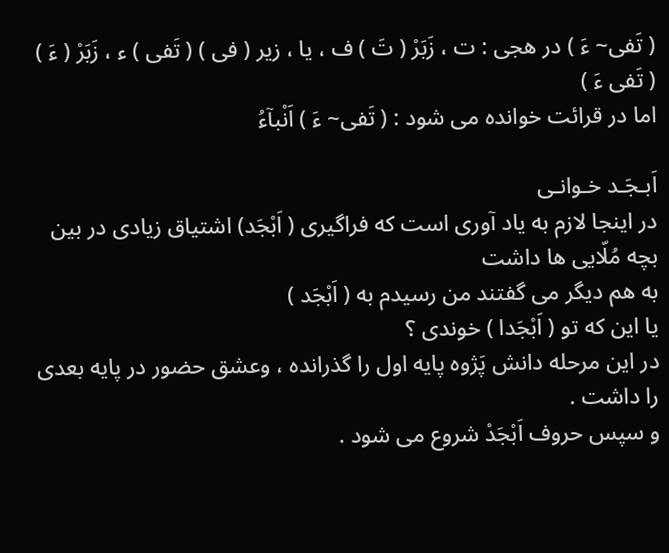( تَفی~ ءَ ) در هجی : ت ، زَبَرْ ( تَ ) ف ، یا ، زیر ( فی ) ( تَفی ) ء ، زَبَرْ ( ءَ ) ( تَفی ءَ )
اما در قرائت خوانده می شود : ( تَفی~ ءَ ) اَنْبآءُ

اَبـجَـد خـوانـی
در اینجا لازم به یاد آوری است که فراگیری ( اَبْجَد) اشتیاق زیادی در بین بچه مُلّایی ها داشت
به هم دیگر می گفتند من رسیدم به ( اَبْجَد )
یا این که تو ( اَبْجَدا ) خوندی ؟
در این مرحله دانش پَژوه پایه اول را گذرانده ، وعشق حضور در پایه بعدی را داشت .
و سپس حروف اَبْجَدْ شروع می شود .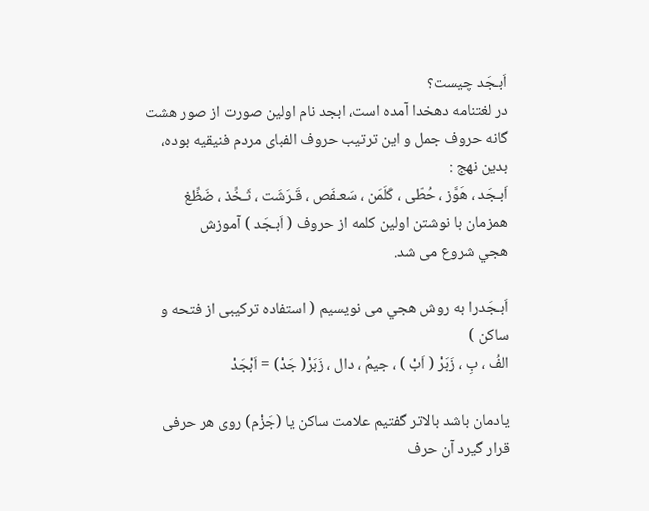اَبـجَد چیست؟
در لغتنامه دهخدا آمده است، ابجد نام اولین صورت از صور هشت گانه حروف جمل و این ترتیب حروف الفبای مردم فنیقیه بوده، بدین نهج :
اَبـجَد ، هَوَّز ، حُطّی ، کَلَمَن ، سَعـفَص ، قَـرَشَت ، ثَـخِّذ ، ضَظِّغ
همزمان با نوشتن اولین کلمه از حروف ( اَبـجَد ) آموزش
هجي شروع می شد.

اَبـجَدرا به روش هجي می نویسیم ( استفاده ترکیبی از فتحه و ساکن )
الفُ ، بِ ، زَبَرْ ( اَبْ ) ، جیمُ ، دال ، زَبَرْ( جَدْ) = اَبْجَدْ

یادمان باشد بالاتر گفتیم علامت ساکن یا (جَزْم) روی هر حرفی قرار گیرد آن حرف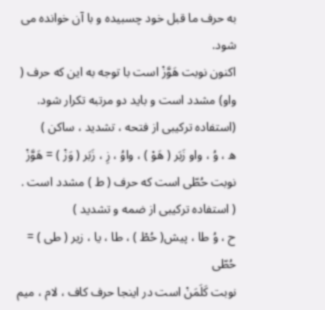به حرف ما قبل خود چسبیده و با آن خوانده می شود.
اکنون نوبت هَوَّزْ است با توجه به این که حرف ( واو) مشدد است و باید دو مرتبه تکرار شود. (استفاده ترکیبی از فتحه ، تشدید ، ساکن )
ه ، وُ ، واو زَبَر ( هَوْ ) ، واوُ ، زِ ، زَبَر ( وَزْ ) = هَوَّزْ
نوبت حُطّی است که حرف ( ط ) مشدد است . ( استفاده ترکیبی از ضمه و تشدید )
ح ، وُ طا ، پیش( حُطْ ) ، طا ، یا ، زیر ( طی ) = حُطّی
نوبت کَلَمَنْ است در اینجا حرف کاف ، لام ، میم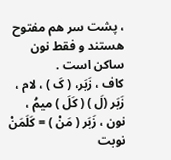، پشت سر هم مفتوح هستند و فقط نون ساکن است .
کاف ، زَبَر، ( کَ ) ، لام ، زَبَر (لَ ) ( کَلَ ) میمُ ، نون ، زَبَر ( مَنْ ) = کَلَمَنْ
نوبت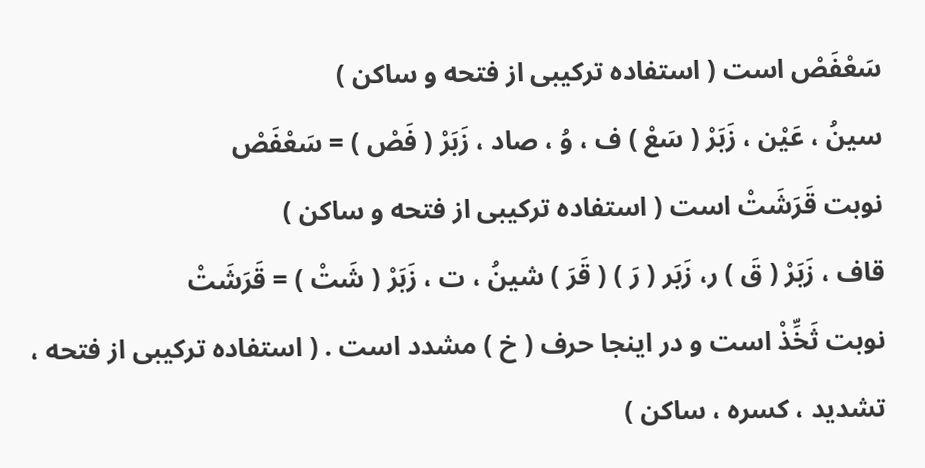سَعْفَصْ است ( استفاده ترکیبی از فتحه و ساکن )
سینُ ، عَیْن ، زَبَرْ ( سَعْ ) ف ، وُ ، صاد ، زَبَرْ ( فَصْ ) = سَعْفَصْ
نوبت قَرَشَتْ است ( استفاده ترکیبی از فتحه و ساکن )
قاف ، زَبَرْ ( قَ ) ر، زَبَر ( رَ ) ( قَرَ ) شینُ ، ت ، زَبَرْ ( شَتْ ) = قَرَشَتْ
نوبت ثَخِّذْ است و در اینجا حرف ( خ ) مشدد است . ( استفاده ترکیبی از فتحه ، تشدید ، کسره ، ساکن )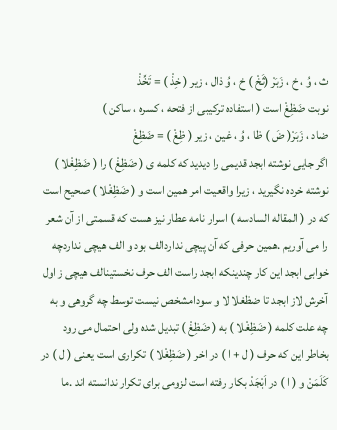ث ، وُ ، خ ، زَبَرْ (ثَخْ ) خ ، وُ ذال ، زیر ( خِذْ ) = تَخِّذْ
نوبت ضَظِغْ است ( استفاده ترکیبی از فتحه ، کسره ، ساکن )
ضاد ، زَبَرْ( ضَ ) ظا ، وُ ، غین ، زیر ( ظِغْ ) = ضَظِغْ
اگر جایی نوشته ابجد قدیمی را دیدید که کلمه ی ( ضَظِغْ ) را ( ضَظِغْلا ) نوشته خرده نگیرید ، زیرا واقعیت امر همین است و ( ضَظِغْلا ) صحیح است که در ( المقاله السادسه ) اسرار نامه عطار نیز هست که قسمتی از آن شعر را می آوریم .همین حرفی که آن پیچی نداردالف بود و الف هیچی نداردچه خوابی ابجد این کار چندینکه ابجد راست الف حرف نخستینالف هیچی ز اول آخرش لاز ابجد تا ضظغلا لا و سودامشخص نیست توسط چه گروهی و به چه علت کلمه ( ضَظِغْلا ) به ( ضَظِغْ ) تبدیل شده ولی احتمال می رود بخاطر این که حرف ( ل + ا ) در اخر ( ضَظِغْلا ) تکراری است یعنی ( ل ) در کَلَمَنْ و ( ا ) در اَبْجَدْ بکار رفته است لزومی برای تکرار ندانسته اند .ما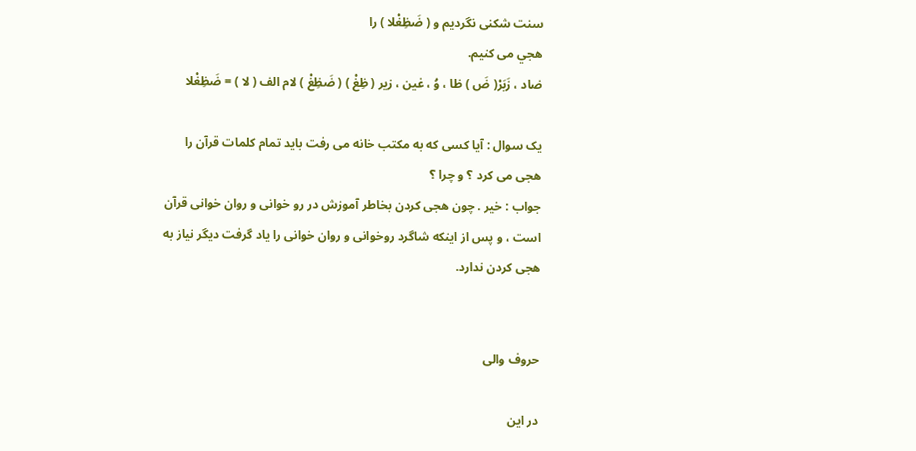سنت شکنی نگردیم و ( ضَظِغْلا ) را
هجي می كنیم.
ضاد ، زَبَرْ( ضَ ) ظا ، وُ ، غین ، زیر ( ظِغْ ) ( ضَظِغْ ) لام الف ( لا ) = ضَظِغْلا

یک سوال : آیا کسی که به مکتب خانه می رفت باید تمام کلمات قرآن را هجی می کرد ؟ و چرا ؟
جواب : خیر . چون هجی کردن بخاطر آموزش در رو خوانی و روان خوانی قرآن است ، و پس از اینکه شاگرد روخوانی و روان خوانی را یاد گرفت دیگر نیاز به هجی کردن ندارد.


حروف والی

در این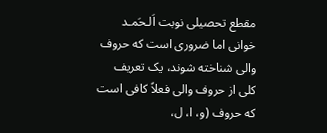مقطع تحصیلی نوبت اَلـحَمـد خوانی اما ضروری است که حروف والی شناخته شوند، یک تعریف کلی از حروف والی فعلاً کافی است که حروف (و، ا، ل،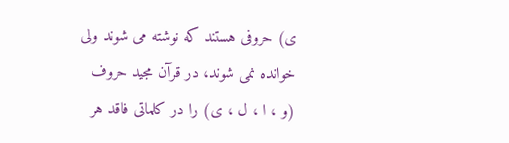ی) حروفی هستند که نوشته می شوند ولی خوانده نمی شوند، در قرآن مجید حروف (و ، ا ، ل ، ی) را در کلماتی فاقد هر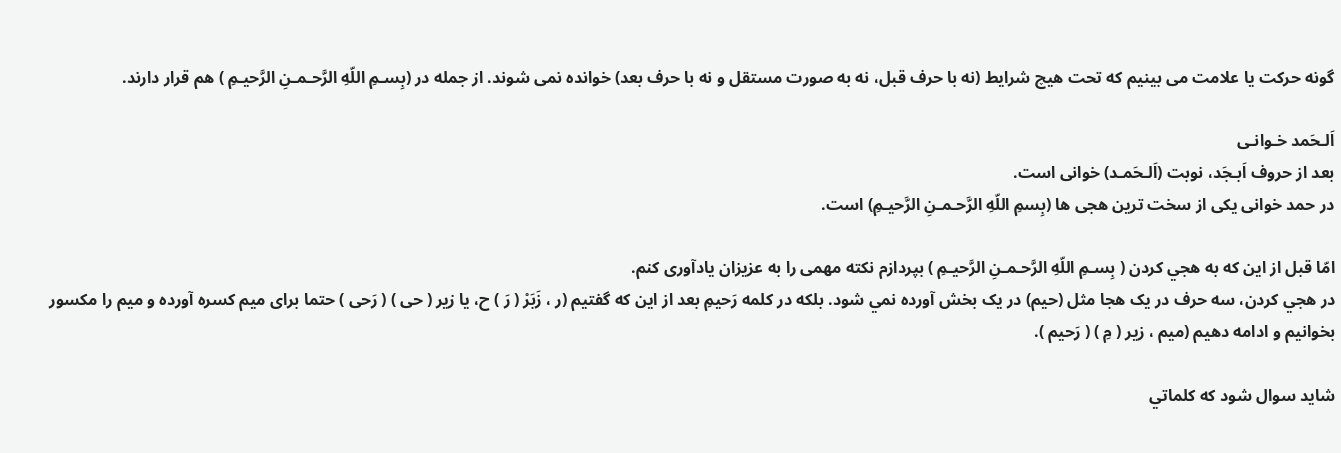گونه حرکت یا علامت می بینیم که تحت هیچ شرایط (نه با حرف قبل، نه به صورت مستقل و نه با حرف بعد) خوانده نمی شوند. از جمله در (بِسـمِ اللّهِ الرَّحـمـنِ الرَّحيـمِ ) هم قرار دارند.

اَلـحَمد خـوانـی
بعد از حروف اَبـجَد، نوبت (اَلـحَمـد) خوانی است.
در حمد خوانی یکی از سخت ترین هجی ها (بِسمِ اللّهِ الرَّحـمـنِ الرَّحيـمِ) است.

امّا قبل از این که به هجي كردن ( بِسـمِ اللّهِ الرَّحـمـنِ الرَّحيـمِ ) بپردازم نکته مهمی را به عزیزان یادآوری کنم.
در هجي كردن، سه حرف در یک هجا مثل (حیم) در یک بخش آورده نمي شود. بلكه در کلمه رَحیمِ بعد از این که گفتیم (ر ، زَبَرْ ( رَ ) ح، یا زیر ( حی ) ( رَحی ) حتما برای میم کسره آورده و میم را مکسور بخوانیم و ادامه دهیم (میم ، زیر ( مِ ) ( رَحیم ).

شاید سوال شود كه كلماتي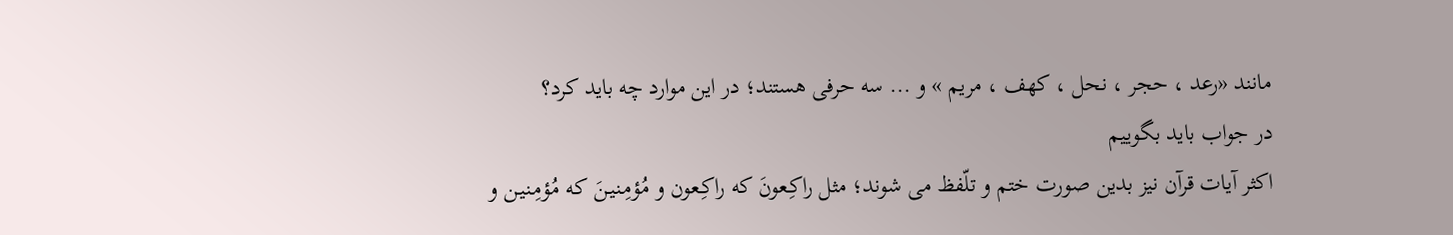مانند «رعد ، حجر ، نحل ، کهف ، مریم » و ... سه حرفی هستند؛ در اين موارد چه بايد كرد؟
در جواب بايد بگوييم
اکثر آیات قرآن نیز بدین صورت ختم و تلّفظ می شوند؛ مثل راکِـعونَ که راکِـعون و مُؤمِـنیـنَ که مُؤمِـنیـن و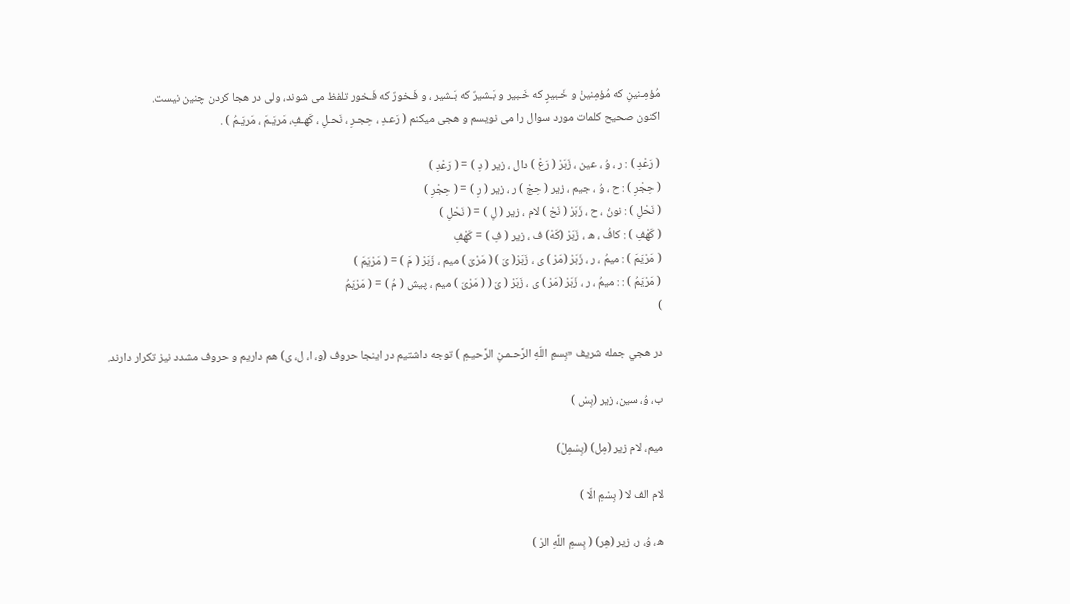مُؤمِـنینِ که مُؤمِنینْ و خَـبیرٍ که خَـبیر و بَـشیرٌ که بَـشیر ، و فَـخورٌ که فَـخور تلفظ می شوند، ولی در هجا کردن چنین نیست.
اکنون صحیح کلمات مورد سوال را می نویسم و هجی میکنم ( رَعـدِ ، حِجـرِ ، نَحـلِ ، کَهـفِ، مَریَـمَ ، مَریَـمُ ) .

( رَعْدِ ) : ر ، وُ ، عین ، زَبَرْ ( رَعْ ) دال ، زیر ( دِ ) = ( رَعْدِ )
( حِجْرِ ) : ح ، وُ ، جیم ، زیر ( حِجْ ) ر ، زیر ( رِ ) = ( حِجْرِ )
( نَحْلِ ) : نونُ ، ح ، زَبَرْ ( نَحْ ) لام ، زیر ( لِ ) = ( نَحْلِ )
( کَهْفِ ) : کافُ ، ه ، زَبَرْ (کَهْ) ف ، زیر ( فِ ) = کَهْفِ
( مَرْیَمَ ) : میمُ ، ر ، زَبَرْ (مَرْ ) ی ، زَبَرْ( یَ ) ( مَرْیَ ) میم ، زَبَرْ ( مَ ) = ( مَرْیَمَ )
( مَرْیَمُ ) : : میمُ ، ر ، زَبَرْ (مَرْ ) ی ، زَبَرْ ( یَ ( ( مَرْیَ ) میم ، پیش ( مُ ) = ( مَرْیَمُ
)

در هجي جمله شريف «بِسمِ اللّهِ الرَّحـمـنِ الرَّحيـمِ ) توجه داشتیم در اینجا حروف (و، ا، ل، ی) هم داریم و حروف مشدد نیز تکرار دارند.

ب، وُ، سین، زیر (بِسْ )

میم، لام زیر (مِل) (بِسْمِلْ)

لام الف لا ( بِسْمِ الّا )

ه، وُ، ر، زیر (هِر) ( بِسمِ اللَّهِ الرْ )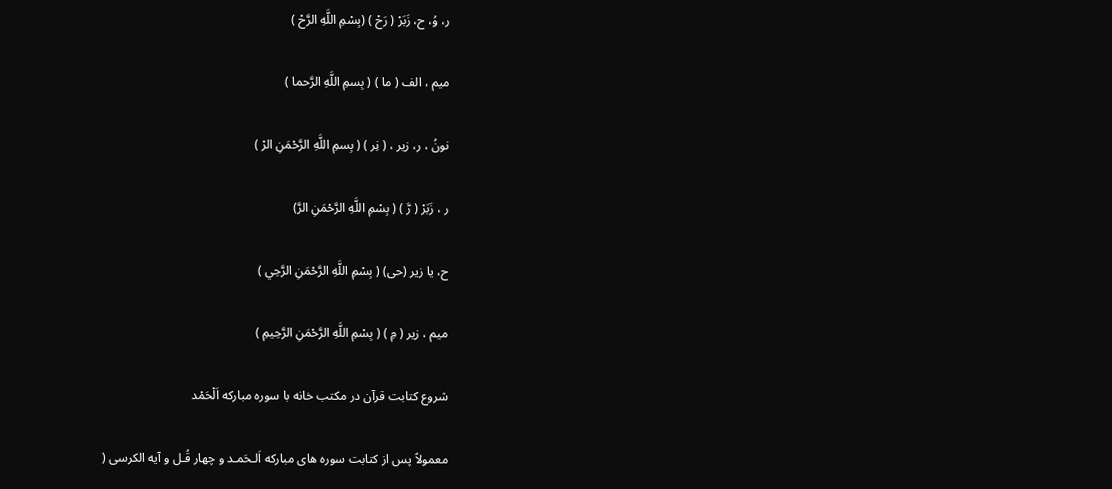ر، وُ، ح، زَبَرْ ( رَحْ ) (بِسْمِ اللَّهِ الرَّحْ )

میم ، الف ( ما ) ( بِسمِ اللَّهِ الرَّحما )

نونُ ، ر، زیر ، ( نِر ) ( بِسمِ اللَّهِ الرَّحْمَنِ الرْ )

ر ، زَبَرْ ( رَّ ) ( بِسْمِ اللَّهِ الرَّحْمَنِ الرَّ)

ح، یا زیر (حی) ( بِسْمِ اللَّهِ الرَّحْمَنِ الرَّحِي )

میم ، زیر ( مِ ) ( بِسْمِ اللَّهِ الرَّحْمَنِ الرَّحِيمِ )

شروع کتابت قرآن در مکتب خانه با سوره مبارکه اَلْحَمْد

معمولاً پس از کتابت سوره های مبارکه اَلـحَمـد و چهار قُـل و آیه الکرسی (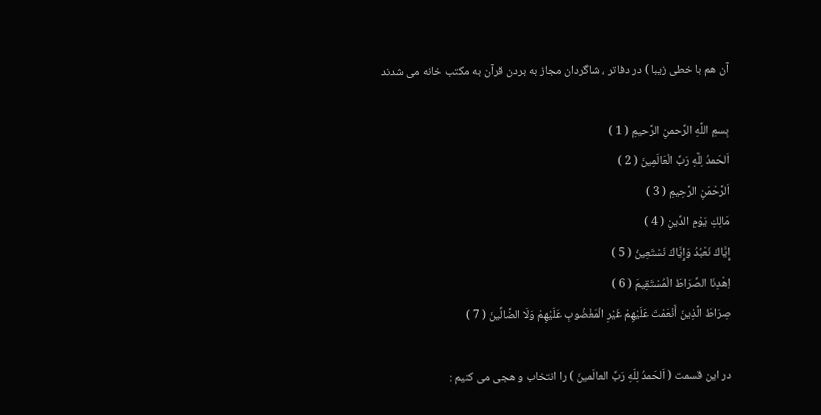آن هم با خطی زیبا ) در دفاتر ، شاگردان مجاز به بردن قرآن به مکتب خانه می شدند

بِسمِ اللَّهِ الرَّحمنِ الرَّحيمِ ( 1 )
اَلحَمدُ لِلَّهِ رَبِّ الْعَالَمِينَ ( 2 )
اَلرَّحْمَنِ الرَّحِيمِ ( 3 )
مَالِكِ يَوْمِ الدِّينِ ( 4 )
إِيَّاكَ نَعْبُدُ وَإِيَّاكَ نَسْتَعِينُ ( 5 )
اِهْدِنَا الصِّرَاطَ الْمُسْتَقِيمَ ( 6 )
صِرَاطَ الَّذِينَ أَنْعَمْتَ عَلَيْهِمْ غَيْرِ الْمَغْضُوبِ عَلَيْهِمْ وَلَا الضَّالِّينَ ( 7 )

در این قسمت ( اَلحَمدُ لِلّهِ رَبِّ العالَمينَ ) را انتخاب و هجی می کنیم :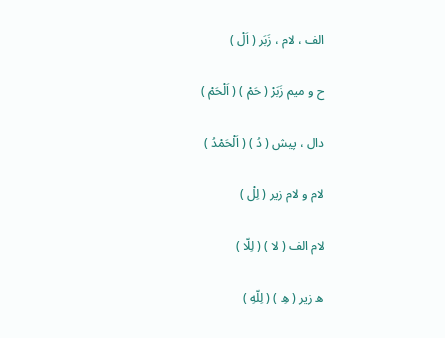الف ، لام ، زَبَر ( اَلْ )

ح و میم زَبَرْ ( حَمْ ) ( اَلْحَمْ )

دال ، پیش ( دُ ) ( اَلْحَمْدُ )

لام و لام زیر ( لِلْ )

لام الف ( لا ) ( لِلّا )

ه زیر ( هِ ) ( لِلّهِ )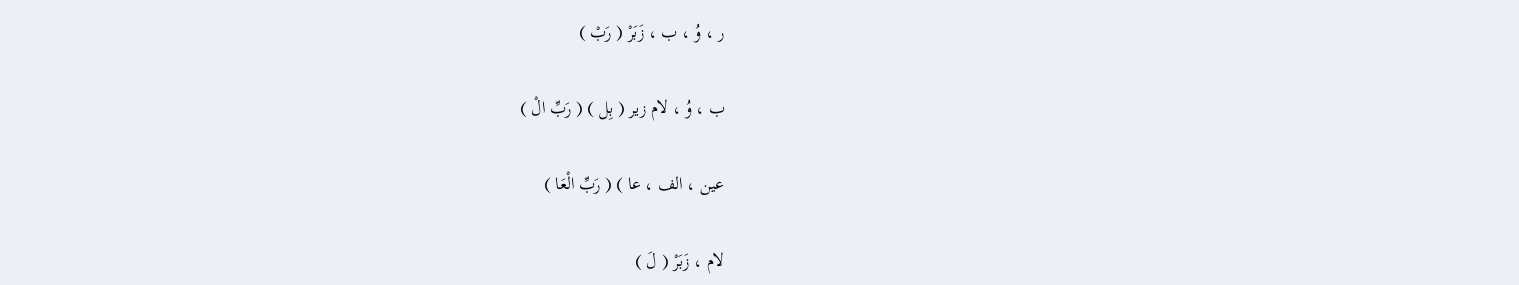ر ، وُ ، ب ، زَبَرْ ( رَبْ )

ب ، وُ ، لام زیر ( بِل ) ( رَبِّ الْ )

عین ، الف ، عا ) ( رَبِّ الْعَا )

لام ، زَبَرْ ( لَ )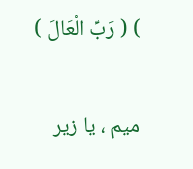) ( رَبِّ الْعَالَ )

میم ، یا زیر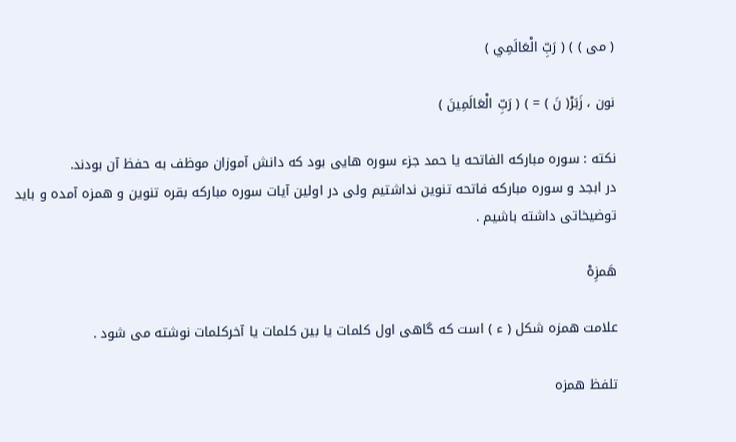( می ) ) ( رَبِّ الْعَالَمِي )

نون ، زَبَرْ( نَ ) = ) ( رَبِّ الْعَالَمِينَ )

نکته : سوره مبارکه الفاتحه یا حمد جزء سوره هایی بود که دانش آموزان موظف به حفظ آن بودند.
در ابجد و سوره مبارکه فاتحه تنوین نداشتیم ولی در اولین آیات سوره مبارکه بقره تنوین و همزه آمده و باید توضیخاتی داشته باشیم .

هَمزِهْ

علامت همزه شکل ( ء ) است که گاهی اول کلمات یا بین کلمات یا آخرکلمات نوشته می شود .

تلفظ همزه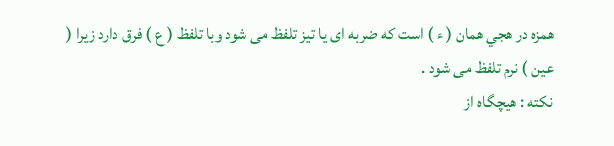همزه در هجي همان ( ء ) است که ضربه ای یا تیز تلفظ می شود وبا تلفظ ( ع ) فرق دارد زیرا ( عین ) نرم تلفظ می شود .
نکته : هیچگاه از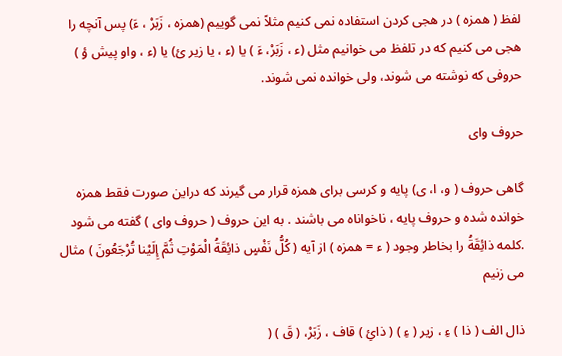لفظ ( همزه ) در هجی کردن استفاده نمی کنیم مثلاً نمی گوییم (همزه ، زَبَرْ ، ءَ) پس آنچه را هجی می کنیم که در تلفظ می خوانیم مثل (ء ، زَبَرْ، ءَ ) یا (ء ، یا زیر ئ) یا (ء ، واو پیش ؤ )
حروفی که نوشته می شوند، ولی خوانده نمی شوند.

حروف وای

گاهی حروف ( و، ا، ی) پایه و کرسی برای همزه قرار می گیرند که دراین صورت فقط همزه خوانده شده و حروف پایه ، ناخواناه می باشند . به این حروف ( حروف وای ) گفته می شود .کلمه ذائِقَةُ را بخاطر وجود ( ء = همزه ) از آیه ( كُلُّ نَفْسٍ ذائِقَةُ الْمَوْتِ ثُمَّ إِلَيْنا تُرْجَعُونَ ) مثال می زنیم

ذال الف ( ذا ) ءِ ، زیر ( ءِ ) ( ذائِ ) قاف ، زَبَرْ، ( قَ ) (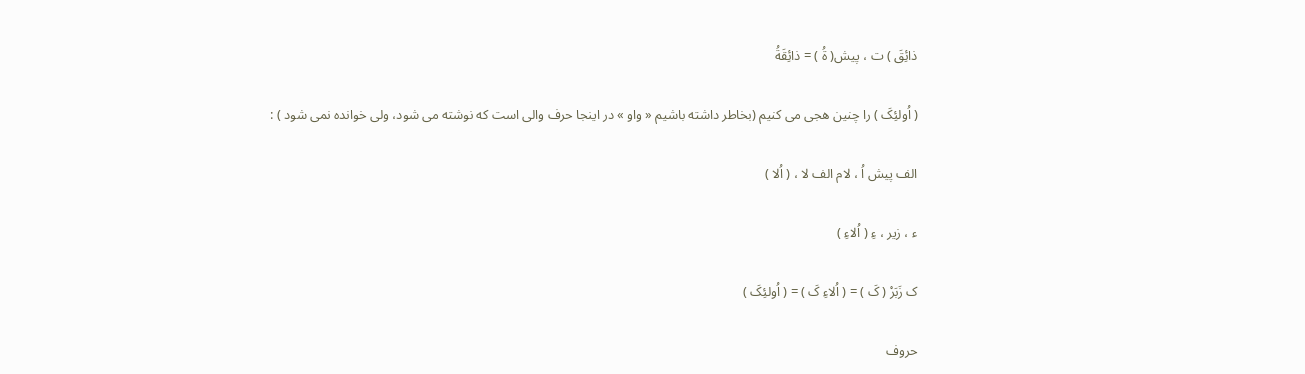ذائِقَ ) ت ، پیش( ةُ ) = ذائِقَةُ

( اُولئِکَ ) را چنین هجی می کنیم (بخاطر داشته باشیم « واو » در اینجا حرف والی است که نوشته می شود، ولی خوانده نمی شود ) :

الف پیش اُ ، لام الف لا ، ( اُلا )

ء ، زیر ، ءِ ( اُلاءِ )

ک زَبَرْ ( کَ ) = ( اُلاءِ کَ ) = ( اُولئِکَ )

حروف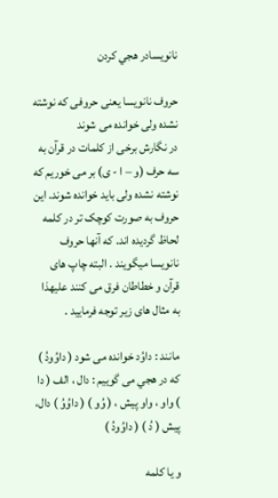نانویسادر هجي كردن

حروف نانویسا یعنی حروفی که نوشته نشده ولی خوانده می شوند
در نگارش برخی از کلمات در قرآن به سه حرف (و – ا - ی) بر می خوریم که نوشته نشده ولی باید خوانده شوند. این حروف به صورت کوچک تر در کلمه لحاظ گردیده اند. که آنها حروف نانویسا میگویند . البته چاپ های قرآن و خطاطان فرق می کنند علیهذا به مثال های زیر توجه فرمایید .

مانند : داوُد خوانده می شود ( داوُودُ ) که در هجي می گوییم : دال ، الف ( دا ) واو ، واو پیش ، ( وُو ) ( داوُوُ ) دال، پیش ( دُ ) ( داوُودُ )

و يا كلمه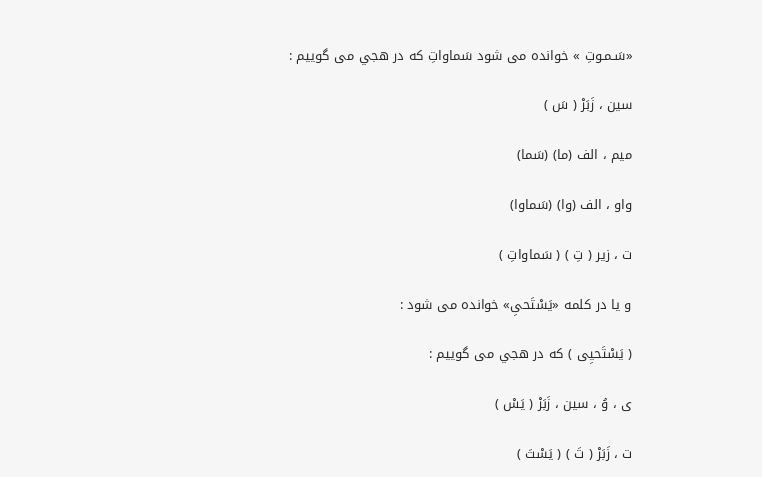«سَـمـوتِ » خوانده می شود سَماواتِ که در هجي می گوییم :

سین ، زَبَرْ ( سَ )

میم ، الف (ما) (سَما)

واو ، الف (وا) (سَماوا)

ت ، زیر ( تِ ) ( سَماواتِ )

و يا در كلمه «یَسْتَحیِ» خوانده می شود :

( یَسْتَحیِی ) که در هجي می گوییم :

ی ، وُ ، سین ، زَبَرْ ( یَسْ )

ت ، زَبَرْ ( تَ ) ( یَسْتَ )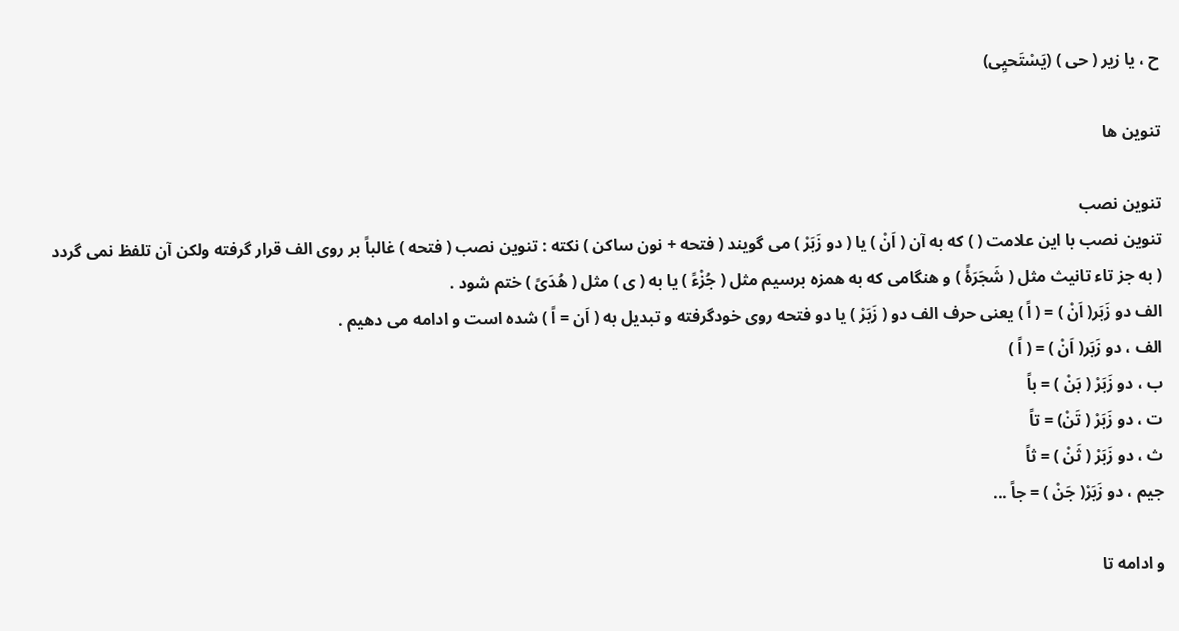ح ، یا زیر ( حی ) (یَسْتَحیِی)

تنوین ها

تنوین نصب
تنوین نصب با این علامت ( ) که به آن ( اَنْ ) یا ( دو زَبَرْ ) می گویند ( فتحه + نون ساکن ) نکته : تنوین نصب ( فتحه ) غالباً بر روی الف قرار گرفته ولکن آن تلفظ نمی گردد ( به جز تاء تانیث مثل ( شَجَرَۀً ) و هنگامی که به همزه برسیم مثل ( جُزْءً ) یا به ( ی ) مثل ( هُدَیً ) ختم شود .
الف دو زَبَر( اَنْ ) = ( اً ) یعنی حرف الف دو ( زَبَرْ ) یا دو فتحه روی خودگرفته و تبدیل به ( اَن = اً ) شده است و ادامه می دهیم .
الف ، دو زَبَر( اَنْ ) = ( اً )
ب ، دو زَبَرْ ( بَنْ ) = باً
ت ، دو زَبَرْ ( تَنْ) = تاً
ث ، دو زَبَرْ ( ثَنْ ) = ثاً
جیم ، دو زَبَرْ( جَنْ ) = جاً ...

و ادامه تا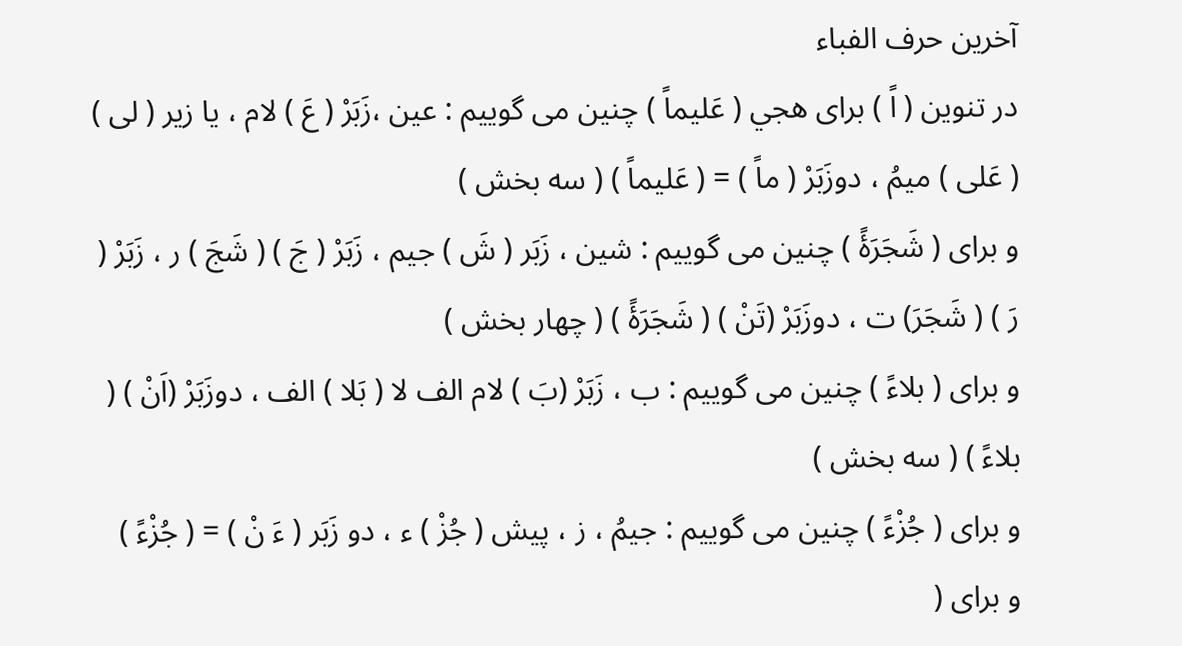آخرین حرف الفباء
در تنوین ( اً ) برای هجي ( عَلیماً ) چنین می گوییم : عین ،زَبَرْ ( عَ ) لام ، یا زیر ( لی ) ( عَلی ) میمُ ، دوزَبَرْ ( ماً ) = ( عَلیماً ) ( سه بخش )
و برای ( شَجَرَۀً ) چنین می گوییم : شین ، زَبَر ( شَ ) جیم ، زَبَرْ ( جَ ) ( شَجَ ) ر ، زَبَرْ ( رَ ) ( شَجَرَ) ت ، دوزَبَرْ (تَنْ ) ( شَجَرَۀً ) ( چهار بخش )
و برای ( بلاءً ) چنین می گوییم : ب ، زَبَرْ (بَ ) لام الف لا ( بَلا ) الف ، دوزَبَرْ (اَنْ ) ( بلاءً ) ( سه بخش )
و برای ( جُزْءً ) چنین می گوییم : جیمُ ، ز ، پیش ( جُزْ ) ء ، دو زَبَر ( ءَ نْ ) = ( جُزْءً )
و برای (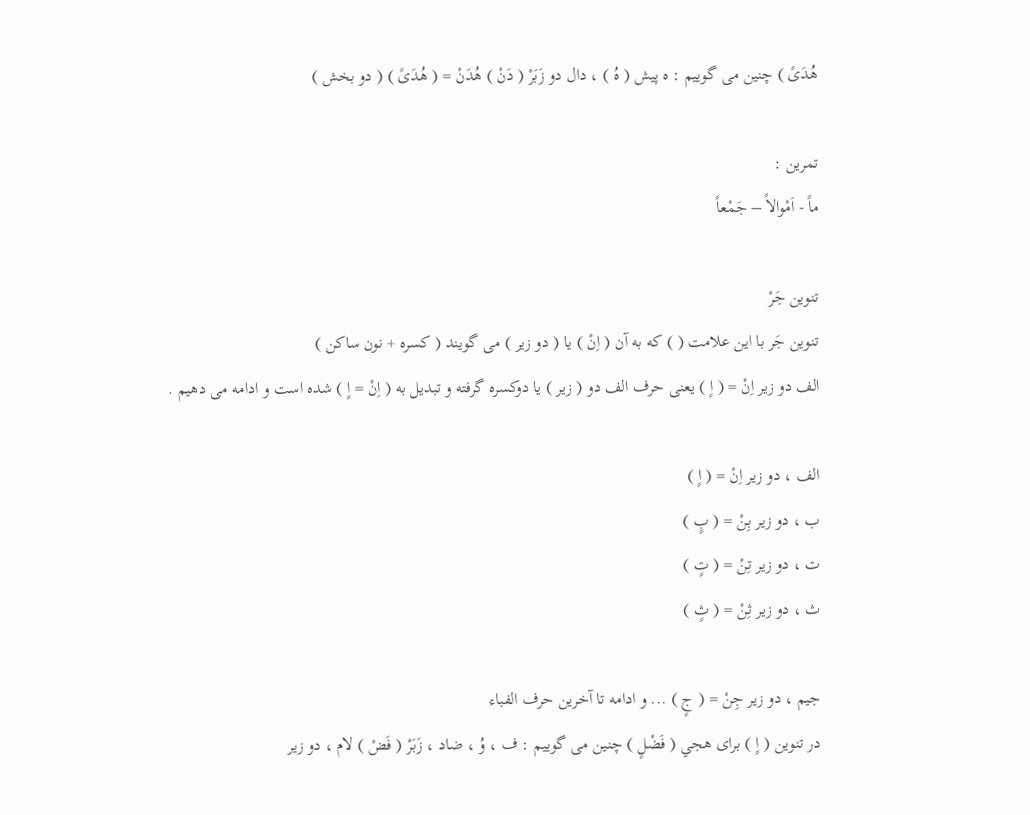هُدَیً ) چنین می گوییم : ه پیش ( هُ ) ، دال دو زَبَرْ ( دَنْ ) هُدَنْ = ( هُدَیً ) ( دو بخش )

تمرین :
ماً - اَمْوالاً – جَمْعاً

تنوین جَرْ
تنوین جَر با این علامت ( ) که به آن ( اِنْ ) یا ( دو زیر ) می گویند ( کسره + نون ساکن )
الف دو زیر اِنْ = ( اٍ ) یعنی حرف الف دو ( زیر ) یا دوکسره گرفته و تبدیل به ( اِنْ = اٍ ) شده است و ادامه می دهیم .

الف ، دو زیر اِنْ = ( اٍ )
ب ، دو زیر بِنْ = ( بٍ )
ت ، دو زیر تِنْ = ( تٍ )
ث ، دو زیر ثِنْ = ( ثٍ )

جیم ، دو زیر جِنْ = ( جٍ ) ... و ادامه تا آخرین حرف الفباء
در تنوین ( اٍ ) برای هجي ( فَضْلٍ ) چنین می گوییم : ف ، وُ ، ضاد ، زَبَرْ ( فَضْ ) لام ، دو زیر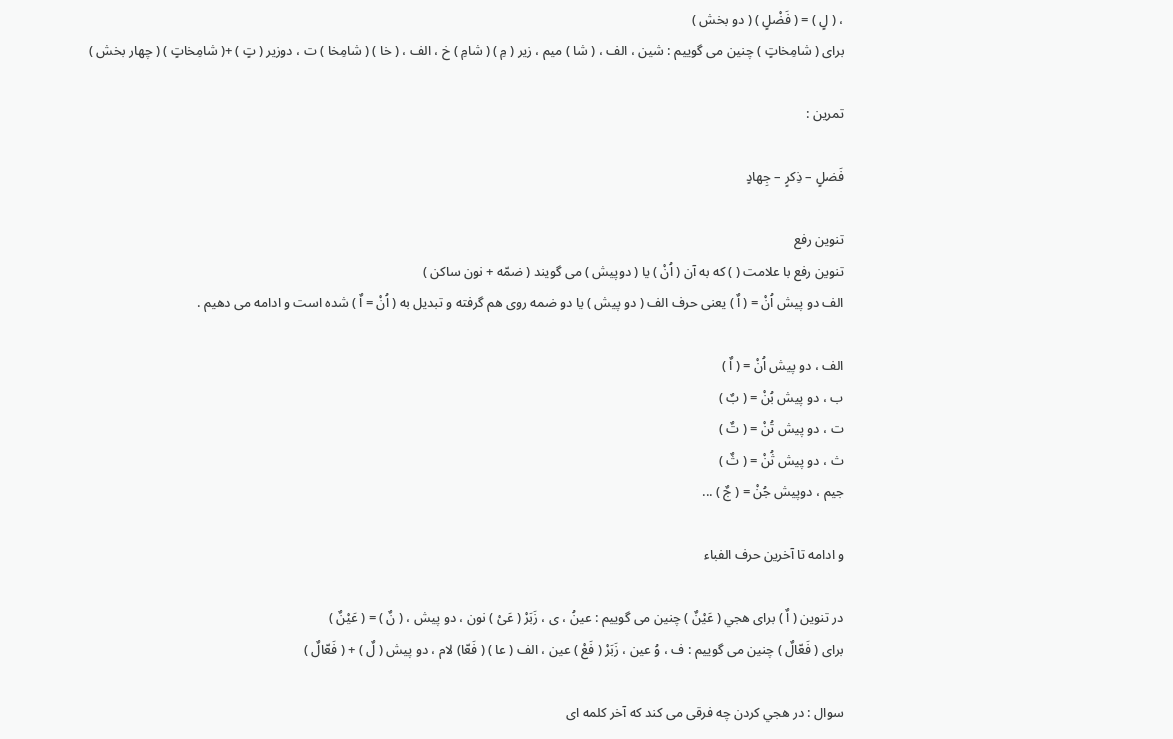، ( لٍ ) = ( فَضْلٍ ) ( دو بخش )
برای ( شامِخاتٍ ) چنین می گوییم : شین ، الف ، ( شا ) میم ، زیر ( مِ ) ( شامِ ) خ ، الف ، ( خا ) ( شامِخا ) ت ، دوزیر ( تٍ ) +( شامِخاتٍ ) ( چهار بخش )

تمرین :

فَضلٍ – ذِکرٍ – جِهادٍ

تنوین رفع
تنوین رفع با علامت ( ) که به آن ( اُنْ ) یا ( دوپیش ) می گویند ( ضمّه + نون ساکن )
الف دو پیش اُنْ = ( اٌ ) یعنی حرف الف ( دو پیش ) یا دو ضمه روی هم گرفته و تبدیل به ( اُنْ = اٌ ) شده است و ادامه می دهیم .

الف ، دو پیش اُنْ = ( اٌ )
ب ، دو پیش بُنْ = ( بٌ )
ت ، دو پیش تُنْ = ( تٌ )
ث ، دو پیش ثُنْ = ( ثٌ )
جیم ، دوپیش جُنْ = ( جٌ ) ...

و ادامه تا آخرین حرف الفباء

در تنوین ( اٌ ) برای هجي ( عَیْنٌ ) چنین می گوییم : عینُ ، ی ، زَبَرْ ( عَیْ ) نون ، دو پیش ، ( نٌ ) = ( عَیْنٌ )
برای ( فَعّالٌ ) چنین می گوییم : ف ، وُ عین ، زَبَرْ ( فَعْ ) عین ، الف ( عا ) ( فَعّا) لام ، دو پیش ( لٌ ) + ( فَعّالٌ )

سوال : در هجي كردن چه فرقی می کند که آخر کلمه ای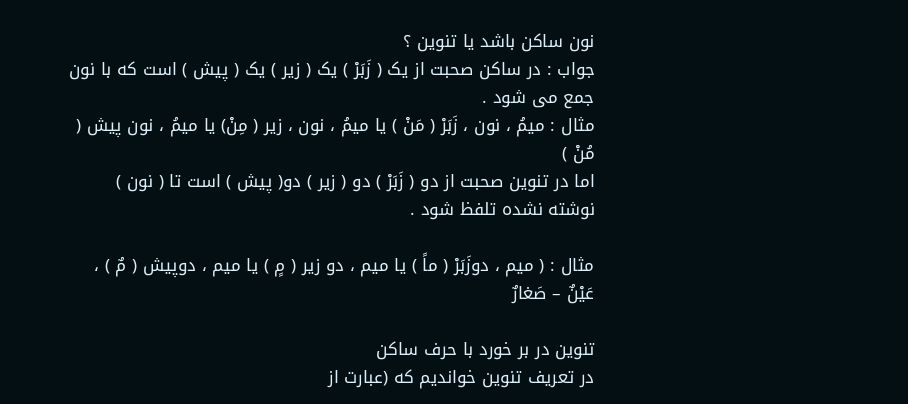نون ساکن باشد یا تنوین ؟
جواب : در ساکن صحبت از یک ( زَبَرْ ) یک ( زیر ) یک ( پیش ) است که با نون جمع می شود .
مثال : میمُ ، نون ، زَبَرْ ( مَنْ ) یا میمُ ، نون ، زیر ( مِنْ) یا میمُ ، نون پیش ( مُنْ )
اما در تنوین صحبت از دو ( زَبَرْ ) دو ( زیر ) دو( پیش ) است تا ( نون ) نوشته نشده تلفظ شود .

مثال : ( میم ، دوزَبَرْ ( ماً ) یا میم ، دو زیر ( مٍ ) یا میم ، دوپیش ( مٌ ) ، عَیْنٌ – صَغارٌ

تنوین در بر خورد با حرف ساکن
در تعریف تنوین خواندیم که (عبارت از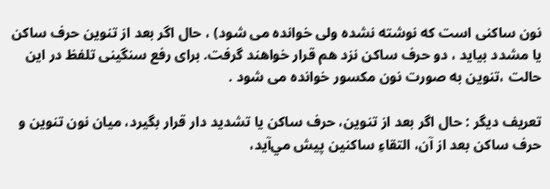نون ساکنی است که نوشته نشده ولی خوانده می شود) ، حال اگر بعد از تنوین حرف ساکن یا مشدد بیاید ، دو حرف ساکن نزد هم قرار خواهند گرفت. برای رفع سنگینی تلفظ در این حالت ،تنوین به صورت نون مکسور خوانده می شود .

تعریف دیگر : حال اگر بعد از تنوين، حرف ساكن يا تشديد دار قرار بگيرد، ميان نون تنوين و حرف ساكن بعد از آن، التقاءِ ساكنين پيش مي‌آيد،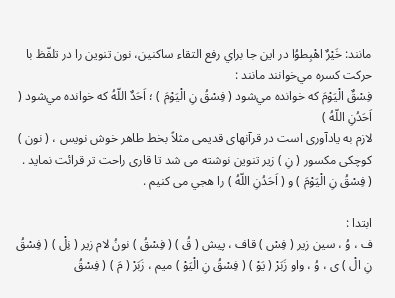مانند: خَيْرٌ اهْبِطوُا در اين جا براي رفع التقاء ساكنين، نون تنوين را در تلفّظ با حركت كسره مي‌خوانند مانند :
فِسْقٌ الْيَوْمَ كه خوانده مي‌شود ( فِسْقُ نِ الْيَوْمَ ) ؛ اَحَدٌ اللّهُ كه خوانده مي‌شود ( اَحَدُنِ اللّهُ )
لازم به یادآوری است در قرآنهای قدیمی مثلاً بخط طاهر خوش نویس ، ( نون ) کوچکی مکسور ( نِ ) زیر تنوین نوشته می شد تا قاری راحت تر قرائت نماید .
( فِسْقُ نِ الْيَوْمَ ) و ( اَحَدُنِ اللّهُ ) را هجي می كنيم .

ابتدا :
ف ، وُ ، سین زیر ( فِسْ ) قاف ، پیش ( قُ ) ( فِسْقُ ) نونُ لام زیر ( نِلْ ) ( فِسْقُ نِ الْ ) ی ، وُ ، واو زَبَرْ ( یَوْ ) ( فِسْقُ نِ الْيَوْ ) میم ، زَبَرْ ( مَ ) ( فِسْقُ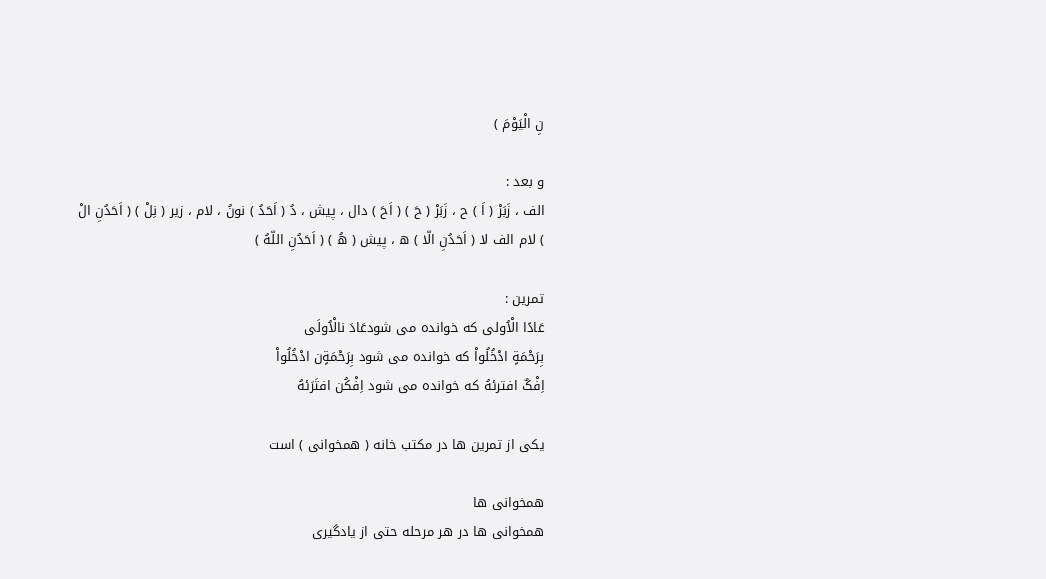نِ الْيَوْمَ )

و بعد :
الف ، زَبَرْ ( اَ ) ح ، زَبَرْ ( حَ ) ( اَحَ ) دال ، پیش ، دُ ( اَحَدُ ) نونُ ، لام ، زیر ( نِلْ ) ( اَحَدُنِ الْ ) لام الف لا ( اَحَدُنِ الّا ) ه ، پیش ( هُ ) ( اَحَدُنِ اللّهُ )

تمرین :
عَادًا الْاُولی که خوانده می شودعَادَ نالْاُولَی
بِرَحْمَةٍ ادْخُلُواْ که خوانده می شود بِرَحْمَةٍن ادْخُلُواْ
اِفْکٌ افترئهُ که خوانده می شود اِفْکُن افتَرَئهُ

یکی از تمرین ها در مکتب خانه ( همخوانی ) است

همخوانی ها
همخوانی ها در هر مرحله حتی از یادگیری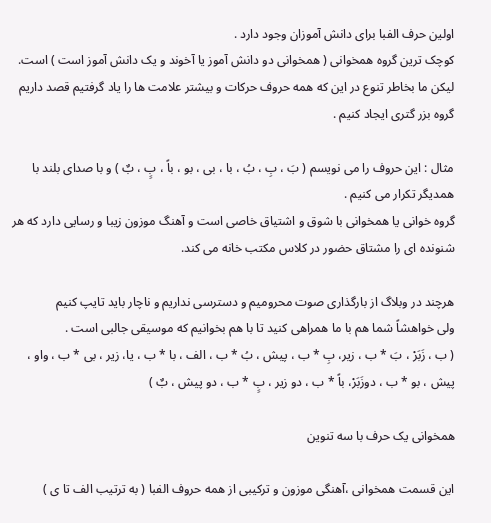اولین حرف الفبا برای دانش آموزان وجود دارد .
کوچک ترین گروه همخوانی ( همخوانی دو دانش آموز یا آخوند و یک دانش آموز است ) است. لیکن ما بخاطر تنوع در این که همه حروف حرکات و بیشتر علامت ها را یاد گرفتیم قصد داریم گروه بزر گتری ایجاد کنیم .

مثال : این حروف را می نویسم ( بَ ، بِ ، بُ ، با ، بی ، بو ، باً ، بٍ ، بٌ ) و با صدای بلند با همدیگر تکرار می کنیم .
گروه خوانی یا همخوانی با شوق و اشتیاق خاصی است و آهنگ موزون زیبا و رسایی دارد که هر شنونده ای را مشتاق حضور در کلاس مکتب خانه می کند.

هرچند در وبلاگ از بارگذاری صوت محرومیم و دسترسی نداریم و ناچار باید تایپ کنیم
ولی خواهشاً شما هم با ما همراهی کنید تا با هم بخوانیم که موسیقی جالبی است .
( ب ، زَبَرْ ، بَ * ب ، زیر، بِ * ب ، پیش ، بُ * ب ، الف ، با * ب ، یا، زیر ، بی * ب ، واو ، پیش ، بو * ب ، دوزَبَرْ، باً * ب ، دو زیر ، بٍ * ب ، دو پیش ، بٌ )

همخوانی یک حرف با سه تنوین

این قسمت همخوانی ،آهنگی موزون و ترکیبی از همه حروف الفبا ( به ترتیب الف تا ی )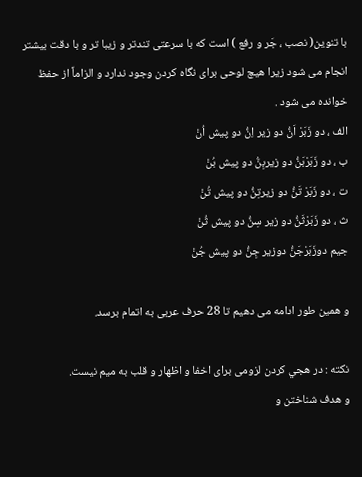با تنوین( نصب ، جَر و رفع ) است که با سرعتی تندتر و زیبا تر و با دقت بیشتر انجام می شود زیرا هیچ لوحی برای نگاه کردن وجود ندارد و الزاماً از حفظ خوانده می شود .
الف ، دو زَبَرْ اَنُّ دو زیر اِنُّ دو پیش اُنْ
ب ، دو زَبَرْبَنُّ دو زیربِنُّ دو پیش بُنْ
ت ، دو زَبَرْ تَنُّ دو زیرتِنُّ دو پیش تُنْ
ث ، دو زَبَرْثَنُّ دو زیر سِنُّ دو پیش ثُنْ
جیم دوزَبَرْجَنُّ دوزیر جِنُّ دو پیش جُنْ

و همین طور ادامه می دهیم تا 28 حرف عربی به اتمام برسد.

نکته : در هجي كردن لزومی برای اخفا و اظهار و قلب به میم نیست.
و هدف شناختن و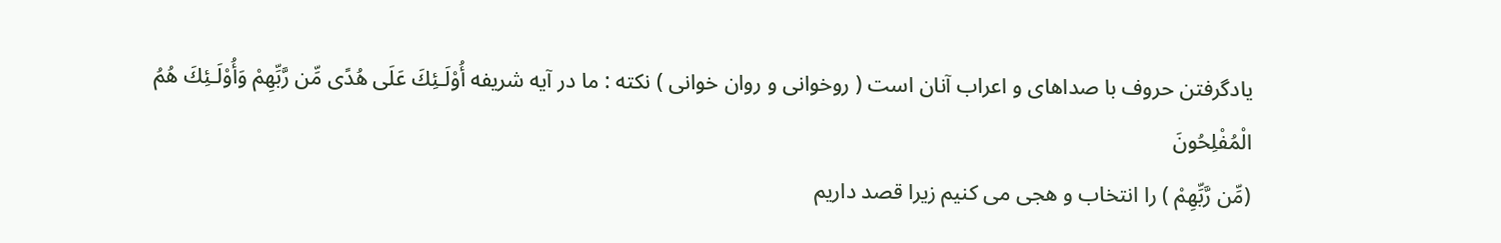یادگرفتن حروف با صداهای و اعراب آنان است ( روخوانی و روان خوانی ) نکته : ما در آیه شریفه أُوْلَـئِكَ عَلَى هُدًى مِّن رَّبِّهِمْ وَأُوْلَـئِكَ هُمُ الْمُفْلِحُونَ
(مِّن رَّبِّهِمْ ) را انتخاب و هجی می کنیم زیرا قصد داریم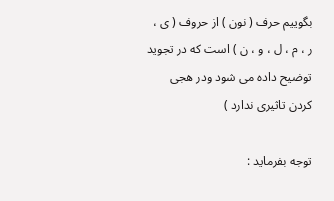بگوییم حرف ( نون ) از حروف ( ی ، ر ، م ، ل ، و ، ن ) است که در تجوید توضیح داده می شود ودر هجی کردن تاثیری ندارد )

توجه بفرماید :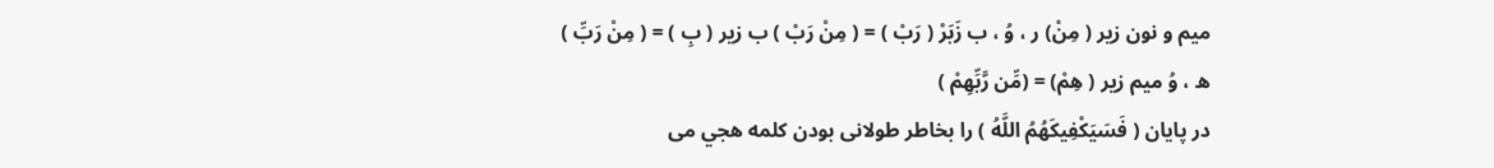میم و نون زیر ( مِنْ) ر ، وُ ، ب زَبَرْ ( رَبْ ) = ( مِنْ رَبْ ) ب زیر ( بِ ) = ( مِنْ رَبِّ ) ه ، وُ میم زیر ( هِمْ) = (مِّن رَّبِّهِمْ )
در پایان ( فَسَیَکْفِیکَهُمُ اللَّهُ ) را بخاطر طولانی بودن کلمه هجي می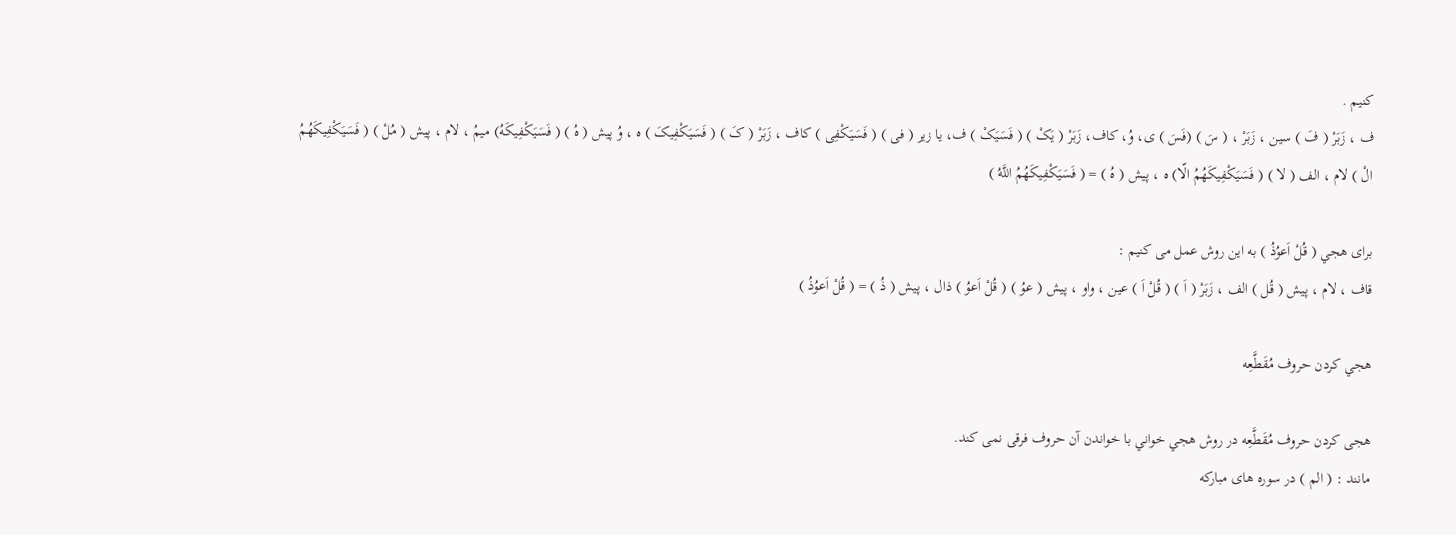كنیم .
ف ، زَبَرْ ( فَ ) سین ، زَبَرْ ، ( سَ ) (فَسَ ) ی، وُ، کاف، زَبَرْ ( یَکْ ) ( فَسَیَکْ ) ف، یا زیر ( فی ) ( فَسَیَکْفِی ) کاف ، زَبَرْ ( کَ ) ( فَسَیَکْفِیکَ ) ه ، وُ پیش ( هُ ) ( فَسَیَکْفِیکَهُ) میمُ ، لام ، پیش ( مُلْ ) ( فَسَیَکْفِیکَهُمُ الْ ) لام ، الف ( لا ) ( فَسَیَکْفِیکَهُمُ الّا) ه ، پیش ( هُ ) = ( فَسَیَکْفِیکَهُمُ اللَّهُ )

برای هجي ( قُلْ اَعوُذُ ) به اين روش عمل می کنیم :
قاف ، لام ، پیش ( قُل ) الف ، زَبَرْ ( اَ ) ( قُلْ اَ ) عین ، واو ، پیش ( عوُ ) ( قُلْ اَعوُ ) ذال ، پیش ( ذُ ) = ( قُلْ اَعوُذُ )

هجي كردن حروف مُقَطَّعِه

هجی کردن حروف مُقَطَّعِه در روش هجي خواني با خواندن آن حروف فرقی نمی کند.
مانند : ( الم ) در سوره های مبارکه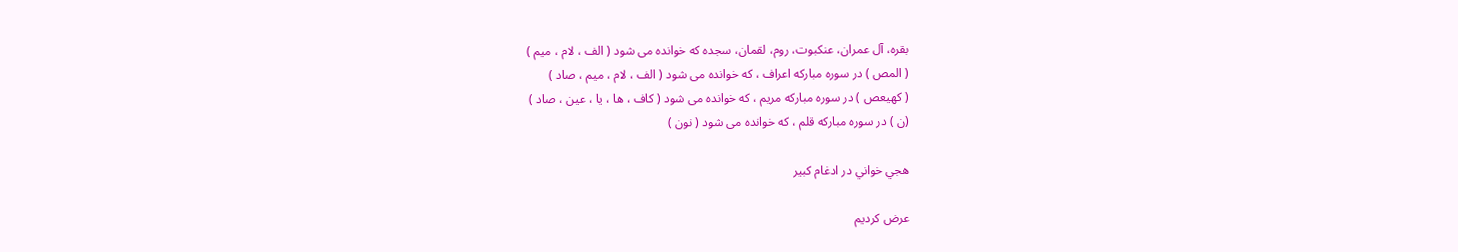بقره، آل عمران، عنکبوت، روم، لقمان، سجده که خوانده می شود ( الف ، لام ، میم )
( المص ) در سوره مبارکه اعراف ، که خوانده می شود ( الف ، لام ، میم ، صاد )
( کهیعص ) در سوره مبارکه مریم ، که خوانده می شود ( کاف ، ها ، یا ، عین ، صاد )
(ن ) در سوره مبارکه قلم ، که خوانده می شود ( نون )

هجي خواني در ادغام کبیر

عرض کردیم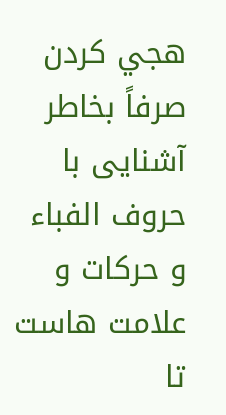هجي كردن صرفاً بخاطر آشنایی با حروف الفباء و حرکات و علامت هاست تا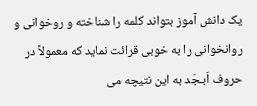یک دانش آموز بتواند کلمه را شناخته و روخوانی و روانخوانی را به خوبی قرائت نماید که معمولاً در حروف اَبـجَد به این نتیچه می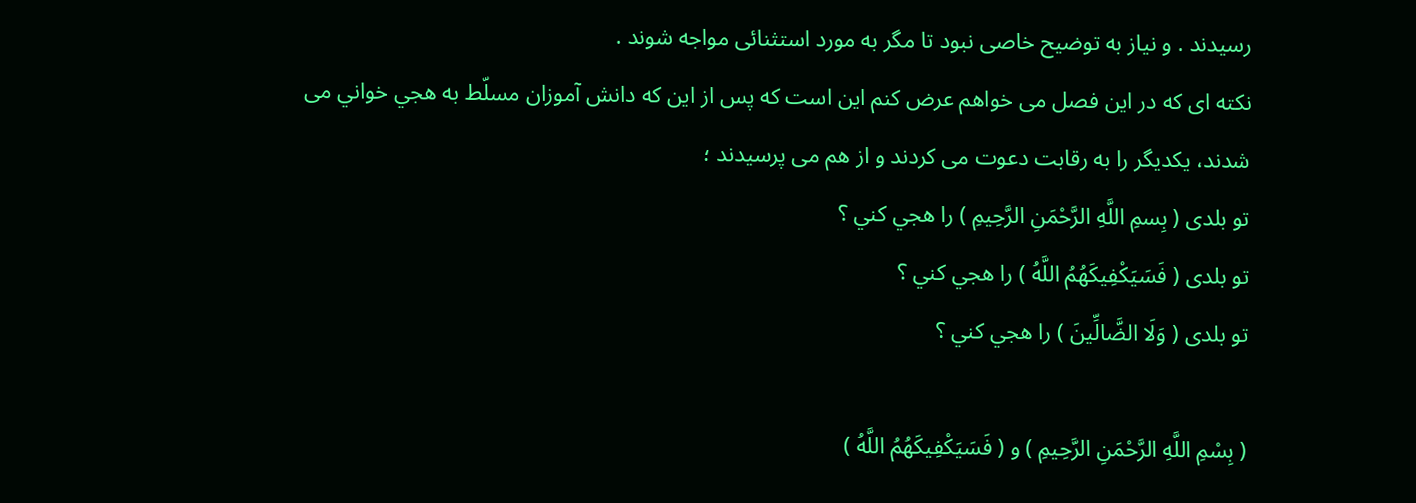رسیدند . و نیاز به توضیح خاصی نبود تا مگر به مورد استثنائی مواجه شوند .
نکته ای که در این فصل می خواهم عرض کنم این است که پس از این که دانش آموزان مسلّط به هجي خواني می شدند، یکدیگر را به رقابت دعوت می کردند و از هم می پرسیدند ؛
تو بلدی ( بِسمِ اللَّهِ الرَّحْمَنِ الرَّحِيمِ ) را هجي كني ؟
تو بلدی ( فَسَیَکْفِیکَهُمُ اللَّهُ ) را هجي كني ؟
تو بلدی ( وَلَا الضَّالِّينَ ) را هجي كني ؟

( بِسْمِ اللَّهِ الرَّحْمَنِ الرَّحِيمِ ) و ( فَسَیَکْفِیکَهُمُ اللَّهُ )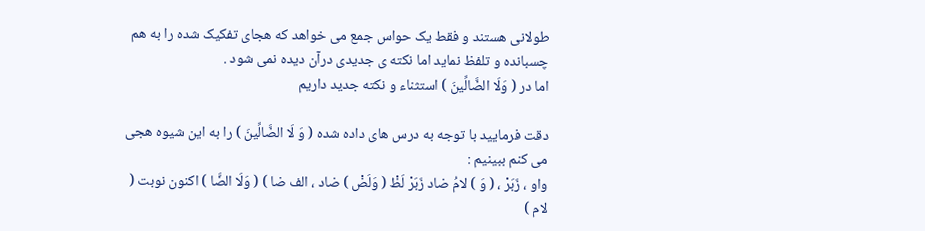طولانی هستند و فقط یک حواس جمع می خواهد که هجای تفکیک شده را به هم چسبانده و تلفظ نماید اما نکته ی جدیدی درآن دیده نمی شود .
اما در ( وَلَا الضَّالِّينَ ) استثناء و نکته جدید داریم

دقت فرمایید با توجه به درس های داده شده ( وَ لَا الضَّالِّينَ ) را به اين شيوه هجی می کنم ببینیم :
واو ، زَبَرْ ، ( وَ ) لامُ ضاد زَبَرْ لَظْ ( وَلَضْ ) ضاد ، الف ضا ) ( وَلَا الضَّا ) اکنون نوبت ( لام )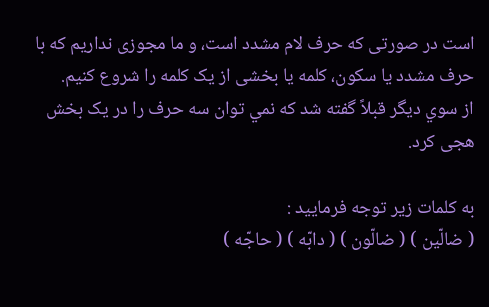است در صورتی که حرف لام مشدد است، و ما مجوزی نداریم که با حرف مشدد یا سکون، کلمه یا بخشی از یک کلمه را شروع کنیم.
از سوي ديگر قبلاً گفته شد كه نمي توان سه حرف را در یک بخش هجی كرد.

به کلمات زیر توجه فرمایید :
( ضالّین ) ( ضالّون ) ( دابّه ) ( حاجّه )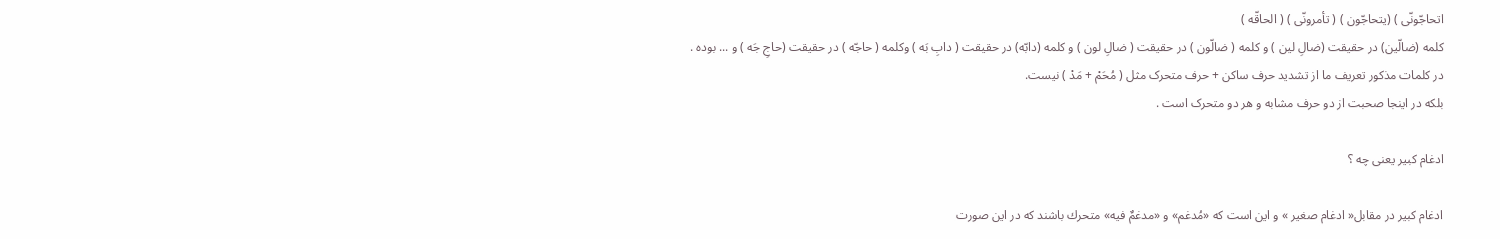اتحاجّونّی ) (یتحاجّون ) ( تأمرونّی ) ( الحاقّه )
کلمه (ضالّین) در حقیقت (ضالِ لین ) و کلمه ( ضالّون ) در حقیقت ( ضالِ لون ) و کلمه (دابّه) در حقیقت ( دابِ بَه ) وکلمه ( حاجّه ) در حقیقت (حاجِ جَه ) و ... بوده .
در کلمات مذکور تعریف ما از تشدید حرف ساکن + حرف متحرک مثل ( مُحَمْ + مَدْ ) نیست.
بلکه در اینجا صحبت از دو حرف مشابه و هر دو متحرک است .

ادغام کبیر یعنی چه ؟

ادغام كبير در مقابل« ادغام صغیر » و این است كه «مُدغم» و «مدغمٌ فيه» متحرك باشند كه در اين صورت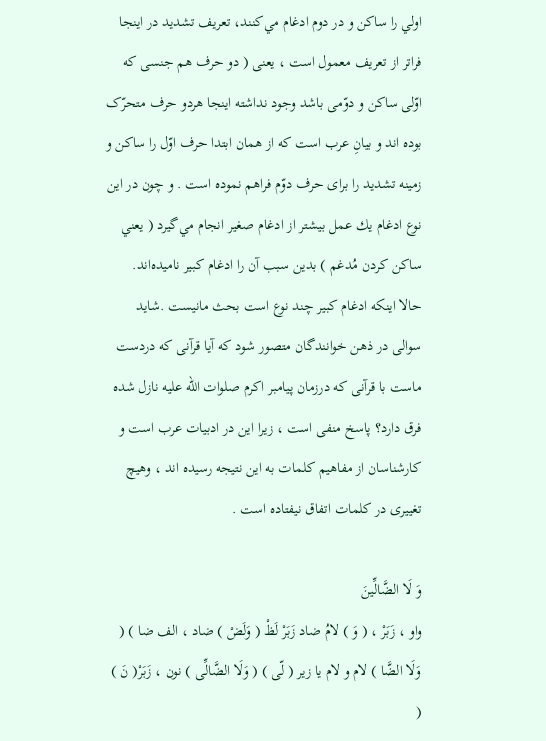اولي را ساكن و در دوم ادغام مي‌كنند، تعریف تشدید در اینجا فراتر از تعریف معمول است ، یعنی ( دو حرف هم جنسی که اوّلی ساکن و دوّمی باشد وجود نداشته اینجا هردو حرف متحرّک بوده اند و بیانِ عرب است که از همان ابتدا حرف اوّل را ساکن و زمینه تشدید را برای حرف دوّم فراهم نموده است . و چون در اين نوع ادغام يك عمل بيشتر از ادغام صغير انجام مي‌گيرد ( يعني ساكن كردن مُدغم ) بدين سبب آن را ادغام كبير ناميده‌اند.
حالا اینکه ادغام کبیر چند نوع است بحث مانیست .شاید سوالی در ذهن خوانندگان متصور شود که آیا قرآنی که دردست ماست با قرآنی که درزمان پیامبر اکرم صلوات الله علیه نازل شده فرق دارد؟ پاسخ منفی است ، زیرا این در ادبیات عرب است و کارشناسان از مفاهیم کلمات به این نتیجه رسیده اند ، وهیچ تغییری در کلمات اتفاق نیفتاده است .

وَ لَا الضَّالِّينَ
واو ، زَبَرْ ، ( وَ ) لامُ ضاد زَبَرْ لَظْ ( وَلَضْ ) ضاد ، الف ضا ) ( وَلَا الضَّا ) لام و لام یا زیر ( لّی ) ( وَلَا الضَّالِّی ) نون ، زَبَرْ( نَ ) (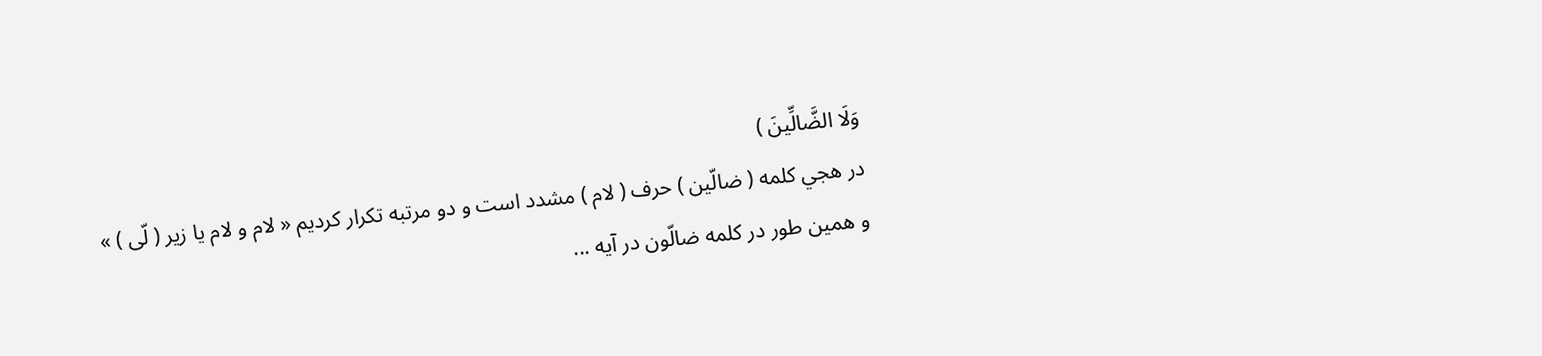وَلَا الضَّالِّينَ )
در هجي کلمه ( ضالّین ) حرف ( لام ) مشدد است و دو مرتبه تکرار کردیم « لام و لام یا زیر ( لّی ) »
و همین طور در کلمه ضالّون در آیه ...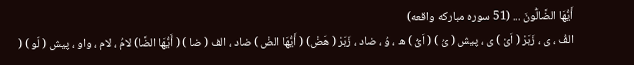أَيُّهَا الضَّالُّونَ ... (51 سوره مبارکه واقعه)
الفُ ، ی ، زَبَرْ ( اَیْ ) ی ، پیش ( یُ ) ( اَیُّ ) ه ، وُ ، ضاد ، زَبَرْ ( هَضْ) ( أَيُّهَا الضْ ) ضاد ، الف ( ضا ) ( أَيُّهَا الضَّا) لامُ ، لام ، واو ، پیش ( لّو ) (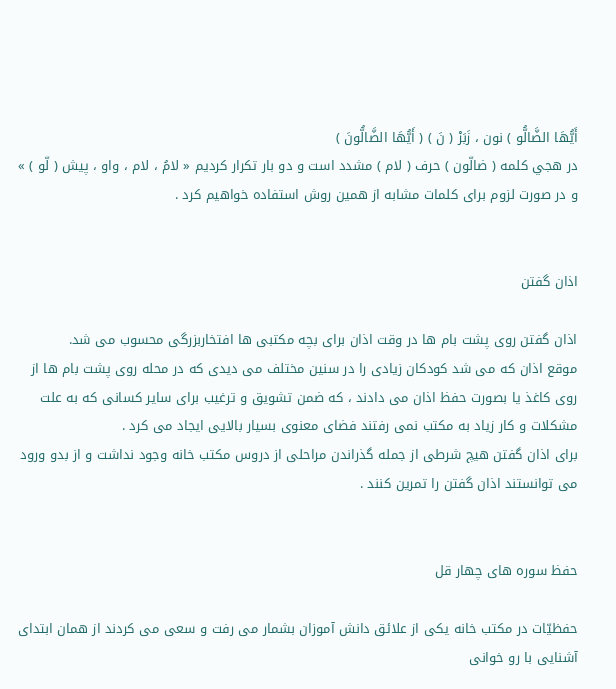أَيُّهَا الضَّالُّو ) نون ، زَبَرْ ( نَ ) ( أَيُّهَا الضَّالُّونَ )
در هجي کلمه ( ضالّون ) حرف ( لام ) مشدد است و دو بار تکرار کردیم « لامُ ، لام ، واو ، پیش ( لّو ) »
و در صورت لزوم برای کلمات مشابه از همین روش استفاده خواهیم کرد .


اذان گفتن

اذان گفتن روی پشت بام ها در وقت اذان برای بچه مکتبی ها افتخاربزرگی محسوب می شد.
موقع اذان که می شد کودکان زیادی را در سنین مختلف می دیدی که در محله روی پشت بام ها از روی کاغذ یا بصورت حفظ اذان می دادند ، که ضمن تشویق و ترغیب برای سایر کسانی که به علت مشکلات و کار زیاد به مکتب نمی رفتند فضای معنوی بسیار بالایی ایجاد می کرد .
برای اذان گفتن هیچ شرطی از جمله گذراندن مراحلی از دروس مکتب خانه وجود نداشت و از بدو ورود می توانستند اذان گفتن را تمرین کنند .


حفظ سوره های چهار قل

حفظیّات در مکتب خانه یکی از علائق دانش آموزان بشمار می رفت و سعی می کردند از همان ابتدای آشنایی با رو خوانی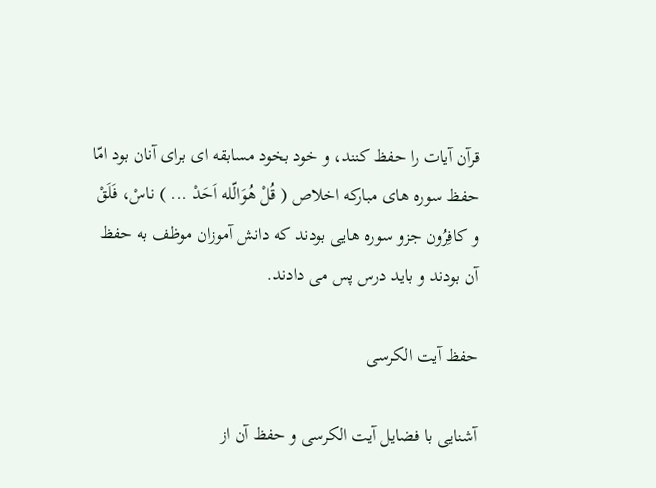قرآن آیات را حفظ کنند، و خود بخود مسابقه ای برای آنان بود امّا حفظ سوره های مبارکه اخلاص ( قُلْ هُوَالّله اَحَدْ ... ) ناسْ، فَلَقْ و کافِرُون جزو سوره هایی بودند که دانش آموزان موظف به حفظ آن بودند و باید درس پس می دادند.

حفظ آیت الکرسی

آشنایی با فضایل آیت الکرسی و حفظ آن از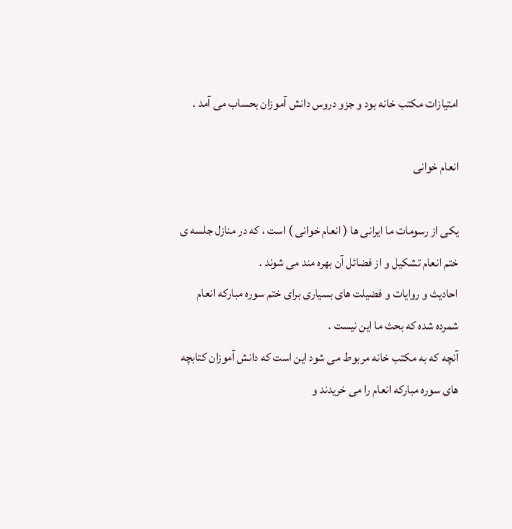امتیازات مکتب خانه بود و جزو دروس دانش آموزان بحساب می آمد .

انعام خوانی

یکی از رسومات ما ایرانی ها ( انعام خوانی ) است ، که در منازل جلسه ی ختم انعام تشکیل و از فضائل آن بهره مند می شوند .
احادیث و روایات و فضیلت های بسیاری برای ختم سوره مبارکه انعام شمرده شده که بحث ما این نیست .
آنچه که به مکتب خانه مربوط می شود این است که دانش آموزان کتابچه های سوره مبارکه انعام را می خریدند و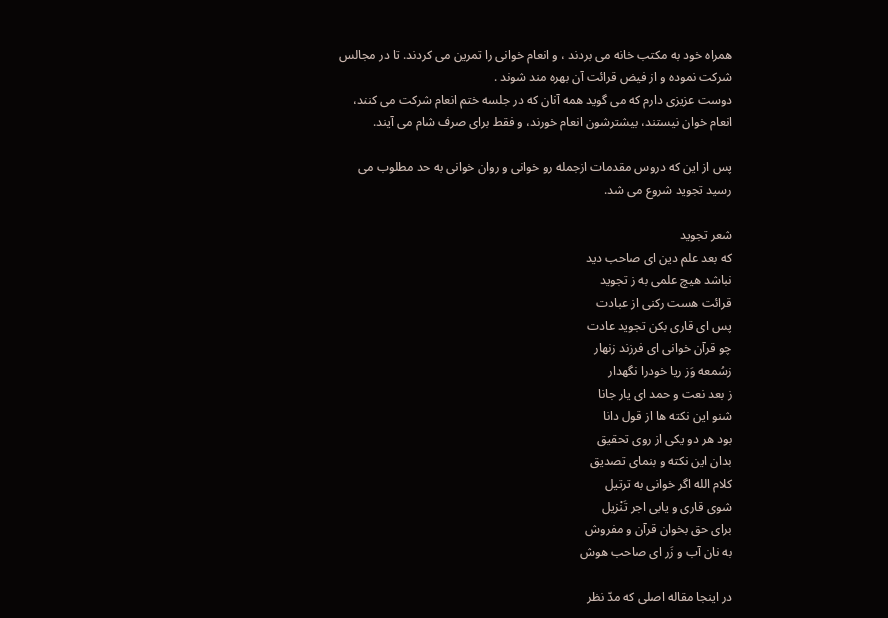همراه خود به مکتب خانه می بردند ، و انعام خوانی را تمرین می کردند. تا در مجالس شرکت نموده و از فیض قرائت آن بهره مند شوند .
دوست عزیزی دارم که می گوید همه آنان که در جلسه ختم انعام شرکت می کنند، انعام خوان نیستند، بیشترشون انعام خورند، و فقط برای صرف شام می آیند.

پس از این که دروس مقدمات ازجمله رو خوانی و روان خوانی به حد مطلوب می رسید تجوید شروع می شد.

شعر تجوید
که بعد علم دین ای صاحب دید
نباشد هیچ علمی به ز تجوید
قرائت هست رکنی از عبادت
پس ای قاری بکن تجوید عادت
چو قرآن خوانی ای فرزند زنهار
زسُمعه وَز ریا خودرا نگهدار
ز بعد نعت و حمد ای یار جانا
شنو این نکته ها از قول دانا
بود هر دو یکی از روی تحقیق
بدان این نکته و بنمای تصدیق
کلام الله اگر خوانی به ترتیل
شوی قاری و یابی اجر تَنْزیل
برای حق بخوان قرآن و مفروش
به نان آب و زَر ای صاحب هوش

در اینجا مقاله اصلی که مدّ نظر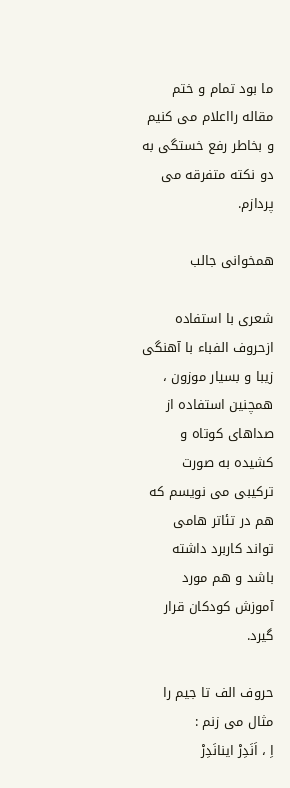ما بود تمام و ختم مقاله رااعلام می کنیم و بخاطر رفع خستگی به دو نکته متفرقه می پردازم.

همخوانی جالب

شعری با استفاده ازحروف الفباء با آهنگی زیبا و بسیار موزون ، همچنین استفاده از صداهای کوتاه و کشیده به صورت ترکیبی می نویسم که هم در تئاتر هامی تواند کاربرد داشته باشد و هم مورد آموزش کودکان قرار گیرد.

حروف الف تا جیم را مثال می زنم :
اِ ، اَنَدِرْ اینانَدِرْ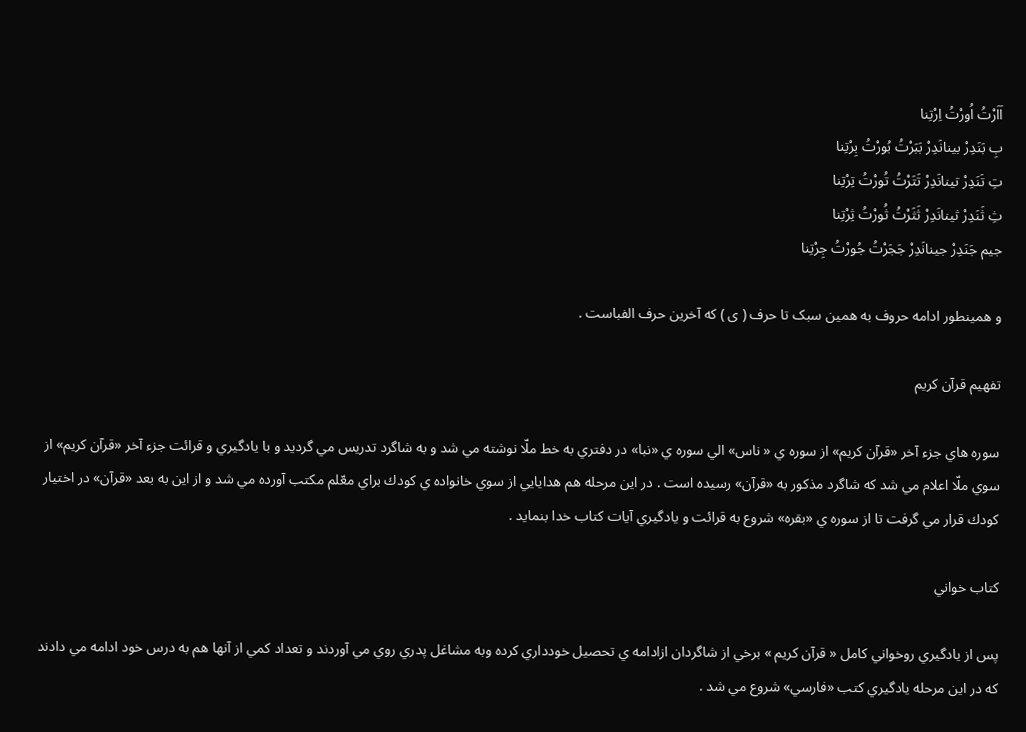اَاَرْتُ اُورْتُ اِرْتِنا
بِ بَنَدِرْ بینانَدِرْ بَبَرْتُ بُورْتُ بِرْتِنا
تِ تَنَدِرْ تینانَدِرْ تَتَرْتُ تُورْتُ تِرْتِنا
ثِ ثَنَدِرْ ثینانَدِرْ ثَثَرْتُ ثُورْتُ ثِرْتِنا
جیم جَنَدِرْ جینانَدِرْ جَجَرْتُ جُورْتُ جِرْتِنا

و همینطور ادامه حروف به همین سبک تا حرف ( ی ) که آخرین حرف الفباست .

تفهيم قرآن كريم

سوره هاي جزء آخر «قرآن كريم» از سوره ي « ناس» الي سوره ي «نبا» در دفتري به خط ملّا نوشته مي شد و به شاگرد تدريس مي گرديد و با يادگيري و قرائت جزء آخر «قرآن كريم» از سوي ملّا اعلام مي شد كه شاگرد مذكور به «قرآن» رسيده است . در اين مرحله هم هدايايي از سوي خانواده ي كودك براي معّلم مكتب آورده مي شد و از اين به بعد «قرآن» در اختيار كودك قرار مي گرفت تا از سوره ي «بقره» شروع به قرائت و يادگيري آيات كتاب خدا بنمايد .

كتاب خواني

پس از يادگيري روخواني كامل « قرآن كريم » برخي از شاگردان ازادامه ي تحصيل خودداري كرده وبه مشاغل پدري روي مي آوردند و تعداد كمي از آنها هم به درس خود ادامه مي دادند كه در اين مرحله يادگيري كتب «فارسي» شروع مي شد .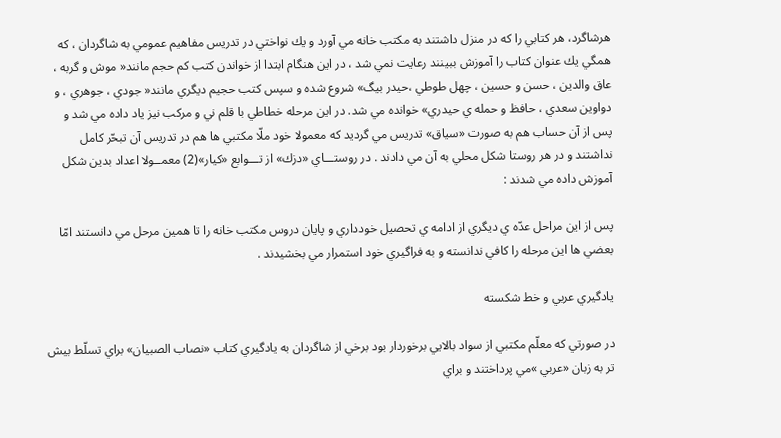هرشاگرد، هر كتابي را كه در منزل داشتند به مكتب خانه مي آورد و يك نواختي در تدريس مفاهيم عمومي به شاگردان ، كه همگي يك عنوان كتاب را آموزش ببينند رعايت نمي شد ، در اين هنگام ابتدا از خواندن كتب كم حجم مانند« موش و گربه ، عاق والدين ، حسن و حسين ، چهل طوطي ،حيدر بيگ» شروع شده و سپس كتب حجيم ديگري مانند« جودي ، جوهري ، و دواوين سعدي ، حافظ و حمله ي حيدري» خوانده مي شد. در اين مرحله خطاطي با قلم ني و مركب نيز ياد داده مي شد و پس از آن حساب هم به صورت «سياق» تدريس مي گرديد كه معمولا خود ملّا مكتبي ها هم در تدريس آن تبحّر كامل نداشتند و در هر روستا شكل محلي به آن مي دادند . در روستـــاي «دزك» از تـــوابع «كيار»(2) معمــولا اعداد بدين شكل آموزش داده مي شدند :

پس از اين مراحل عدّه ي ديگري از ادامه ي تحصيل خودداري و پايان دروس مكتب خانه را تا همين مرحل مي دانستند امّا بعضي ها اين مرحله را كافي ندانسته و به فراگيري خود استمرار مي بخشيدند .

يادگيري عربي و خط شكسته

در صورتي كه معلّم مكتبي از سواد بالايي برخوردار بود برخي از شاگردان به يادگيري كتاب «نصاب الصبيان» براي تسلّط بيش تر به زبان «عربي »مي پرداختند و براي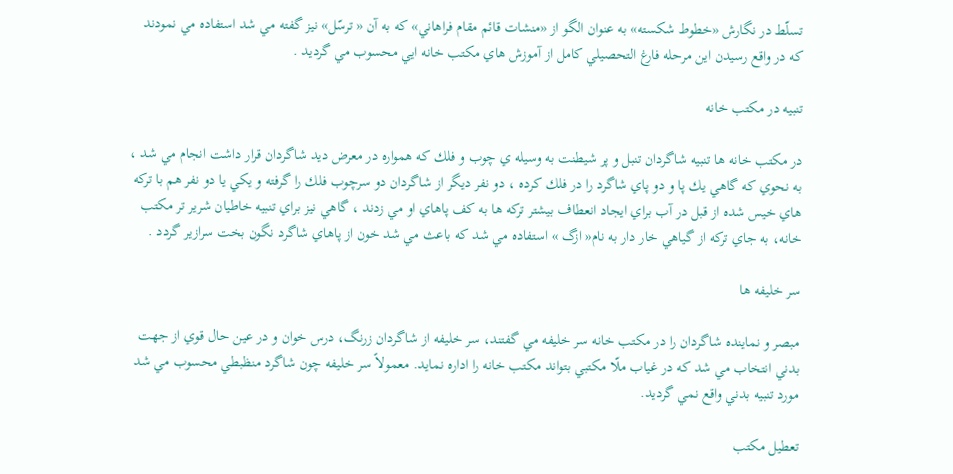تسلّط در نگارش «خطوط شكسته» به عنوان الگو از «منشات قائم مقام فراهاني» كه به آن « ترسّل» نيز گفته مي شد استفاده مي نمودند كه در واقع رسيدن اين مرحله فارغ التحصيلي كامل از آموزش هاي مكتب خانه ايي محسوب مي گرديد .

تنبيه در مكتب خانه

در مكتب خانه ها تنبيه شاگردان تنبل و پر شيطنت به وسيله ي چوب و فلك كه همواره در معرض ديد شاگردان قرار داشت انجام مي شد ، به نحوي كه گاهي يك پا و دو پاي شاگرد را در فلك كرده ، دو نفر ديگر از شاگردان دو سرچوب فلك را گرفته و يكي يا دو نفر هم با تركه هاي خيس شده از قبل در آب براي ايجاد انعطاف بيشتر تركه ها به كف پاهاي او مي زدند ، گاهي نيز براي تنبيه خاطيان شرير تر مكتب خانه، به جاي تركه از گياهي خار دار به نام« ازگ » استفاده مي شد كه باعث مي شد خون از پاهاي شاگرد نگون بخت سرازير گردد .

سر خليفه ها

مبصر و نماينده شاگردان را در مكتب خانه سر خليفه مي گفتند، سر خليفه از شاگردان زرنگ، درس خوان و در عين حال قوي از جهت بدني انتخاب مي شد كه در غياب ملّا مكتبي بتواند مكتب خانه را اداره نمايد. معمولاً سر خليفه چون شاگرد منظبطي محسوب مي شد مورد تنبيه بدني واقع نمي گرديد.

تعطيل مكتب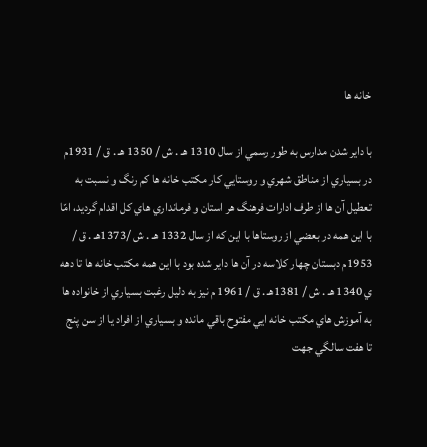خانه ها

با داير شدن مدارس به طور رسمي از سال 1310 هـ . ش / 1350 هـ . ق / 1931م در بسياري از مناطق شهري و روستايي كار مكتب خانه ها كم رنگ و نسبت به تعطيل آن ها از طرف ادارات فرهنگ هر استان و فرمانداري هاي كل اقدام گرديد، امّا با اين همه در بعضي از روستاها با اين كه از سال 1332 هـ . ش /1373هـ . ق / 1953م دبستان چهار كلاسه در آن ها داير شده بود با اين همه مكتب خانه ها تا دهه ي 1340 هـ . ش / 1381هـ . ق / 1961 م نيز به دليل رغبت بسياري از خانواده ها به آموزش هاي مكتب خانه ايي مفتوح باقي مانده و بسياري از افراد يا از سن پنج تا هفت سالگي جهت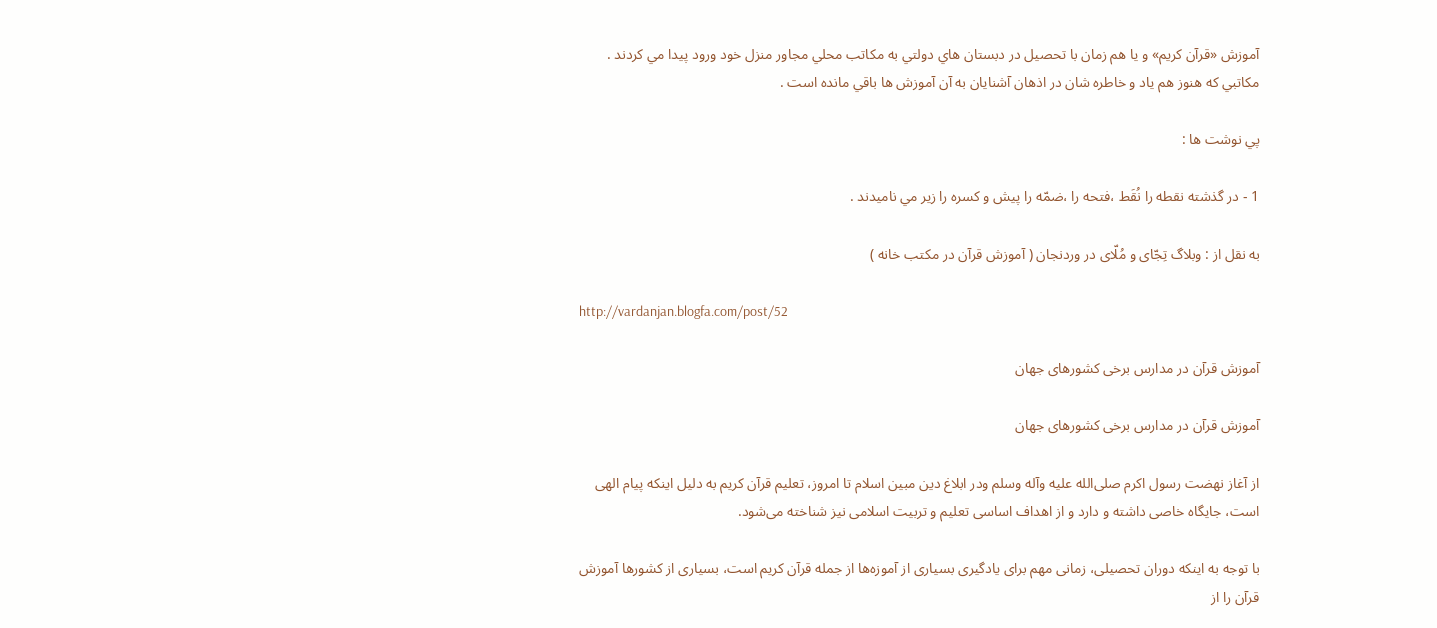آموزش «قرآن كريم» و يا هم زمان با تحصيل در دبستان هاي دولتي به مكاتب محلي مجاور منزل خود ورود پيدا مي كردند . مكاتبي كه هنوز هم ياد و خاطره شان در اذهان آشنايان به آن آموزش ها باقي مانده است .

پي نوشت ها :

1 - در گذشته نقطه را نُقَط ،‌فتحه را ،‌ضمّه را پيش و كسره را زير مي ناميدند .

به نقل از : وبلاگ تِجّای و مُلّای در وردنجان ( آموزش قرآن در مکتب خانه )

http://vardanjan.blogfa.com/post/52

آموزش قرآن در مدارس برخی کشورهای جهان

آموزش قرآن در مدارس برخی کشورهای جهان

از آغاز نهضت رسول اکرم صلی‌الله علیه وآله وسلم ودر ابلاغ دین مبین اسلام تا امروز، تعلیم قرآن کریم به دلیل اینکه پیام الهی است، جایگاه خاصی داشته و دارد و از اهداف اساسی تعلیم و تربیت اسلامی نیز شناخته می‌شود.

با توجه به اینکه دوران تحصیلی، زمانی مهم برای یادگیری بسیاری از آموزه‌ها از جمله قرآن کریم است، بسیاری از کشورها آموزش قرآن را از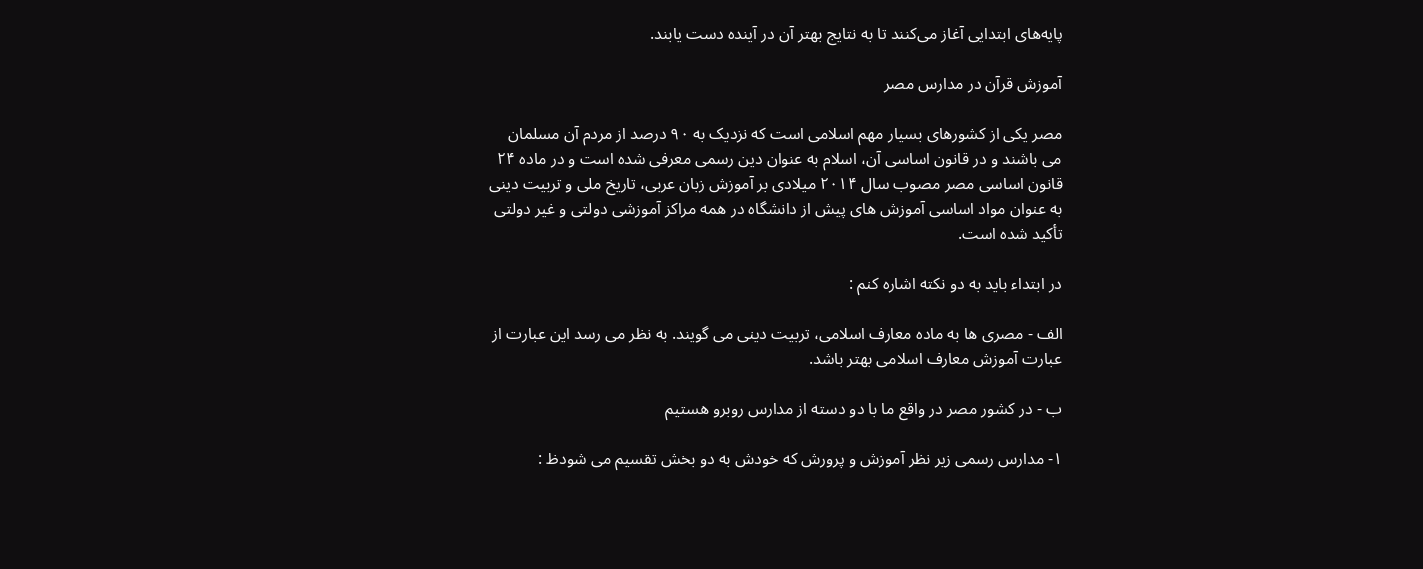پایه‌های ابتدایی آغاز می‌کنند تا به نتایج بهتر آن در آینده دست یابند.

آموزش قرآن در مدارس مصر

مصر یکی از کشورهای بسیار مهم اسلامی است که نزدیک به ۹۰ درصد از مردم آن مسلمان می باشند و در قانون اساسی آن، اسلام به عنوان دین رسمی معرفی شده است و در ماده ۲۴ قانون اساسی مصر مصوب سال ۲۰۱۴ میلادی بر آموزش زبان عربی، تاریخ ملی و تربیت دینی به عنوان مواد اساسی آموزش های پیش از دانشگاه در همه مراکز آموزشی دولتی و غیر دولتی تأکید شده است.

در ابتداء باید به دو نکته اشاره کنم :

الف - مصری ها به ماده معارف اسلامی، تربیت دینی می گویند. به نظر می رسد این عبارت از عبارت آموزش معارف اسلامی بهتر باشد.

ب - در کشور مصر در واقع ما با دو دسته از مدارس روبرو هستیم

۱- مدارس رسمی زیر نظر آموزش و پرورش که خودش به دو بخش تقسیم می شودظ :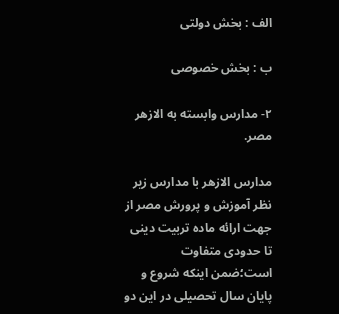الف : بخش دولتی

ب : بخش خصوصی

۲- مدارس وابسته به الازهر مصر.

مدارس الازهر با مدارس زیر نظر آموزش و پرورش مصر از جهت ارائه ماده تربیت دینی تا حدودی متفاوت است؛ضمن اینکه شروع و پایان سال تحصیلی در این دو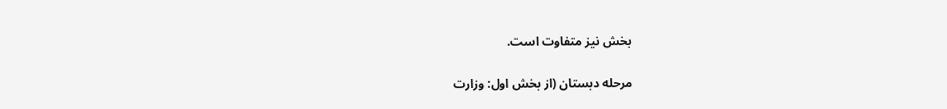بخش نیز متفاوت است.

مرحله دبستان (از بخش اول: وزارت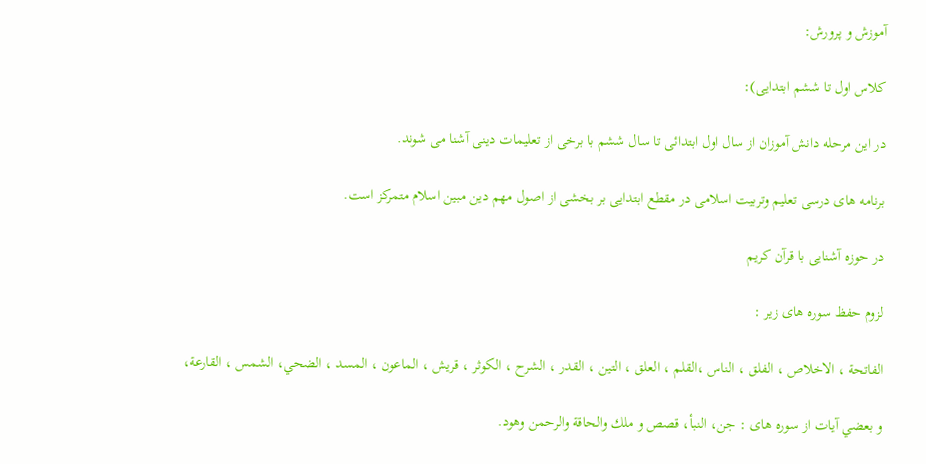آموزش و پرورش:

کلاس اول تا ششم ابتدایی):

در این مرحله دانش آموزان از سال اول ابتدائی تا سال ششم با برخی از تعلیمات دینی آشنا می شوند.

برنامه های درسی تعلیم وتربیت اسلامی در مقطع ابتدایی بر بخشی از اصول مهم دین مبین اسلام متمرکز است.

در حوزه آشنایی با قرآن کریم

لزوم حفظ سوره های زیر :

الفاتحة ، الاخلاص ، الفلق ، الناس ،القلم ، العلق ، التين ، القدر ، الشرح ، الكوثر ، قريش ، الماعون ، المسد ، الضحي، الشمس ، القارعة،

و بعضي آيات از سوره های : جن، النبأ، قصص و ملك والحاقة والرحمن وهود.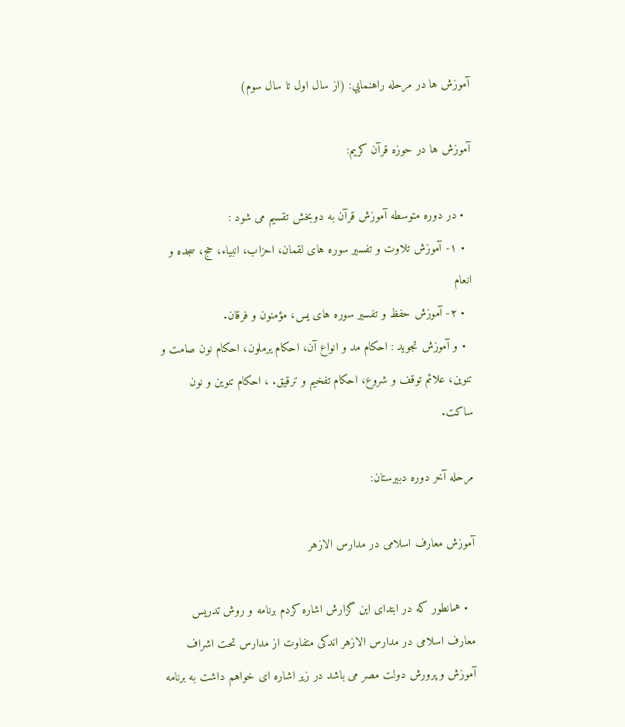آموزش ها در مرحله راهنمايي: (از سال اول تا سال سوم)

آموزش ها در حوزه قرآن کریم:

  • در دوره متوسطه آموزش قرآن به دوبخش تقسیم می شود :
  • ۱- آموزش تلاوت و تفسیر سوره های لقمان، احزاب، انبیاء، حج، سجده و انعام
  • ۲- آموزش حفظ و تفسیر سوره های یس، مؤمنون و فرقان.
  • و آموزش تجويد : احکام مد و انواع آن، احکام یرملون، احکام نون صامت و تنوین، علائم توقف و شروع، احکام تفخيم و ترقیق. ، احکام تنوین و نون ساکت.

مرحله آخر دوره دبیرستان:

آموزش معارف اسلامی در مدارس الازهر

  • همانطور که در ابتدای این گزارش اشاره کردم برنامه و روش تدریس معارف اسلامی در مدارس الازهر اندکی متفاوت از مدارس تحت اشراف آموزش و پرورش دولت مصر می باشد در زیر اشاره ای خواهم داشت به برنامه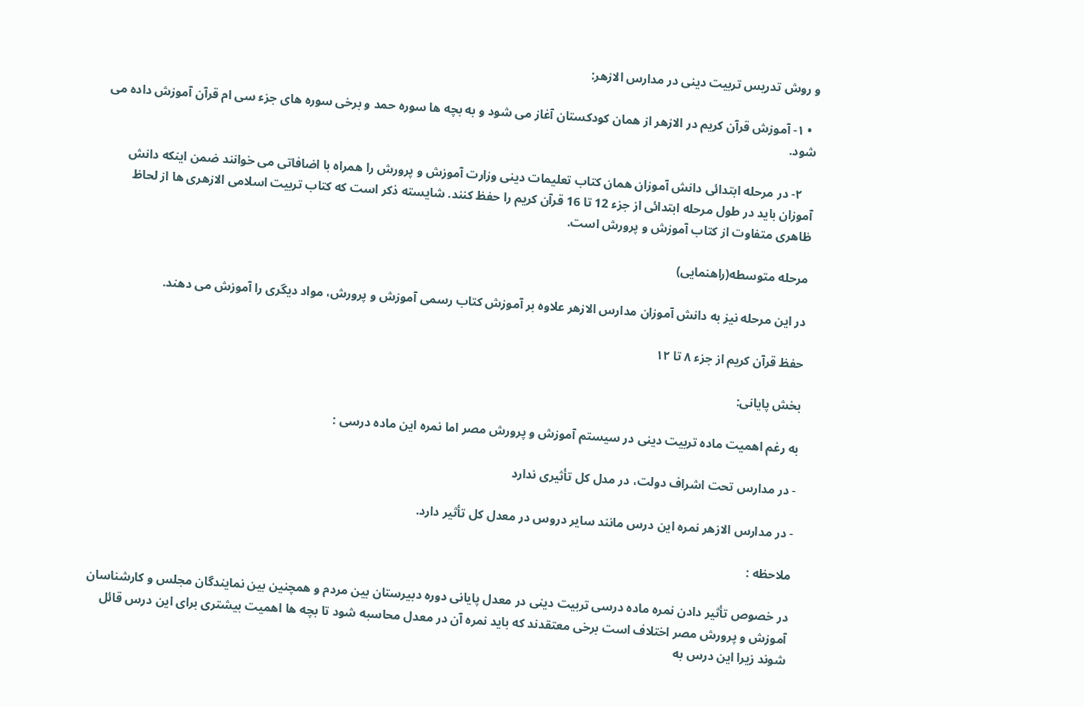و روش تدریس تربیت دینی در مدارس الازهر:

  • ۱- آموزش قرآن کریم در الازهر از همان کودکستان آغاز می شود و به بچه ها سوره حمد و برخی سوره های جزء سی ام قرآن آموزش داده می شود.

    ۲- در مرحله ابتدائی دانش آموزان همان کتاب تعلیمات دینی وزارت آموزش و پرورش را همراه با اضافاتی می خوانند ضمن اینکه دانش آموزان باید در طول مرحله ابتدائی از جزء 12 تا 16 قرآن کریم را حفظ کنند. شایسته ذکر است که کتاب تربیت اسلامی الازهری ها از لحاظ ظاهری متفاوت از کتاب آموزش و پرورش است.

مرحله متوسطه(راهنمایی)

در این مرحله نیز به دانش آموزان مدارس الازهر علاوه بر آموزش کتاب رسمی آموزش و پرورش، مواد دیگری را آموزش می دهند.

حفظ قرآن کریم از جزء ۸ تا ۱۲

بخش پایانی:

به رغم اهمیت ماده تربیت دینی در سیستم آموزش و پرورش مصر اما نمره این ماده درسی :

- در مدارس تحت اشراف دولت، در مدل کل تأثیری ندارد

- در مدارس الازهر نمره این درس مانند سایر دروس در معدل کل تأثیر دارد.

ملاحظه :

در خصوص تأثیر دادن نمره ماده درسی تربیت دینی در معدل پایانی دوره دبیرستان بین مردم و همچنین بین نمایندگان مجلس و کارشناسان آموزش و پرورش مصر اختلاف است برخی معتقدند که باید نمره آن در معدل محاسبه شود تا بچه ها اهمیت بیشتری برای این درس قائل شوند زیرا این درس به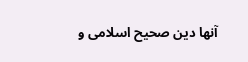آنها دین صحیح اسلامی و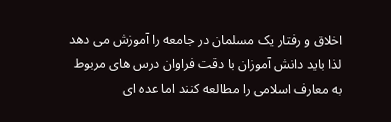اخلاق و رفتار یک مسلمان در جامعه را آموزش می دهد لذا باید دانش آموزان با دقت فراوان درس های مربوط به معارف اسلامی را مطالعه کنند اما عده ای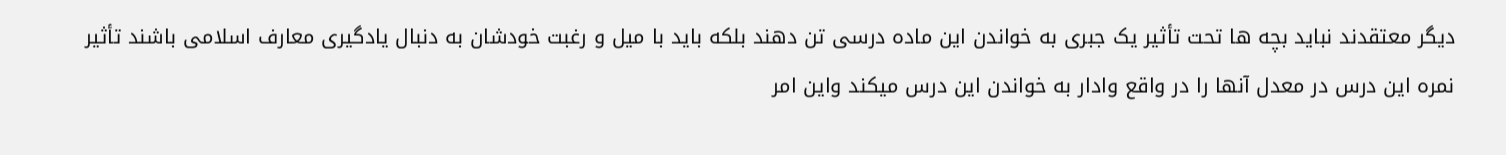دیگر معتقدند نباید بچه ها تحت تأثیر یک جبری به خواندن این ماده درسی تن دهند بلکه باید با میل و رغبت خودشان به دنبال یادگیری معارف اسلامی باشند تأثیر نمره این درس در معدل آنها را در واقع وادار به خواندن این درس میکند واین امر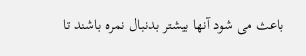باعث می شود آنها بیشتر بدنبال نمره باشند تا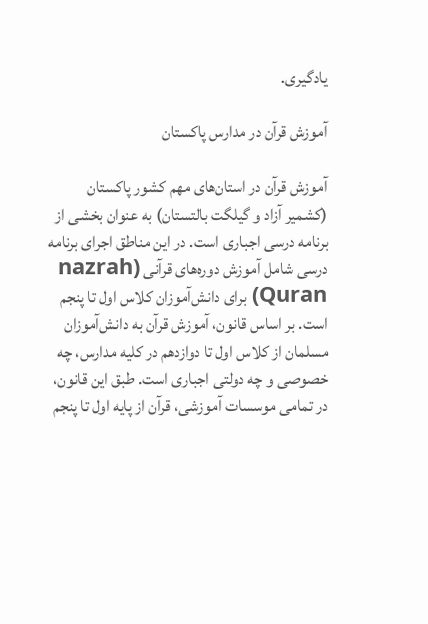یادگیری.

آموزش قرآن در مدارس پاکستان

آموزش قرآن در استان‌های مهم کشور پاکستان (کشمیر آزاد و گیلگت بالتستان) به ‌عنوان بخشی از برنامه درسی اجباری است. در این مناطق اجرای برنامه درسی شامل آموزش دوره‌های قرآنی (nazrah Quran) برای دانش‌آموزان کلاس اول تا پنجم است. بر اساس قانون، آموزش قرآن به دانش‌آموزان مسلمان از کلاس اول تا دوازدهم در کلیه مدارس، چه خصوصی و چه دولتی اجباری است. طبق این قانون، در تمامی موسسات آموزشی، قرآن از پایه اول تا پنجم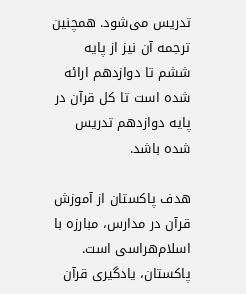تدریس می‌شود. همچنین ترجمه آن نیز از پایه ششم تا دوازدهم ارائه شده است تا کل قرآن در پایه دوازدهم تدریس شده باشد.

هدف پاکستان از آموزش قرآن در مدارس، مبارزه با اسلام‌هراسی است. پاکستان، یادگیری قرآن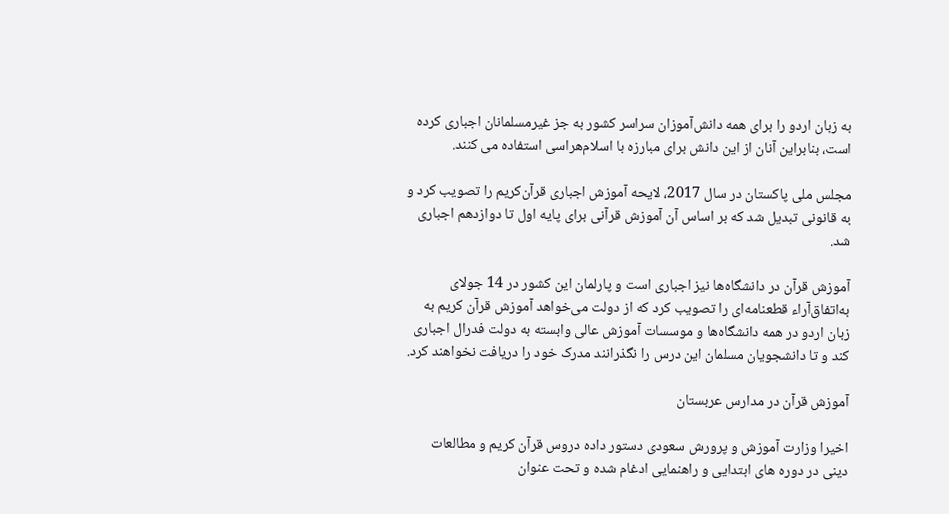به زبان اردو را برای همه دانش‌آموزان سراسر کشور به جز غیرمسلمانان اجباری کرده است، بنابراین آنان از این دانش برای مبارزه با اسلام‌هراسی استفاده می کنند.

مجلس ملی پاکستان در سال 2017، لایحه آموزش اجباری قرآن‌کریم را تصویب کرد و به قانونی تبدیل شد که بر اساس آن آموزش قرآنی برای پایه اول تا دوازدهم اجباری شد.

آموزش قرآن در دانشگاه‌ها نیز اجباری است و پارلمان این کشور در 14 جولای به‌اتفاق‌آراء قطعنامه‌ای را تصویب کرد که از دولت می‌خواهد آموزش قرآن کریم به زبان اردو در همه دانشگاه‌ها و موسسات آموزش عالی وابسته به دولت فدرال اجباری کند و تا دانشجویان مسلمان این درس را نگذرانند مدرک خود را دریافت نخواهند کرد.

آموزش قرآن در مدارس عربستان

اخیرا وزارت آموزش و پرورش سعودی دستور داده دروس قرآن کریم و مطالعات دینی در دوره های ابتدایی و راهنمایی ادغام شده و تحت عنوان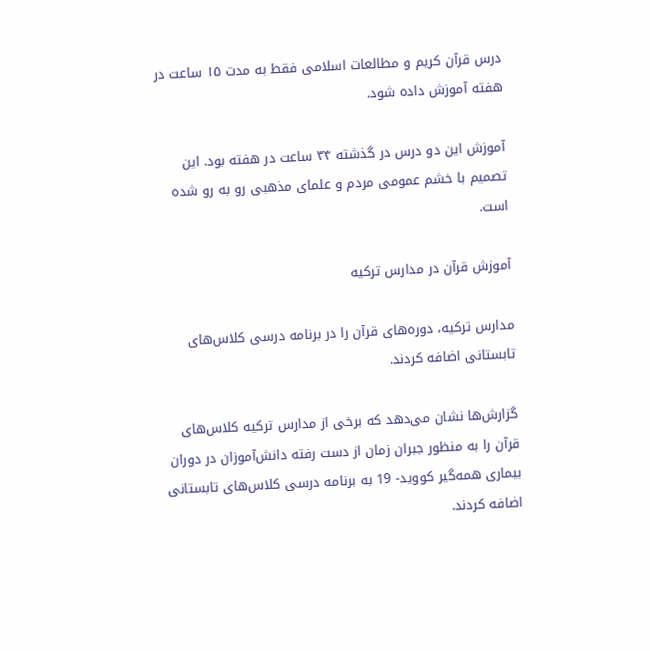درس قرآن کریم و مطالعات اسلامی فقط به مدت ۱۵ ساعت در هفته آموزش داده شود.

آموزش این دو درس در گذشته ۳۴ ساعت در هفته بود. این تصمیم با خشم عمومی مردم و علمای مذهبی رو به رو شده است.

آموزش قرآن در مدارس ترکیه

مدارس ترکیه، دوره‌های قرآن را در برنامه درسی کلاس‌های تابستانی اضافه کردند.

گزارش‌ها نشان می‌دهد که برخی از مدارس ترکیه کلاس‌های قرآن را به منظور جبران زمان از دست رفته دانش‌آموزان در دوران بیماری همه‌گیر کووید- 19 به برنامه درسی کلاس‌های تابستانی اضافه کردند.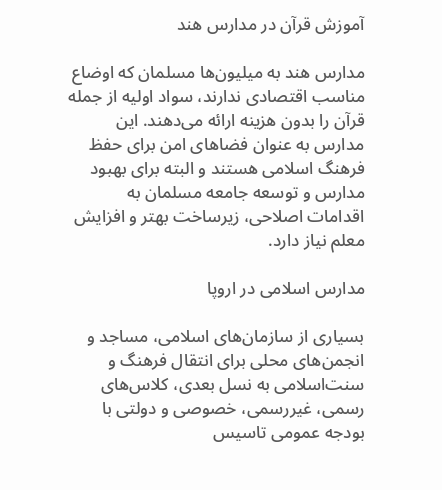آموزش قرآن در مدارس هند

مدارس هند به میلیون‌ها مسلمان که اوضاع مناسب اقتصادی ندارند، سواد اولیه از جمله قرآن را بدون هزینه ارائه می‌دهند. این مدارس به عنوان فضاهای امن برای حفظ فرهنگ اسلامی هستند و البته برای بهبود مدارس و توسعه جامعه مسلمان به اقدامات اصلاحی، زیرساخت بهتر و افزایش معلم نیاز دارد.

مدارس اسلامی در اروپا

بسیاری از سازمان‌های اسلامی، مساجد و انجمن‌های محلی برای انتقال فرهنگ و سنت‌اسلامی به نسل بعدی، کلاس‌های رسمی، غیررسمی، خصوصی و دولتی با بودجه عمومی تاسیس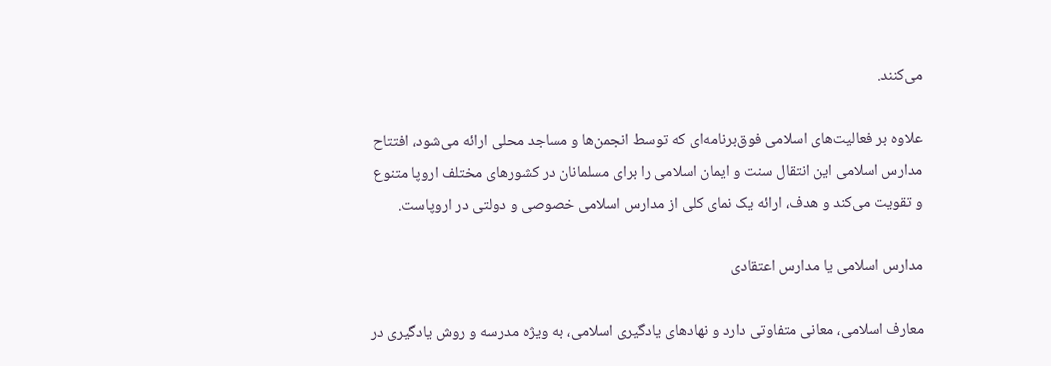می‌کنند.

علاوه بر فعالیت‌های اسلامی فوق‌برنامه‌ای که توسط انجمن‌ها و مساجد محلی ارائه می‌شود، افتتاح مدارس اسلامی این انتقال سنت و ایمان اسلامی را برای مسلمانان در کشورهای مختلف اروپا متنوع و تقویت می‌کند و هدف، ارائه یک نمای کلی از مدارس اسلامی خصوصی و دولتی در اروپاست.

مدارس اسلامی یا مدارس اعتقادی

معارف ‌اسلامی، معانی متفاوتی دارد و نهادهای یادگیری اسلامی، به ویژه مدرسه و روش یادگیری در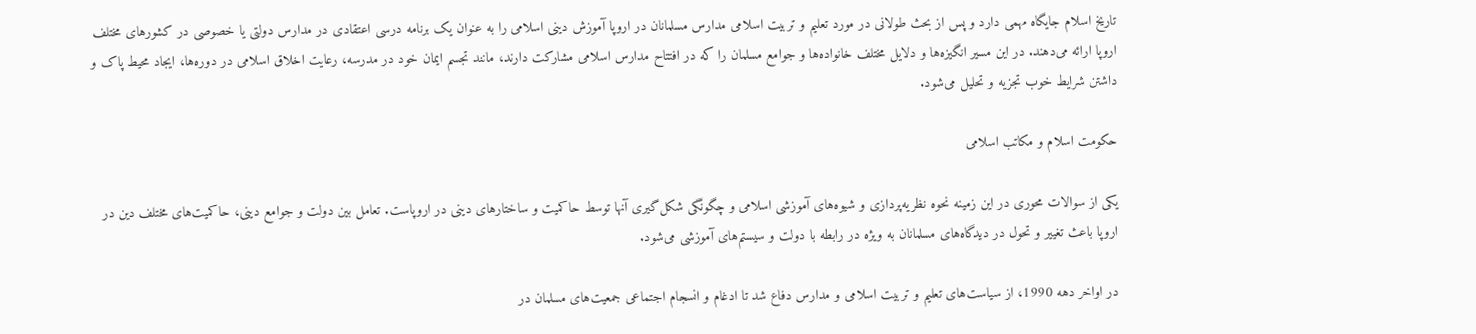تاریخ اسلام جایگاه مهمی دارد و پس از بحث طولانی در مورد تعلیم و تربیت اسلامی مدارس مسلمانان در اروپا آموزش دینی اسلامی را به ‌عنوان یک برنامه درسی اعتقادی در مدارس دولتی یا خصوصی در کشورهای مختلف اروپا ارائه می‌دهند. در این مسیر انگیزه‌ها و دلایل مختلف خانواده‌ها و جوامع مسلمان را که در افتتاح مدارس اسلامی مشارکت دارند، مانند تجسم ایمان خود در مدرسه، رعایت اخلاق اسلامی در دوره‌ها، ایجاد محیط پاک و داشتن شرایط خوب تجزیه و تحلیل می‌شود.

حکومت اسلام و مکاتب ‌اسلامی

یکی از سوالات محوری در این زمینه نحوه نظریه‌پردازی و شیوه‌های آموزشی اسلامی و چگونگی شکل‌گیری آنها توسط حاکمیت و ساختارهای دینی در اروپاست. تعامل بین دولت و جوامع دینی، حاکمیت‌های مختلف دین در اروپا باعث تغییر و تحول در دیدگاه‌های مسلمانان به ویژه در رابطه با دولت و سیستم‌های آموزشی می‌شود.

در اواخر دهه 1990، از سیاست‌های تعلیم و تربیت ‌اسلامی و مدارس دفاع شد تا ادغام و انسجام اجتماعی جمعیت‌های مسلمان در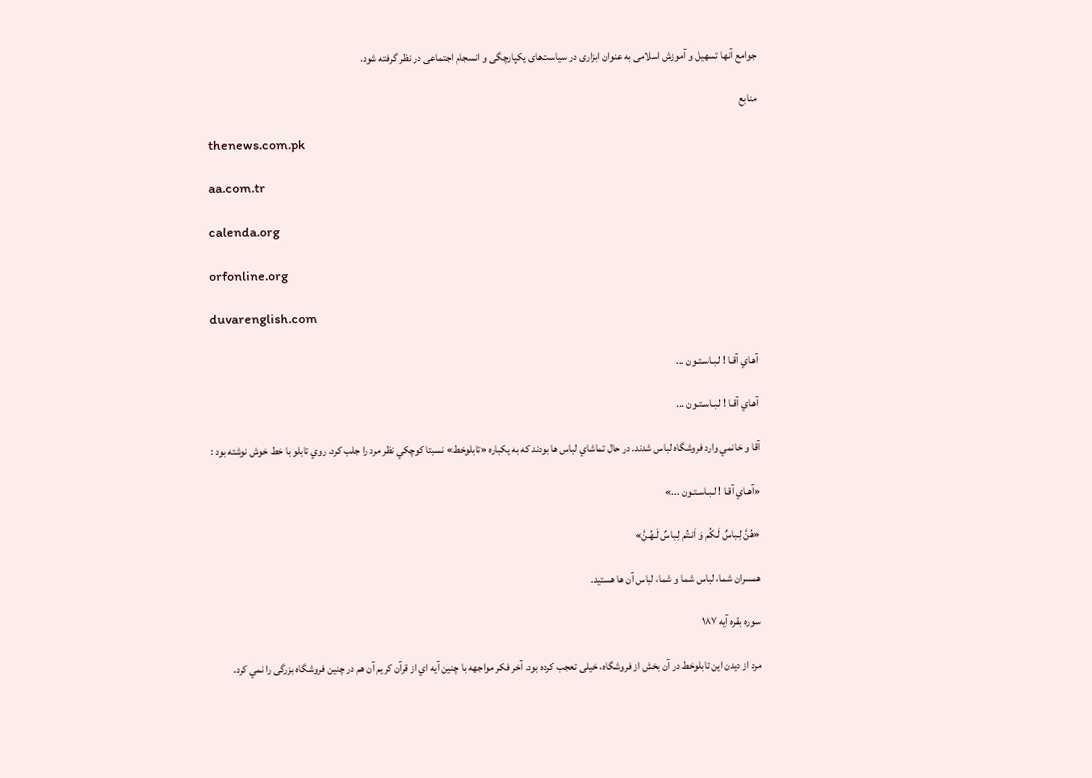جوامع آنها تسهیل و آموزش ‌اسلامی به ‌عنوان ابزاری در سیاست‌های یکپارچگی و انسجام اجتماعی در نظر گرفته شود.

منابع

thenews.com.pk

aa.com.tr

calenda.org

orfonline.org

duvarenglish.com

آهـاي آقـا ! لـبـاسـتـون ...

آهـاي آقـا ! لـبـاسـتـون ...

آقا و خانمي وارد فروشگاه لباس شدند. در حال تماشاي لباس ها بودند که به يکباره «تابلوخط» نسبتا کوچکي نظر مرد را جلب کرد. روي تابلو با خط خوش نوشته بود :

«آهـاي آقـا ! لـبـاسـتـون ...»

«هُنَّ لِـباسٌ لَـکُم وَ اَنـتُم لِـباسٌ لَـهُـنَّ»

همسران شما، لباس شما و شما، لباس آن ها هستيد.

سوره بقره آيه ۱۸۷

مرد از ديدن اين تابلوخط در آن بخش از فروشگاه، خیلی تعجب کرده بود. آخر فکر مواجهه با چنين آيه اي از قرآن كريم آن هم در چنين فروشگاه بزرگی را نمي کرد.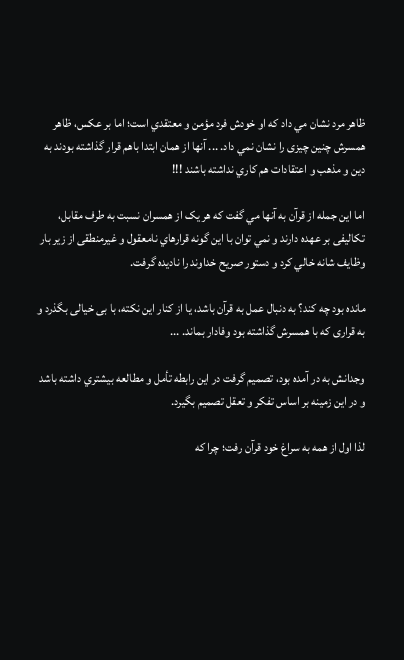ظاهر مرد نشان مي داد كه او خودش فرد مؤمن و معتقدي است؛ اما بر عكس، ظاهر همسرش چنین چيزی را نشان نمي داد. ... آنها از همان ابتدا باهم قرار گذاشته بودند به دين و مذهب و اعتقادات هم کاري نداشته باشند !!!

اما اين جمله از قرآن به آنها مي گفت که هر يک از همسران نسبت به طرف مقابل، تکالیفی بر عهده دارند و نمي توان‌ با اين گونه قرارهاي نامعقول و غیرمنطقی از زير بار وظایف شانه خالي کرد و دستور صريح خداوند را ناديده گرفت.

مانده بود چه کند؟ به دنبال عمل به قرآن باشد، یا از کنار اين نکته، با بی خیالی بگذرد و به قراری كه با همسرش گذاشته بود وفادار بماند. ...

وجدانش به در آمده بود، تصميم گرفت در اين رابطه تأمل و مطالعه بيشتري داشته باشد و در اين زمينه بر اساس تفکر و تعقل تصمیم بگیرد.

لذا اول از همه به سراغ خود قرآن رفت؛ چرا که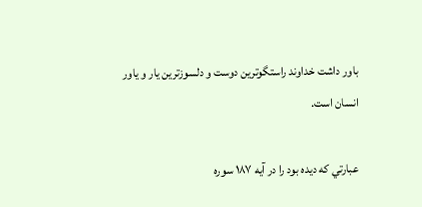باور داشت خداوند راستگوترين دوست و دلسوزترين يار و ياور انسان است.

عبارتي که ديده بود را در آيه ۱۸۷ سوره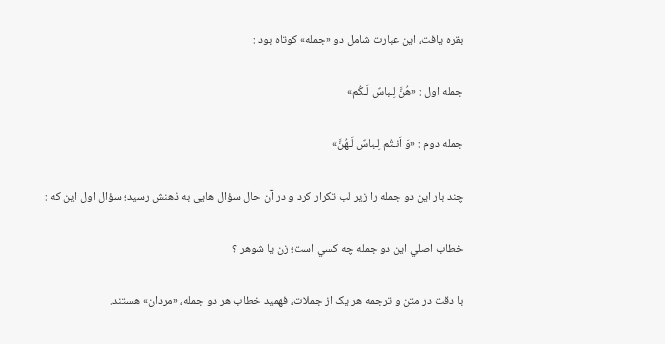بقره يافت، اين عبارت شامل دو «جمله» کوتاه بود :

جمله اول : «هُنَّ لِـباسٌ لَـکُم»

جمله دوم : «وَ اَنـتُم لِـباسٌ لَـهُنَّ»

چند بار این دو جمله را زیر لب تکرار کرد و در آن حال سؤال هایی به ذهنش رسيد؛ سؤال اول اين که :

خطاب اصلي اين دو جمله چه کسي است؛ زن يا شوهر ؟

با دقت در متن و ترجمه هر یک از جملات، فهميد خطاب هر دو جمله، «مردان» هستند.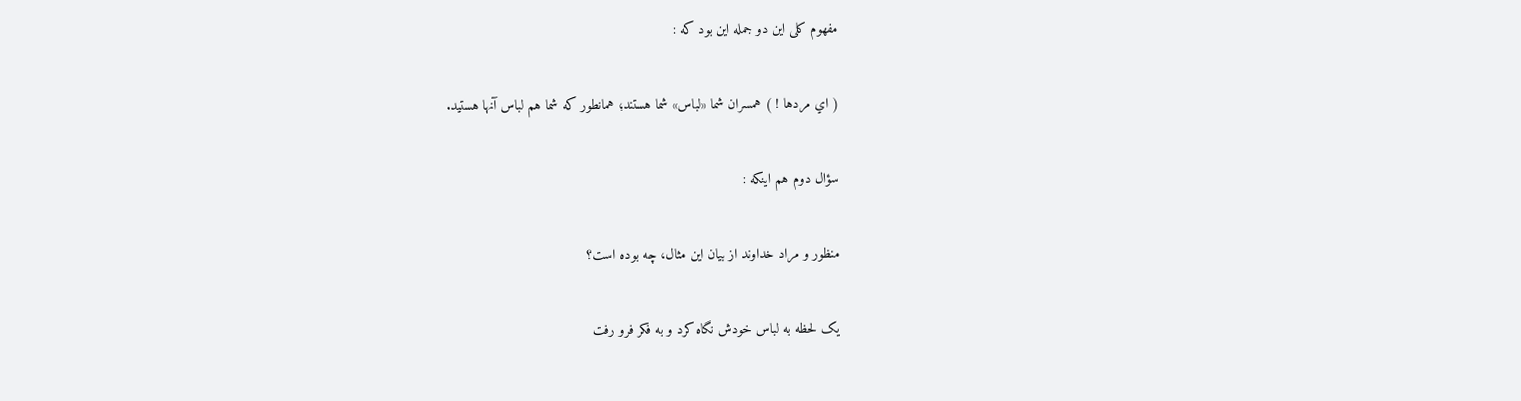مفهوم کلی این دو جمله این بود که :

( اي مردها ! ) همسران شما «لباس» شما هستند؛ همانطور که شما هم لباس آنها هستيد.

سؤال دوم هم اينکه :

منظور و مراد خداوند از بيان اين مثال، چه بوده است؟

يک لحظه به لباس خودش نگاه کرد و به فکر فرو رفت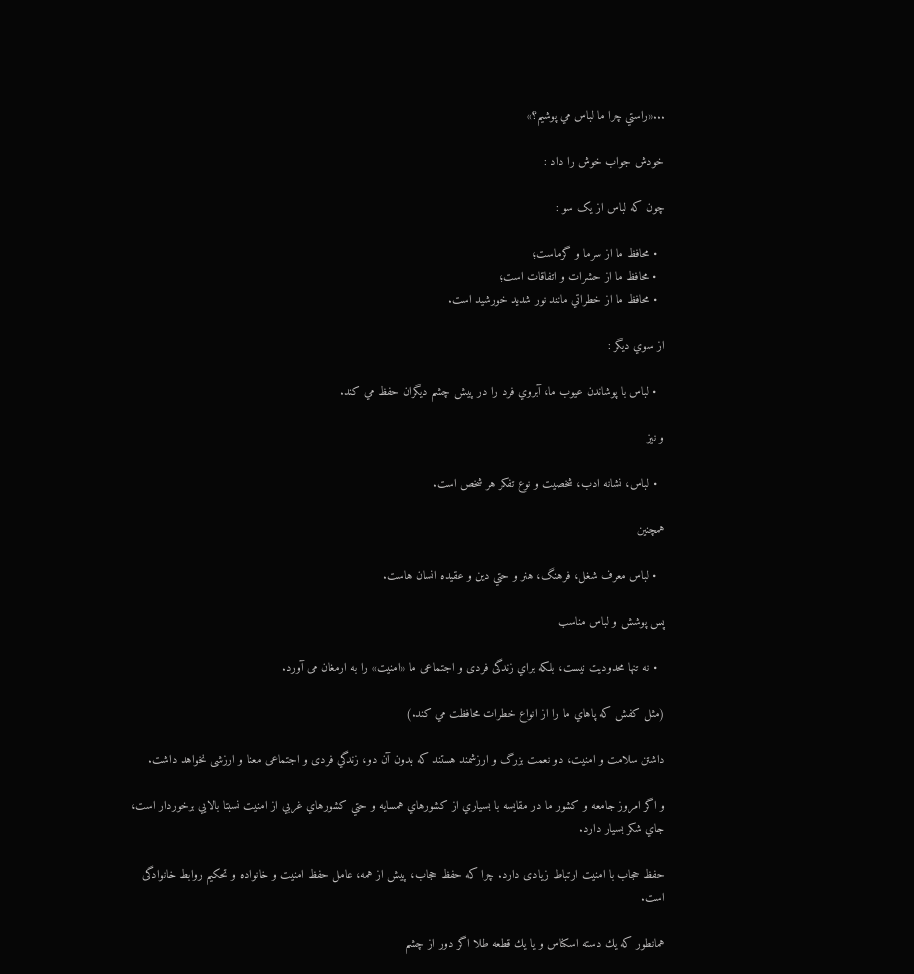...«راستي چرا ما لباس مي پوشيم؟»

خودش جواب خوش را داد :

چون که لباس از يک سو :

  • محافظ ما از سرما و گرماست؛
  • محافظ ما از حشرات و اتفاقات است؛
  • محافظ ما از خطراتي مانند نور شديد خورشيد است.

از سوي ديگر :

  • لباس با پوشاندن عيوب ما، آبروي فرد را در پیش چشم دیگران حفظ مي کند.

و نيز

  • لباس، نشانه ادب، شخصيت و نوع تفکر هر شخص است.

همچنين

  • لباس معرف شغل، فرهنگ، هنر و حتي دین و عقيده انسان هاست.

پس پوشش و لباس مناسب

  • نه تنها محدوديت نيست، بلکه براي زندگی فردی و اجتماعی ما «امنيت» را به ارمغان می آورد.

(مثل کفش که پاهاي ما را از انواع خطرات محافظت مي کند.)

داشتن سلامت و امنیت، دو نعمت بزرگ و ارزشمند هستند كه بدون آن دو، زندگي فردی و اجتماعی معنا و ارزشی نخواهد داشت.

و اگر امروز جامعه و کشور ما در مقایسه با بسياري از کشورهاي همسايه و حتي كشورهاي غربي از امنيت نسبتا بالايي برخوردار است، جاي شكر بسيار دارد.

حفظ حجاب با امنیت ارتباط زیادی دارد. چرا که حفظ حجاب، پیش از همه، عامل حفظ امنيت و خانواده و تحکیم روابط خانوادگی است.

همانطور كه يك دسته اسكناس و يا يك قطعه طلا اگر دور از چشم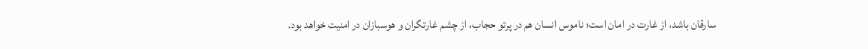سارقان باشد، از غارت در امان است؛ ناموس انسان هم در پرتو حجاب، از چشم غارتگران و هوسبازان در امنيت خواهد بود.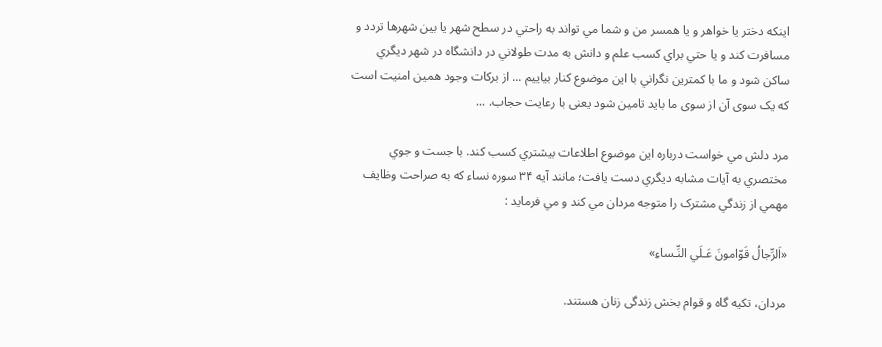اينکه دختر يا خواهر و يا همسر من و شما مي تواند به راحتي در سطح شهر يا بين شهرها تردد و مسافرت کند و يا حتي براي کسب علم و دانش به مدت طولاني در دانشگاه در شهر ديگري ساکن شود و ما با کمترين نگراني با اين موضوع کنار بياييم ... از برکات وجود همين امنيت است که یک سوی آن از سوی ما باید تامین شود یعنی با رعایت حجاب. ...

مرد دلش مي خواست درباره اين موضوع اطلاعات بيشتري كسب كند. با جست و جوي مختصري به آيات مشابه ديگري دست يافت؛ مانند آيه ۳۴ سوره نساء كه به صراحت وظايف مهمي از زندگي مشترک را متوجه مردان مي کند و مي فرمايد :

«اَلرِّجالُ قَوّامونَ عَـلَي النِّـساءِ»

مردان، تکیه گاه و قوام بخش زندگی زنان هستند.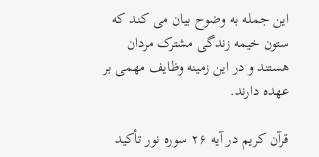این جمله به وضوح بیان می کند که ستون خیمه زندگی مشترک مردان هستند و در این زمینه وظایف مهمی بر عهده دارند.

قرآن کریم در آيه ۲۶ سوره نور تأکيد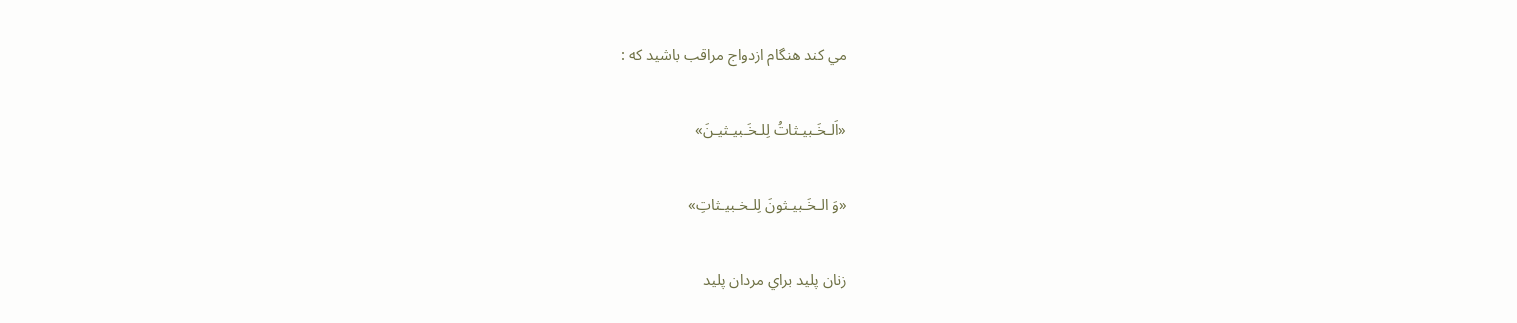مي کند هنگام ازدواج مراقب باشيد که :

«اَلـخَـبيـثاتُ لِلـخَـبيـثيـنَ»

«وَ الـخَـبيـثونَ لِلـخـبيـثاتِ»

زنان پليد براي مردان پليد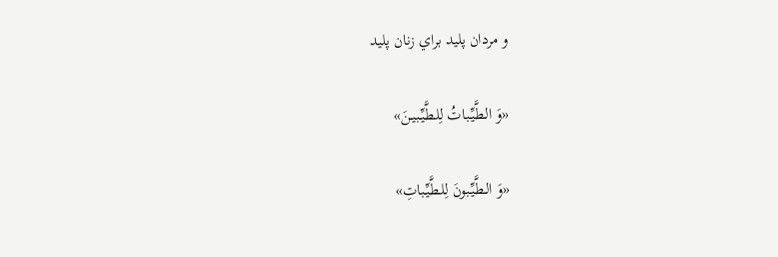و مردان پليد براي زنان پليد

«وَ الـطَّيِّـباتُ لِلـطَّيِّـبيـنَ»

«وَ الـطَّيِّـبونَ لِلـطَّيِّـباتِ»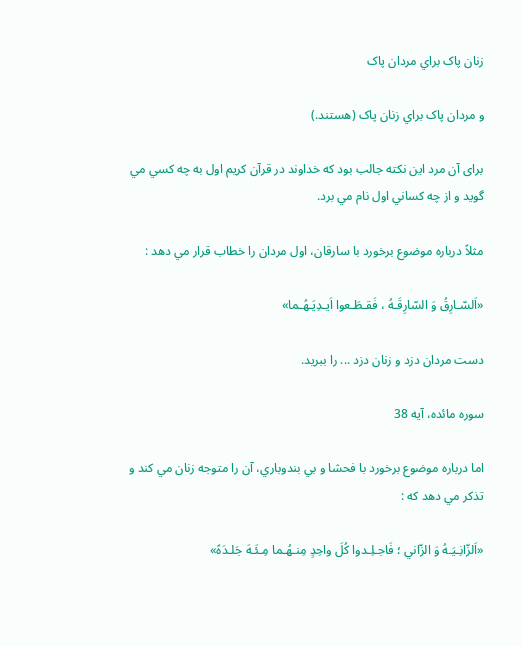زنان پاک براي مردان پاک

و مردان پاک براي زنان پاک (هستند.)

برای آن مرد این نکته جالب بود که خداوند در قرآن کريم اول به چه کسي مي گويد و از چه کساني اول نام مي برد.

مثلاً درباره موضوع برخورد با سارقان، اول مردان را خطاب قرار مي دهد :

«اَلسّـارِقُ وَ السّارِقَـهُ ، فَقـطَـعوا اَيـدِيَـهُـما»

دست مردان دزد و زنان دزد ... را ببريد.

سوره مائده، آيه 38

اما درباره موضوع برخورد با فحشا و بي بندوباري، آن را متوجه زنان مي كند و تذکر مي دهد كه :

«اَلزّانِـيَـهُ وَ الزّاني ؛ فَاجـلِـدوا کُلَ واحِدٍ مِنـهُـما مِـئَـهَ جَلـدَهً»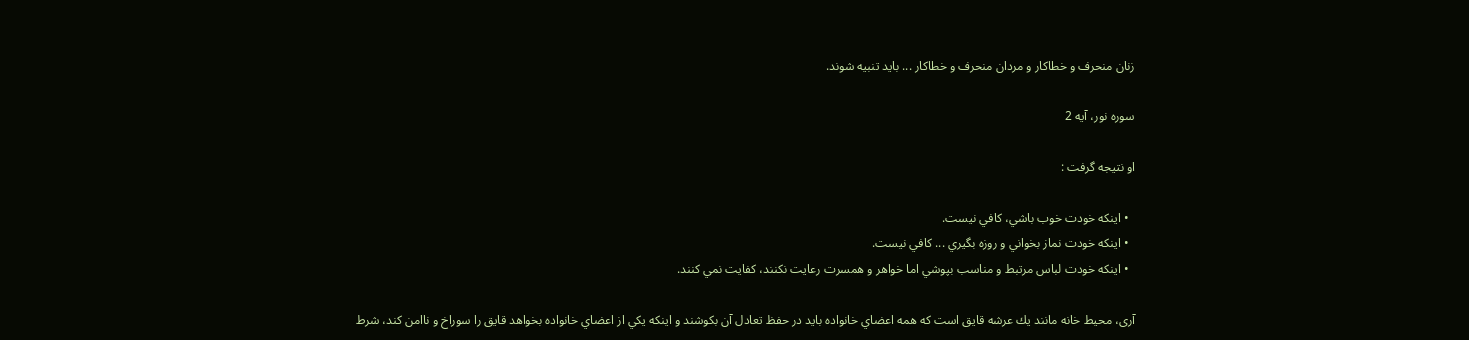زنان منحرف و خطاکار و مردان منحرف و خطاکار ... بايد تنبيه شوند.

سوره نور، آيه 2

او نتیجه گرفت :

  • اینکه خودت خوب باشي، کافي نيست.
  • اینکه خودت نماز بخواني و روزه بگيري ... کافي نيست.
  • اینکه خودت لباس مرتبط و مناسب بپوشي اما خواهر و همسرت رعايت نكنند، كفايت نمي كنند.

آری، محيط خانه مانند يك عرشه قايق است كه همه اعضاي خانواده بايد در حفظ تعادل آن بكوشند و اينكه يكي از اعضاي خانواده بخواهد قايق را سوراخ و ناامن كند، شرط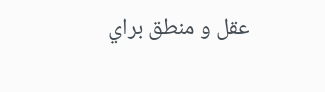عقل و منطق براي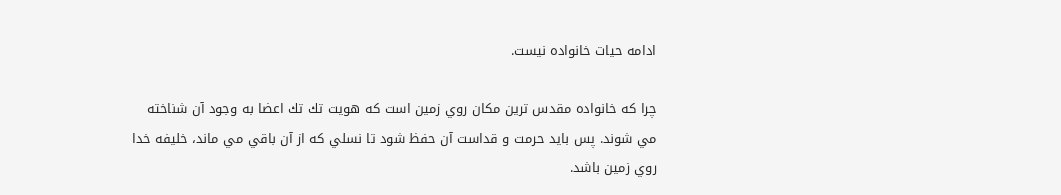ادامه حيات خانواده نيست.

چرا که خانواده مقدس ترين مكان روي زمين است كه هويت تك تك اعضا به وجود آن شناخته مي شوند. پس بايد حرمت و قداست آن حفظ شود تا نسلي كه از آن باقي مي ماند، خليفه خدا روي زمين باشد.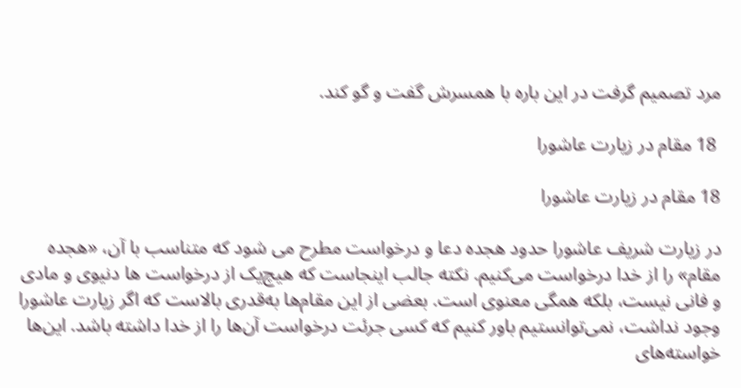مرد تصمیم گرفت در این باره با همسرش گفت و گو کند.

 18 مقام در زیارت عاشورا

18 مقام در زیارت عاشورا

در زیارت شریف عاشورا حدود هجده دعا و درخواست مطرح می شود که متناسب با آن، «هجده مقام» را از خدا درخواست می‌کنیم. نکته جالب اینجاست که هیچ‌یک از درخواست ها دنیوی و مادی و فانی نیست، بلکه همگی معنوی است. بعضی از این مقام‌ها به‌قدری بالاست که اگر زیارت عاشورا وجود نداشت، نمی‌توانستیم باور کنیم که کسی جرئت درخواست آن‌ها را از خدا داشته باشد. این‌ها خواسته‌های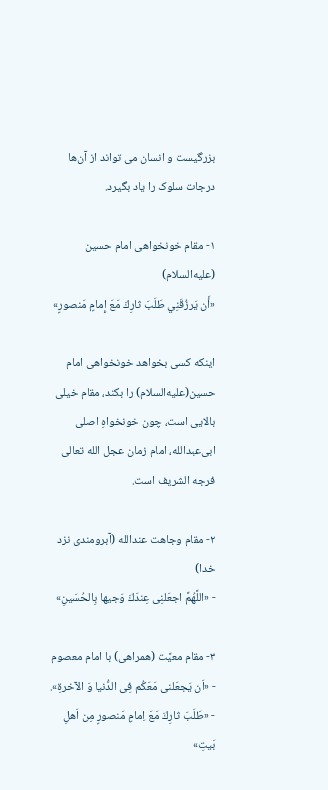بزرگیست و انسان می تواند از آن‌ها درجات سلوک را یاد بگیرد.

۱- مقام خونخواهی امام حسین (علیه‌السلام)
«أَن يَرزُقَنِي طَلَبَ ثارِكَ مَعَ إِمامٍ مَنصورٍ»

اینکه کسی بخواهد خونخواهی امام حسین(علیه‌السلام) را بکند، مقام خیلی بالایی است، چون خونخواهِ اصلی ابی‌عبدالله، امام زمان عجل الله تعالی فرجه الشریف است.

۲- مقام وجاهت عندالله (آبرومندی نزد خدا)
- «اللَّهُمَّ اجعَلنِی عِندَكَ وَجیها بِالحُسَینِ»

۳- مقام معیَّت (همراهی) با امام معصوم
- «اَن یَجعَلنی مَعَكُم فِی الدُّنیا وَ الآخرةِ».
- «طَلَبَ ثارِكَ مَعَ اِمامٍ مَنصورٍ مِن اَهلِ بَيتِ»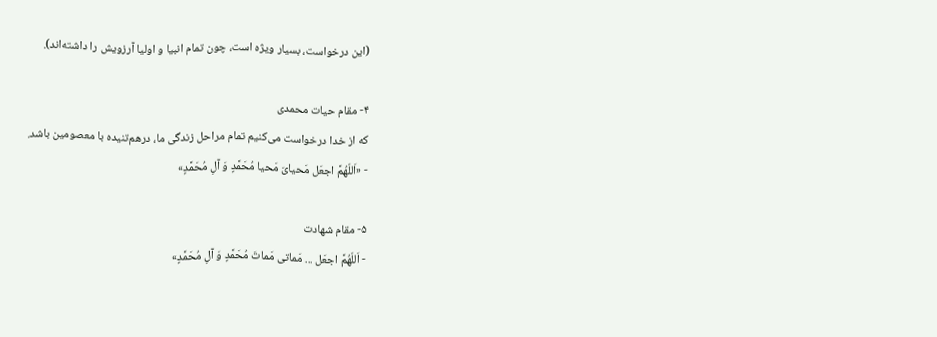(این درخواست، بسیار ویژه است، چون تمام انبیا و اولیا آرزویش را داشته‌اند).

۴- مقام حیات محمدی
که از خدا درخواست می‌کنیم تمام مراحل زندگی ما، درهم‌تنیده با معصومین باشد.
- «اَللّهُمَّ اجعَل مَحیاىَ مَحیا مُحَمَّدٍ وَ آلِ مُحَمَّدٍ»

۵- مقام شهادت
- اَللّهُمَّ اجعَل ... مَماتى مَماتَ مُحَمَّدٍ وَ آلِ مُحَمَّدٍ»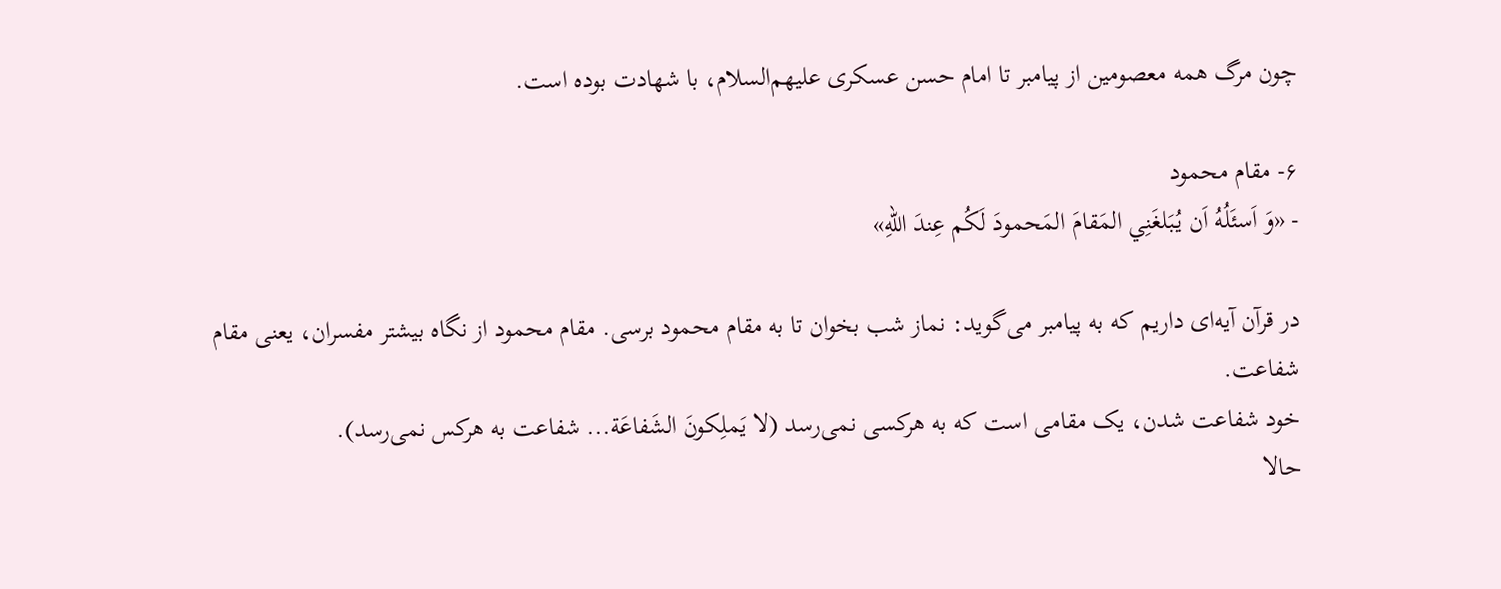چون مرگ همه معصومین از پیامبر تا امام حسن عسکری علیهم‌السلام، با شهادت بوده است.

۶- مقام محمود
- «وَ اَسئَلُهُ اَن يُبَلغَنِي المَقامَ المَحمودَ لَكُم عِندَ اللهِ»

در قرآن آیه‌ای داریم که به پیامبر می‌گوید: نماز شب بخوان تا به مقام محمود برسی. مقام محمود از نگاه بیشتر مفسران، یعنی مقام شفاعت.
خود شفاعت شدن، یک مقامی است که به هرکسی نمی‌رسد (لا یَملِکونَ الشَفاعَة... شفاعت به هرکس نمی‌رسد).
حالا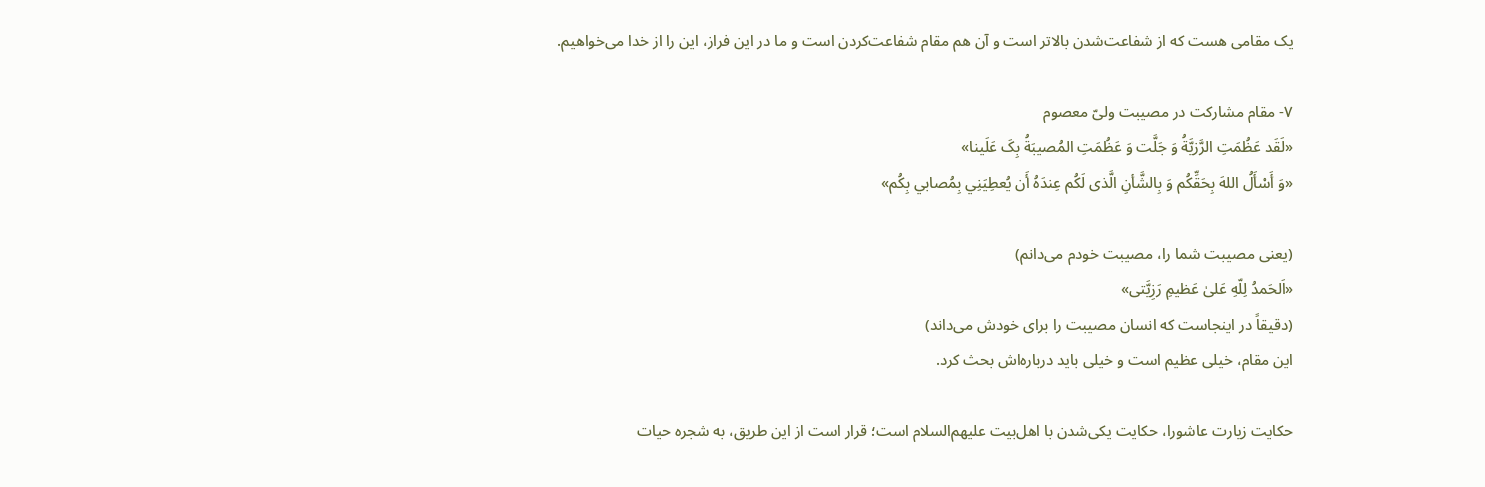یک مقامی هست که از شفاعت‌شدن بالاتر است و آن هم مقام شفاعت‌کردن است و ما در این فراز، این را از خدا می‌خواهیم.

۷- مقام مشارکت در مصیبت ولیّ معصوم
«لَقَد عَظُمَتِ الرَّزیَّةُ وَ جَلَّت وَ عَظُمَتِ المُصیبَةُ بِکَ عَلَینا»
«وَ أَسْأَلُ اللهَ بِحَقِّكُم وَ بِالشَّأنِ الَّذی لَكُم عِندَهُ أَن يُعطِيَنِي بِمُصابي بِكُم»

(یعنی مصیبت شما را، مصیبت خودم می‌دانم)
«اَلحَمدُ لِلّهِ عَلیٰ عَظیمِ رَزِیَّتی»
(دقیقاً در اینجاست که انسان مصیبت را برای خودش می‌داند)
این مقام، خیلی عظیم است و خیلی باید درباره‌اش بحث کرد.

حکایت زیارت عاشورا، حکایت یکی‌شدن با اهل‌بیت علیهم‌السلام است؛ قرار است از این طریق، به شجره حیات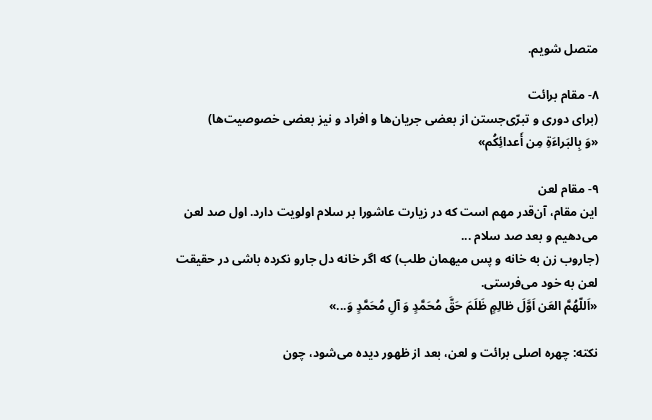متصل شویم.

۸- مقام برائت
(برای دوری و تبرّی‌جستن از بعضی جریان‌ها و افراد و نیز بعضی خصوصیت‌ها)
«وَ بِالبَراءَةِ مِن أَعدائِکُم»

۹- مقام لعن
این مقام، آن‌قدر مهم است که در زیارت عاشورا بر سلام اولویت دارد. اول صد لعن می‌دهیم و بعد صد سلام ...
(جاروب زن به خانه و پس میهمان طلب) که اگر خانه دل جارو نکرده باشی در حقیقت لعن به خود می‌فرستی.
«اَللّهُمَّ العَن اَوَّلَ ظالِمٍ ظَلَمَ حَقَّ مُحَمَّدٍ وَ آلِ مُحَمَّدٍ وَ...»

نکته: چهره اصلی برائت و لعن، بعد از ظهور دیده می‌شود، چون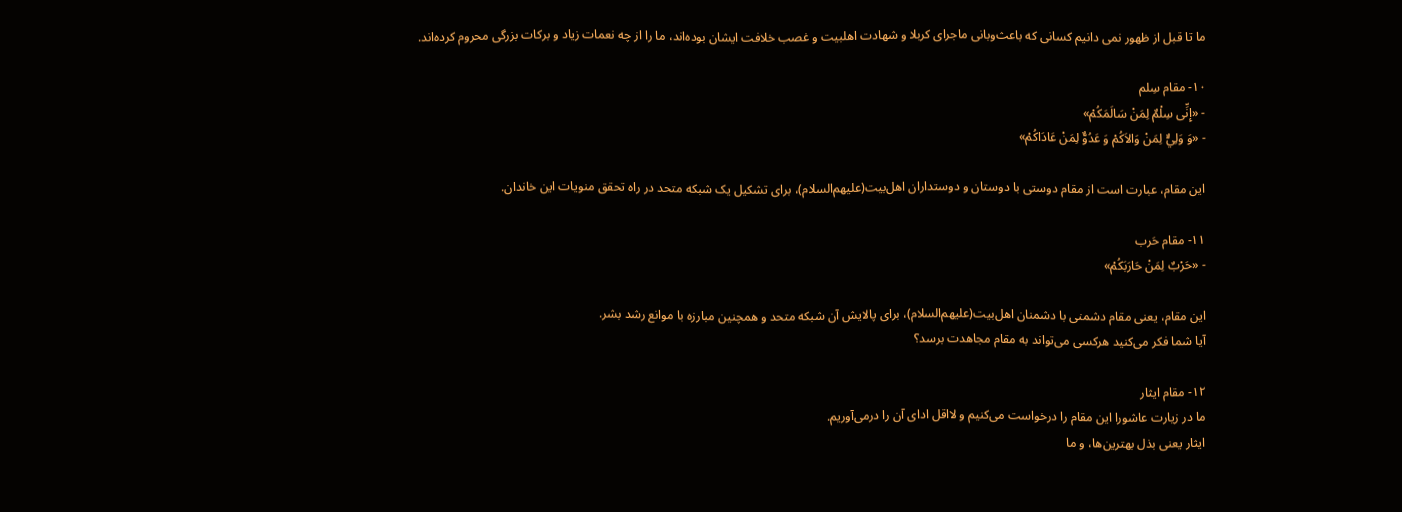ما تا قبل از ظهور نمی دانیم کسانی که باعث‌وبانی ماجرای کربلا و شهادت اهلبیت و غصب خلافت ایشان بوده‌اند، ما را از چه نعمات زیاد و برکات بزرگی محروم کرده‌اند.

۱۰- مقام سِلم
- «إِنِّی سِلْمٌ لِمَنْ سَالَمَكُمْ»
- «وَ وَلِيٌّ لِمَنْ وَالاَكُمْ وَ عَدُوٌّ لِمَنْ عَادَاكُمْ»

این مقام، عبارت است از مقام دوستی با دوستان و دوستداران اهل‌بیت(علیهم‌السلام)، برای تشکیل یک شبکه متحد در راه تحقق منویات این خاندان.

۱۱- مقام حَرب
- «حَرْبٌ لِمَنْ حَارَبَكُمْ»

این مقام، یعنی مقام دشمنی با دشمنان اهل‌بیت(علیهم‌السلام)، برای پالایش آن شبکه متحد و همچنین مبارزه با موانع رشد بشر.
آیا شما فکر می‌کنید هرکسی می‌تواند به مقام مجاهدت برسد؟

۱۲- مقام ایثار
ما در زیارت عاشورا این مقام را درخواست می‌کنیم و لااقل ادای آن را درمی‌آوریم.
ایثار یعنی بذل بهترین‌ها، و ما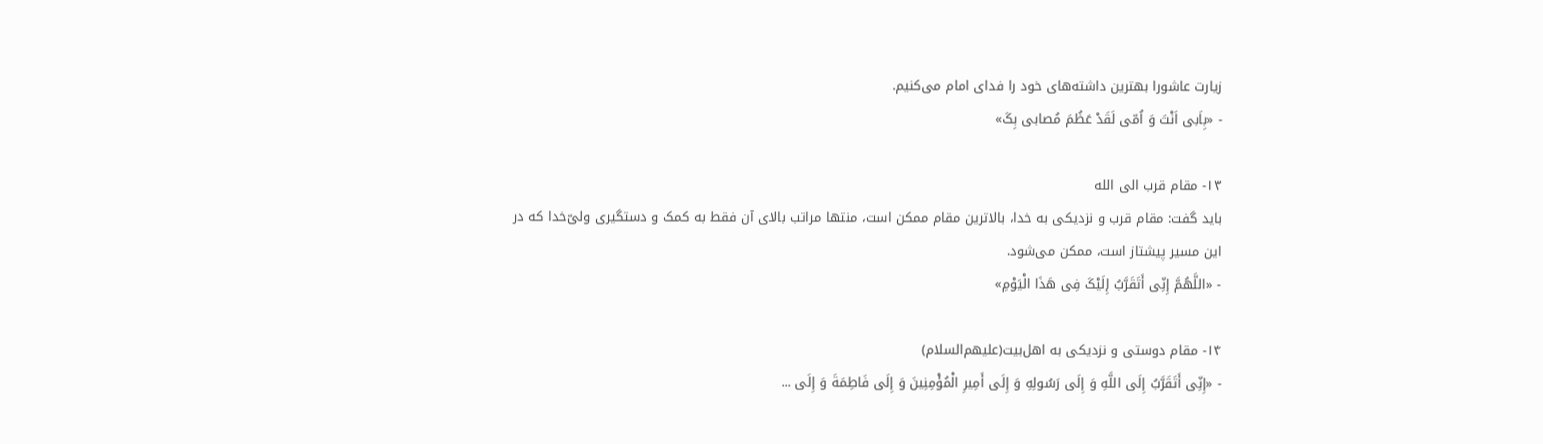زیارت عاشورا بهترین داشته‌های خود را فدای امام می‌کنیم.
- «بِاَبی اَنْتَ وَ اُمّی لَقَدْ عَظُمَ مُصابی بِکَ»

۱۳- مقام قرب الی الله
باید گفت: مقام قرب و نزدیکی به خدا، بالاترین مقام ممکن است، منتها مراتب بالای آن فقط به کمک و دستگیری ولیّ‌خدا که در این مسیر پیشتاز است، ممکن می‌شود.
- «اللَّهُمَّ إِنِّی أَتَقَرَّبُ إِلَیْکَ فِی هَذَا الْیَوْمِ»

۱۴- مقام دوستی و نزدیکی به اهل‌بیت(علیهم‌السلام)
- «إِنِّی أَتَقَرَّبُ إِلَی اللَّهِ وَ إِلَی رَسُولِهِ وَ إِلَی أَمِیرِ الْمُؤْمِنِینَ وَ إِلَی فَاطِمَةَ وَ إِلَی ...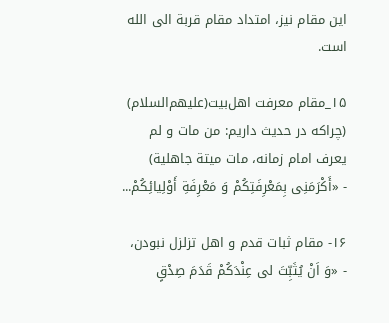این مقام نیز، امتداد مقام قربة الی الله است.

۱۵_مقام معرفت اهل‌بیت(علیهم‌السلام)
(چراکه در حدیث داریم: من مات و لم یعرف امام زمانه، مات میتة جاهلیة)
- «أَكْرَمَنِی بِمَعْرِفَتِكُمْ وَ مَعْرِفَةِ أَوْلِیائِكُمْ...

۱۶- مقام ثبات قدم و اهل تزلزل نبودن،
- «وَ اَنْ یُثَبِّتَ لی عِنْدَکُمْ قَدَمَ صِدْقٍ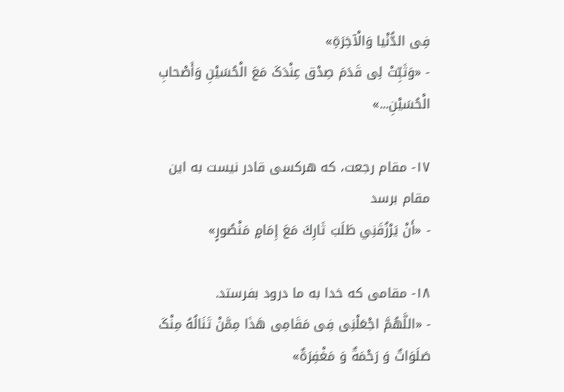فِی الدُّنْیا وَالْآخِرَةِ»
- «وَثَبِّتْ لِی قَدَمَ صِدْق عِنْدَکَ مَعَ الْحُسَیْنِ وَأَصْحابِ الْحُسَیْنِ...»

۱۷- مقام رجعت، که هرکسی قادر نیست به این مقام برسد
- «أَنْ يَرْزُقَنِي طَلَبَ ثَارِكَ مَعَ إِمَامٍ مَنْصُورٍ»

۱۸- مقامی که خدا به ما درود بفرستد.
- «اللَّهُمَّ اجْعَلْنِی فِی مَقَامِی هَذَا مِمَّنْ تَنَالُهُ مِنْکَ صَلَوَاتٌ وَ رَحْمَةٌ وَ مَغْفِرَةٌ»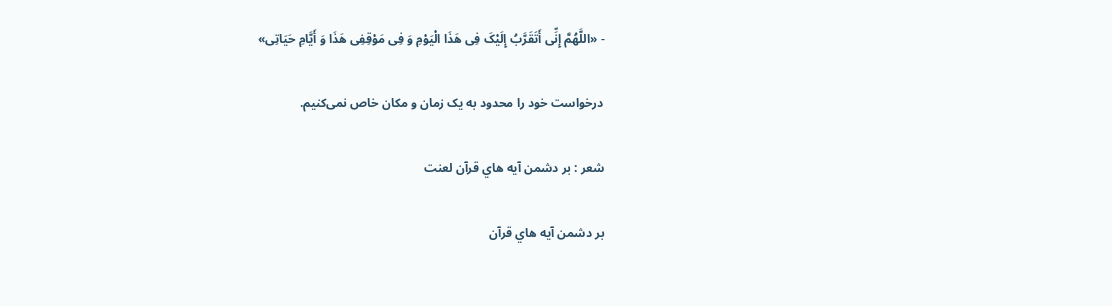- «اللَّهُمَّ إِنِّی أَتَقَرَّبُ إِلَیْکَ فِی هَذَا الْیَوْمِ وَ فِی مَوْقِفِی هَذَا وَ أَیَّامِ حَیَاتِی»

درخواست خود را محدود به یک زمان و مکان خاص نمی‌کنیم.

شعر : بر دشمن آيه هاي قرآن لعنت

بر دشمن آيه هاي قرآن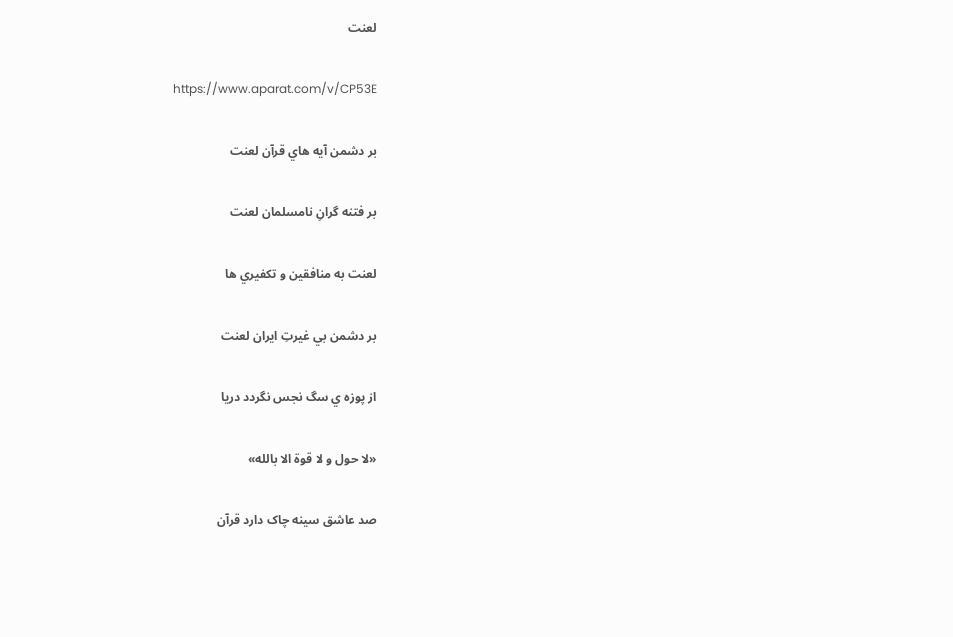لعنت

https://www.aparat.com/v/CP53E

بر دشمن آيه هاي قرآن لعنت

بر فتنه گرانِ نامسلمان لعنت

لعنت به منافقين و تکفيري ها

بر دشمن بي غيرتِ ايران لعنت

از پوزه ي سگ نجس نگردد دريا

«لا حول و لا قوة الا بالله»

صد عاشق سينه چاک دارد قرآن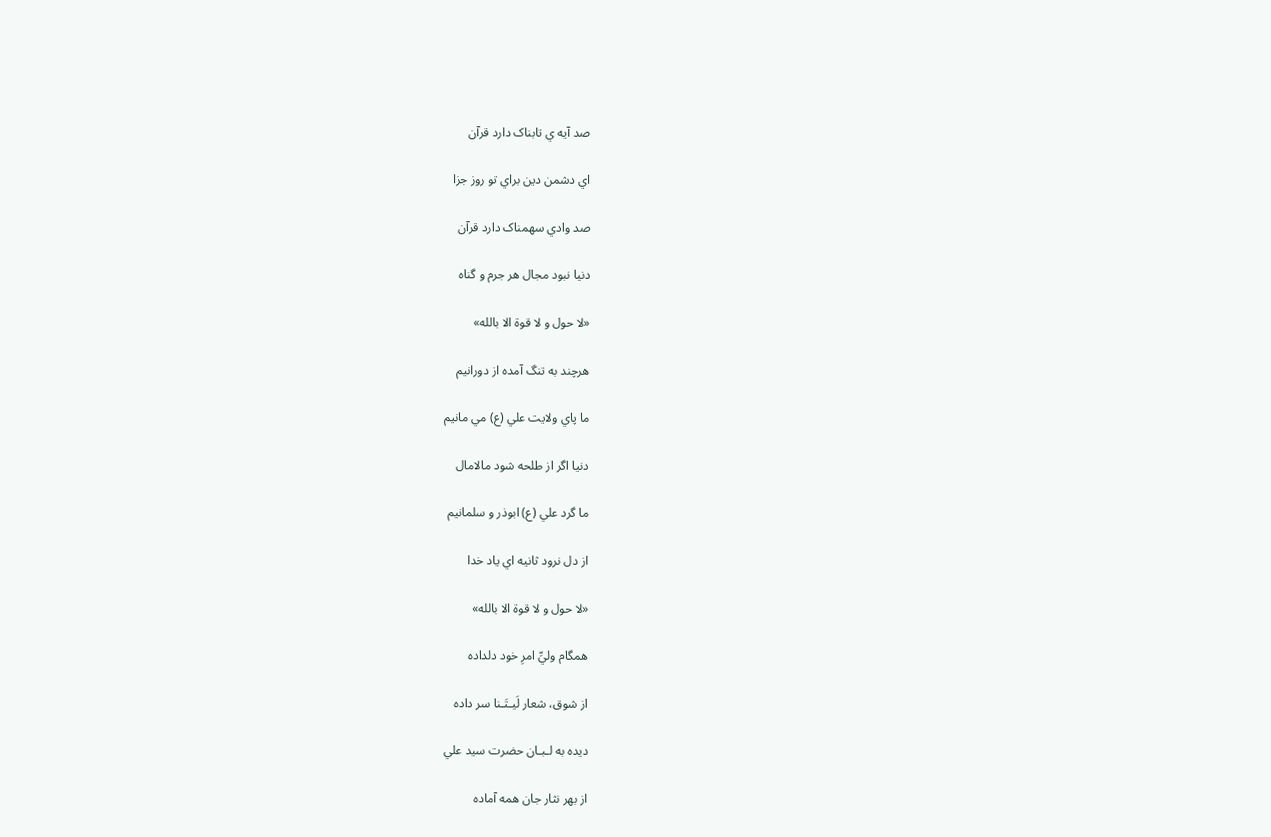صد آيه ي تابناک دارد قرآن

اي دشمن دين براي تو روز جزا

صد وادي سهمناک دارد قرآن

دنيا نبود مجال هر جرم و گناه

«لا حول و لا قوة الا بالله»

هرچند به تنگ آمده از دورانيم

ما پاي ولايت علي (ع) مي مانيم

دنيا اگر از طلحه شود مالامال

ما گرد علي (ع) ابوذر و سلمانيم

از دل نرود ثانيه اي ياد خدا

«لا حول و لا قوة الا بالله»

همگام وليِّ امرِ خود دلداده

از شوق، شعار لَيـتَـنا سر داده

ديده به لـبـان حضرت سيد علي

از بهر نثار جان همه آماده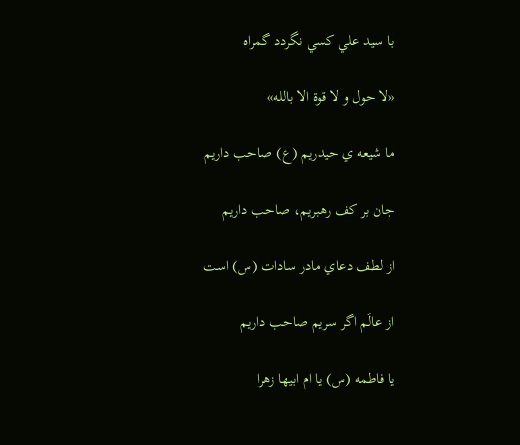با سيد علي کسي نگردد گمراه

«لا حول و لا قوة الا بالله»

ما شيعه ي حيدريم (ع) صاحب داريم

جان بر کف رهبريم، صاحب داريم

از لطف دعاي مادر سادات (س) است

از عالَم اگر سريم صاحب داريم

يا فاطمه (س) يا ام ابيها زهرا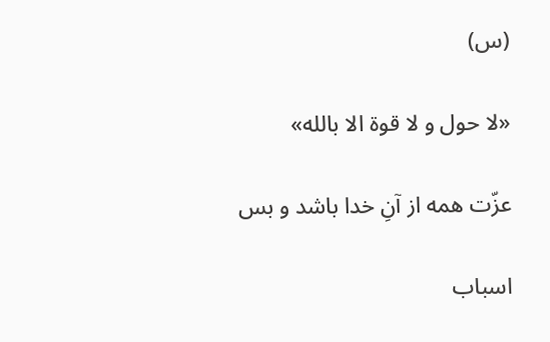(س)

«لا حول و لا قوة الا بالله»

عزّت همه از آنِ خدا باشد و بس

اسباب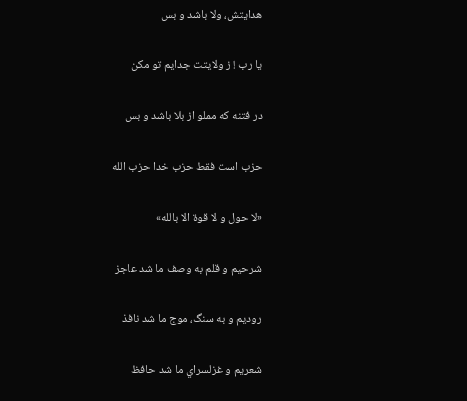هدايتش، ولا باشد و بس

يا رب ! ز ولايتت جدايم تو مکن

در فتنه که مملو از بلا باشد و بس

حزب است فقط حزب خدا حزب الله

«لا حول و لا قوة الا بالله»

شرحيم و قلم به وصف ما شد عاجز

روديم و به سنگ، موج ما شد نافذ

شعريم و غزلسراي ما شد حافظ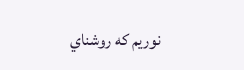نوريم که روشناي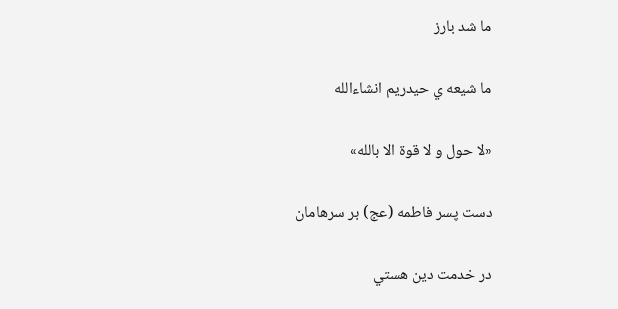ما شد بارز

ما شيعه ي حيدريم انشاءالله

«لا حول و لا قوة الا بالله»

دست پسر فاطمه (عج) بر سرهامان

در خدمت دين هستي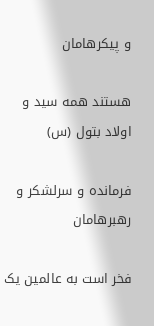و پيکرهامان

هستند همه سيد و اولاد بتول (س)

فرمانده و سرلشکر و رهبرهامان

فخر است به عالمين يک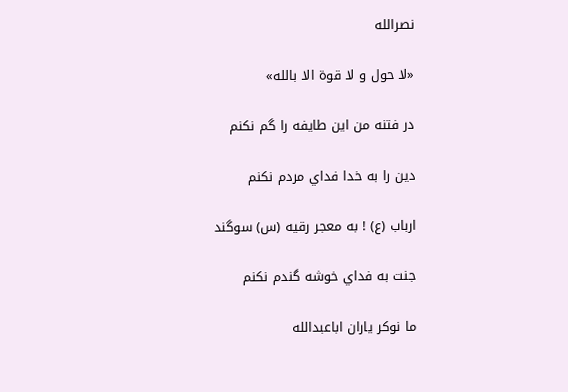نصرالله

«لا حول و لا قوة الا بالله»

در فتنه من اين طايفه را گم نکنم

دين را به خدا فداي مردم نکنم

ارباب (ع) ! به معجر رقيه (س) سوگند

جنت به فداي خوشه گندم نکنم

ما نوکر ياران اباعبدالله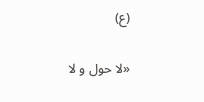(ع)

«لا حول و لا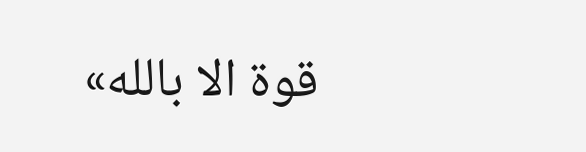قوة الا بالله»